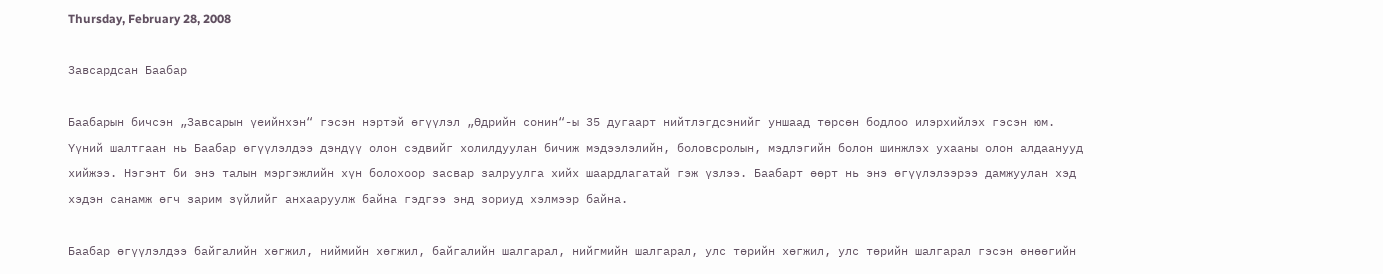Thursday, February 28, 2008

Завсардсан Баабар

Баабарын бичсэн „Завсарын үеийнхэн“ гэсэн нэртэй өгүүлэл „Өдрийн сонин“-ы 35 дугаарт нийтлэгдсэнийг уншаад төрсөн бодлоо илэрхийлэх гэсэн юм. Үүний шалтгаан нь Баабар өгүүлэлдээ дэндүү олон сэдвийг холилдуулан бичиж мэдээлэлийн, боловсролын, мэдлэгийн болон шинжлэх ухааны олон алдаанууд хийжээ. Нэгэнт би энэ талын мэргэжлийн хүн болохоор засвар залруулга хийх шаардлагатай гэж үзлээ. Баабарт өөрт нь энэ өгүүлэлээрээ дамжуулан хэд хэдэн санамж өгч зарим зүйлийг анхааруулж байна гэдгээ энд зориуд хэлмээр байна.

Баабар өгүүлэлдээ байгалийн хөгжил, ниймийн хөгжил, байгалийн шалгарал, нийгмийн шалгарал, улс төрийн хөгжил, улс төрийн шалгарал гэсэн өнөөгийн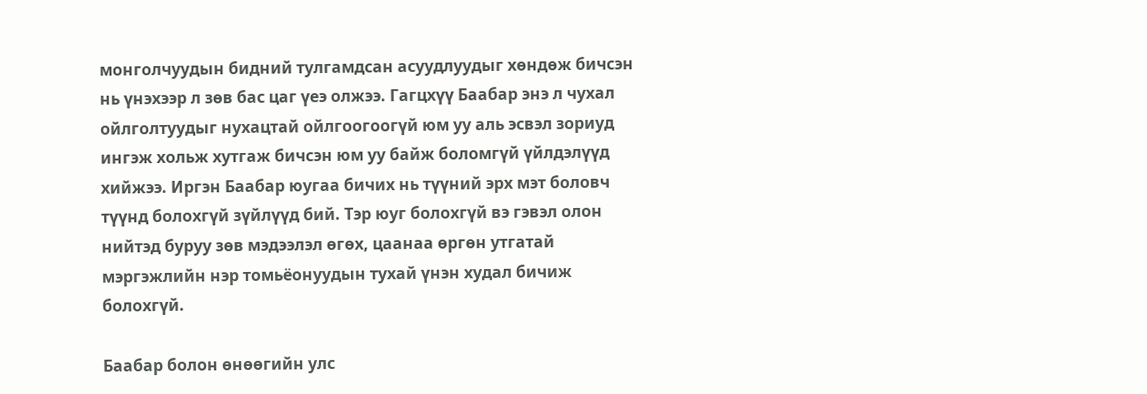монголчуудын бидний тулгамдсан асуудлуудыг хөндөж бичсэн нь үнэхээр л зөв бас цаг үеэ олжээ. Гагцхүү Баабар энэ л чухал ойлголтуудыг нухацтай ойлгоогоогүй юм уу аль эсвэл зориуд ингэж хольж хутгаж бичсэн юм уу байж боломгүй үйлдэлүүд хийжээ. Иргэн Баабар юугаа бичих нь түүний эрх мэт боловч түүнд болохгүй зүйлүүд бий. Тэр юуг болохгүй вэ гэвэл олон нийтэд буруу зөв мэдээлэл өгөх, цаанаа өргөн утгатай мэргэжлийн нэр томьёонуудын тухай үнэн худал бичиж болохгүй.

Баабар болон өнөөгийн улс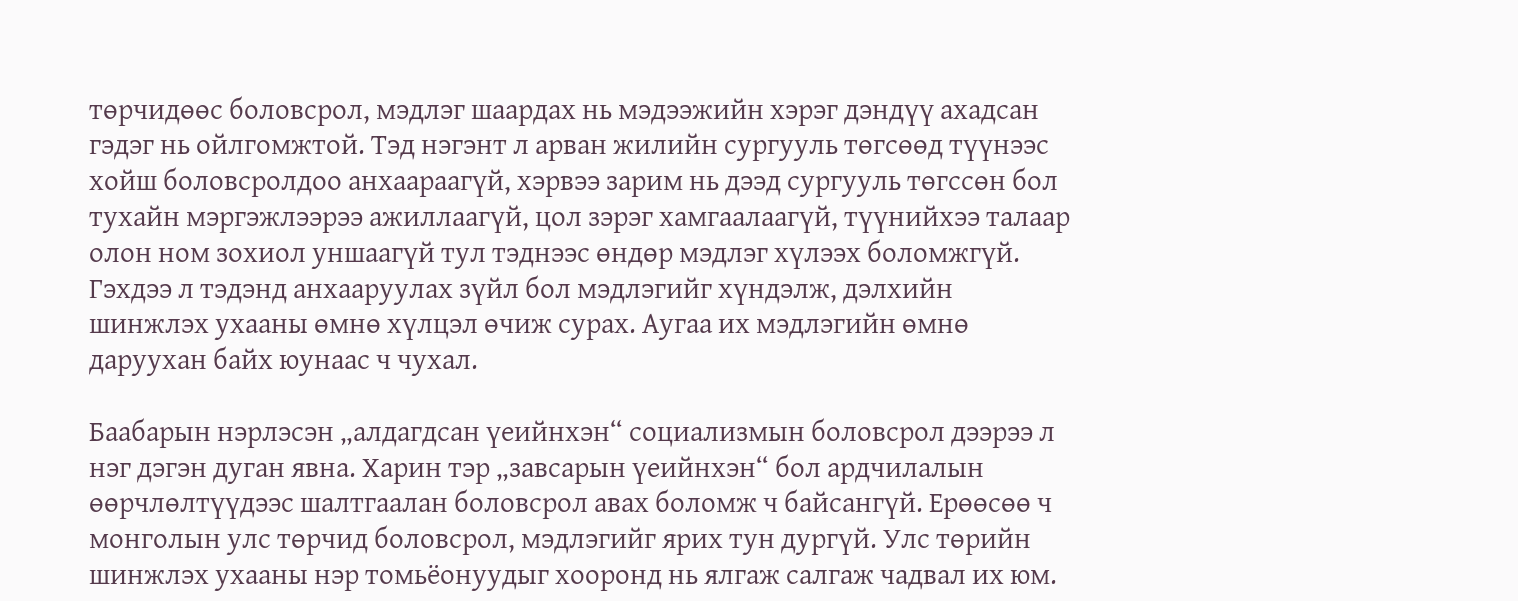төрчидөөс боловсрол, мэдлэг шаардах нь мэдээжийн хэрэг дэндүү ахадсан гэдэг нь ойлгомжтой. Тэд нэгэнт л арван жилийн сургууль төгсөөд түүнээс хойш боловсролдоо анхаараагүй, хэрвээ зарим нь дээд сургууль төгссөн бол тухайн мэргэжлээрээ ажиллаагүй, цол зэрэг хамгаалаагүй, түүнийхээ талаар олон ном зохиол уншаагүй тул тэднээс өндөр мэдлэг хүлээх боломжгүй. Гэхдээ л тэдэнд анхааруулах зүйл бол мэдлэгийг хүндэлж, дэлхийн шинжлэх ухааны өмнө хүлцэл өчиж сурах. Аугаа их мэдлэгийн өмнө даруухан байх юунаас ч чухал.

Баабарын нэрлэсэн „алдагдсан үеийнхэн“ социализмын боловсрол дээрээ л нэг дэгэн дуган явна. Харин тэр „завсарын үеийнхэн“ бол ардчилалын өөрчлөлтүүдээс шалтгаалан боловсрол авах боломж ч байсангүй. Ерөөсөө ч монголын улс төрчид боловсрол, мэдлэгийг ярих тун дургүй. Улс төрийн шинжлэх ухааны нэр томьёонуудыг хооронд нь ялгаж салгаж чадвал их юм.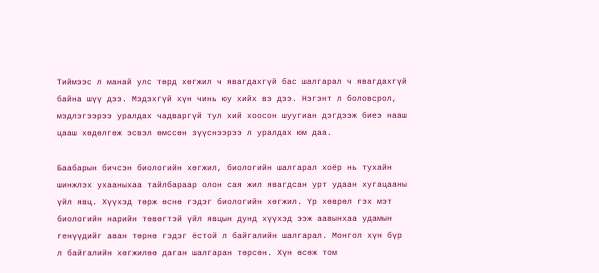Тиймээс л манай улс төрд хөгжил ч явагдахгүй бас шалгарал ч явагдахгүй байна шүү дээ. Мэдэхгүй хүн чинь юу хийх вэ дээ. Нэгэнт л боловсрол, мэдлэгээрээ уралдах чадваргүй тул хий хоосон шуугиан дэгдээж биеэ нааш цааш хөдөлгөж эсвэл өмссөн зүүснээрээ л уралдах юм даа.

Баабарын бичсэн биологийн хөгжил, биологийн шалгарал хоёр нь тухайн шинжлэх ухааныхаа тайлбараар олон сая жил явагдсан урт удаан хугацааны үйл явц. Хүүхэд төрж өснө гэдэг биологийн хөгжил. Үр хөврөл гэх мэт биологийн нарийн төвөгтэй үйл явцын дунд хүүхэд ээж аавынхаа удамын генүүдийг аван төрнө гэдэг ёстой л байгалийн шалгарал. Монгол хүн бүр л байгалийн хөгжилөө даган шалгаран төрсөн. Хүн өсөж том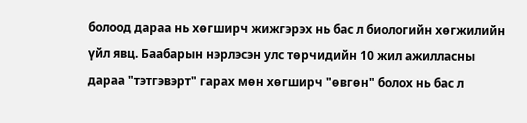болоод дараа нь хөгширч жижгэрэх нь бас л биологийн хөгжилийн үйл явц. Баабарын нэрлэсэн улс төрчидийн 10 жил ажилласны дараа "тэтгэвэрт" гарах мөн хөгширч "өвгөн" болох нь бас л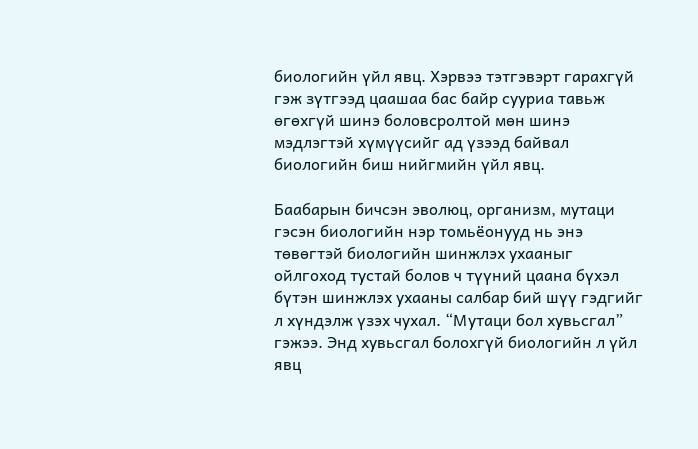биологийн үйл явц. Хэрвээ тэтгэвэрт гарахгүй гэж зүтгээд цаашаа бас байр сууриа тавьж өгөхгүй шинэ боловсролтой мөн шинэ мэдлэгтэй хүмүүсийг ад үзээд байвал биологийн биш нийгмийн үйл явц.

Баабарын бичсэн эволюц, организм, мутаци гэсэн биологийн нэр томьёонууд нь энэ төвөгтэй биологийн шинжлэх ухааныг ойлгоход тустай болов ч түүний цаана бүхэл бүтэн шинжлэх ухааны салбар бий шүү гэдгийг л хүндэлж үзэх чухал. “Мутаци бол хувьсгал” гэжээ. Энд хувьсгал болохгүй биологийн л үйл явц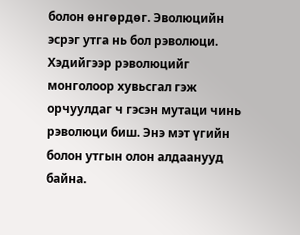болон өнгөрдөг. Эволюцийн эсрэг утга нь бол рэволюци. Хэдийгээр рэволюцийг монголоор хувьсгал гэж орчуулдаг ч гэсэн мутаци чинь рэволюци биш. Энэ мэт үгийн болон утгын олон алдаанууд байна.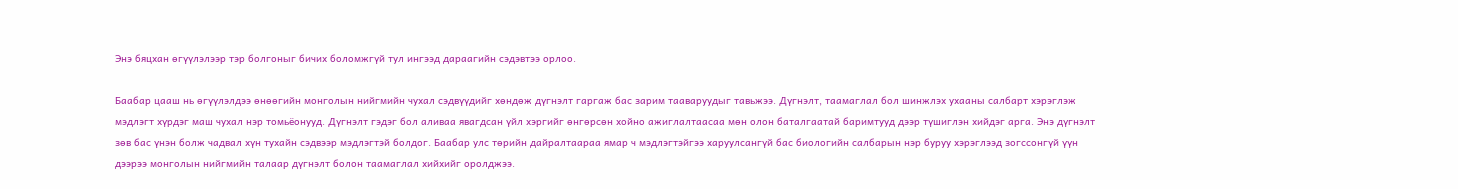Энэ бяцхан өгүүлэлээр тэр болгоныг бичих боломжгүй тул ингээд дараагийн сэдэвтээ орлоо.

Баабар цааш нь өгүүлэлдээ өнөөгийн монголын нийгмийн чухал сэдвүүдийг хөндөж дүгнэлт гаргаж бас зарим тааваруудыг тавьжээ. Дүгнэлт, таамаглал бол шинжлэх ухааны салбарт хэрэглэж мэдлэгт хүрдэг маш чухал нэр томьёонууд. Дүгнэлт гэдэг бол аливаа явагдсан үйл хэргийг өнгөрсөн хойно ажиглалтаасаа мөн олон баталгаатай баримтууд дээр түшиглэн хийдэг арга. Энэ дүгнэлт зөв бас үнэн болж чадвал хүн тухайн сэдвээр мэдлэгтэй болдог. Баабар улс төрийн дайралтаараа ямар ч мэдлэгтэйгээ харуулсангүй бас биологийн салбарын нэр буруу хэрэглээд зогссонгүй үүн дээрээ монголын нийгмийн талаар дүгнэлт болон таамаглал хийхийг оролджээ.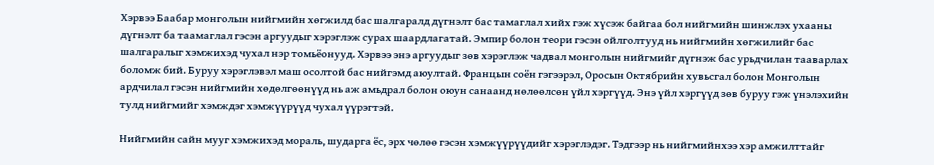Хэрвээ Баабар монголын нийгмийн хөгжилд бас шалгаралд дүгнэлт бас тамаглал хийх гэж хүсэж байгаа бол нийгмийн шинжлэх ухааны дүгнэлт ба таамаглал гэсэн аргуудыг хэрэглэж сурах шаардлагатай. Эмпир болон теори гэсэн ойлголтууд нь нийгмийн хөгжилийг бас шалгаралыг хэмжихэд чухал нэр томьёонууд. Хэрвээ энэ аргуудыг зөв хэрэглэж чадвал монголын нийгмийг дүгнэж бас урьдчилан тааварлах боломж бий. Буруу хэрэглэвэл маш осолтой бас нийгэмд аюултай. Францын соён гэгээрэл, Оросын Октябрийн хувьсгал болон Монголын ардчилал гэсэн нийгмийн хөдөлгөөнүүд нь аж амьдрал болон оюун санаанд нөлөөлсөн үйл хэргүүд. Энэ үйл хэргүүд зөв буруу гэж үнэлэхийн тулд нийгмийг хэмждэг хэмжүүрүүд чухал үүрэгтэй.

Нийгмийн сайн мууг хэмжихэд мораль, шударга ёс, эрх чөлөө гэсэн хэмжүүрүүдийг хэрэглэдэг. Тэдгээр нь нийгмийнхээ хэр амжилттайг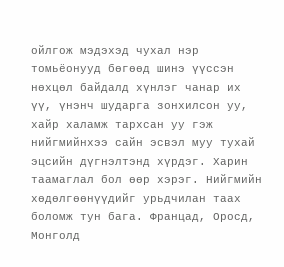ойлгож мэдэхэд чухал нэр томьёонууд бөгөөд шинэ үүссэн нөхцөл байдалд хүнлэг чанар их үү, үнэнч шударга зонхилсон уу, хайр халамж тархсан уу гэж нийгмийнхээ сайн эсвэл муу тухай эцсийн дүгнэлтэнд хүрдэг. Харин таамаглал бол өөр хэрэг. Нийгмийн хөдөлгөөнүүдийг урьдчилан таах боломж тун бага. Францад, Оросд, Монголд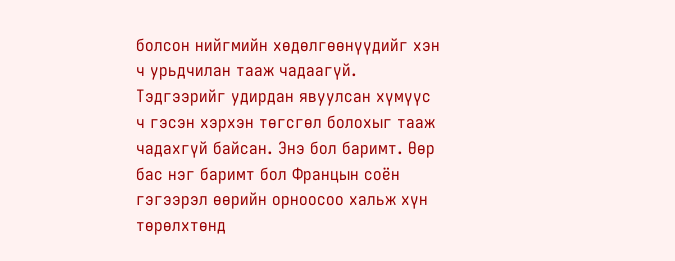болсон нийгмийн хөдөлгөөнүүдийг хэн ч урьдчилан тааж чадаагүй. Тэдгээрийг удирдан явуулсан хүмүүс ч гэсэн хэрхэн төгсгөл болохыг тааж чадахгүй байсан. Энэ бол баримт. Өөр бас нэг баримт бол Францын соён гэгээрэл өөрийн орноосоо хальж хүн төрөлхтөнд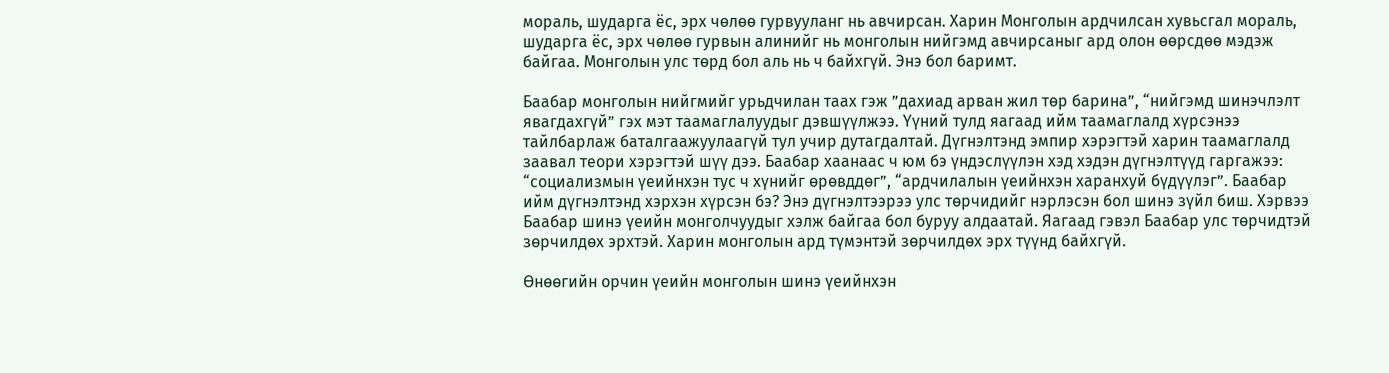мораль, шударга ёс, эрх чөлөө гурвууланг нь авчирсан. Харин Монголын ардчилсан хувьсгал мораль, шударга ёс, эрх чөлөө гурвын алинийг нь монголын нийгэмд авчирсаныг ард олон өөрсдөө мэдэж байгаа. Монголын улс төрд бол аль нь ч байхгүй. Энэ бол баримт.

Баабар монголын нийгмийг урьдчилан таах гэж ”дахиад арван жил төр барина”, “нийгэмд шинэчлэлт явагдахгүй” гэх мэт таамаглалуудыг дэвшүүлжээ. Үүний тулд яагаад ийм таамаглалд хүрсэнээ тайлбарлаж баталгаажуулаагүй тул учир дутагдалтай. Дүгнэлтэнд эмпир хэрэгтэй харин таамаглалд заавал теори хэрэгтэй шүү дээ. Баабар хаанаас ч юм бэ үндэслүүлэн хэд хэдэн дүгнэлтүүд гаргажээ: “социализмын үеийнхэн тус ч хүнийг өрөвддөг”, “ардчилалын үеийнхэн харанхуй бүдүүлэг”. Баабар ийм дүгнэлтэнд хэрхэн хүрсэн бэ? Энэ дүгнэлтээрээ улс төрчидийг нэрлэсэн бол шинэ зүйл биш. Хэрвээ Баабар шинэ үеийн монголчуудыг хэлж байгаа бол буруу алдаатай. Яагаад гэвэл Баабар улс төрчидтэй зөрчилдөх эрхтэй. Харин монголын ард түмэнтэй зөрчилдөх эрх түүнд байхгүй.

Өнөөгийн орчин үеийн монголын шинэ үеийнхэн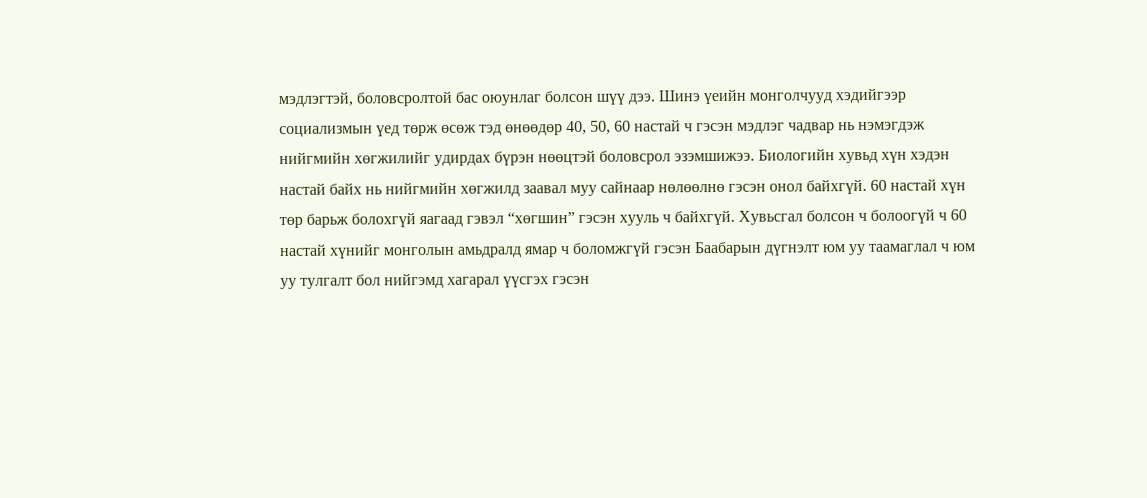мэдлэгтэй, боловсролтой бас оюунлаг болсон шүү дээ. Шинэ үеийн монголчууд хэдийгээр социализмын үед төрж өсөж тэд өнөөдөр 40, 50, 60 настай ч гэсэн мэдлэг чадвар нь нэмэгдэж нийгмийн хөгжилийг удирдах бүрэн нөөцтэй боловсрол эзэмшижээ. Биологийн хувьд хүн хэдэн настай байх нь нийгмийн хөгжилд заавал муу сайнаар нөлөөлнө гэсэн онол байхгүй. 60 настай хүн төр барьж болохгүй яагаад гэвэл “хөгшин” гэсэн хууль ч байхгүй. Хувьсгал болсон ч болоогүй ч 60 настай хүнийг монголын амьдралд ямар ч боломжгүй гэсэн Баабарын дүгнэлт юм уу таамаглал ч юм уу тулгалт бол нийгэмд хагарал үүсгэх гэсэн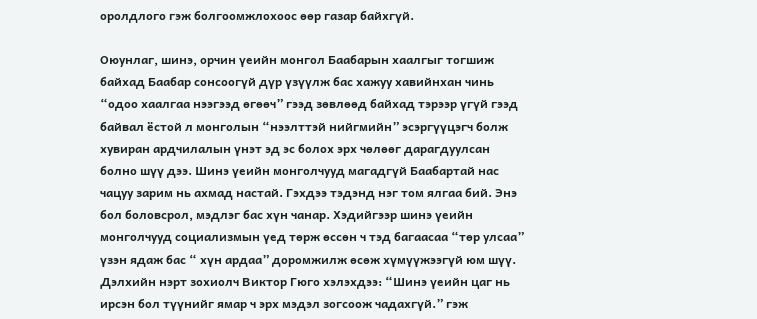оролдлого гэж болгоомжлохоос өөр газар байхгүй.

Оюунлаг, шинэ, орчин үеийн монгол Баабарын хаалгыг тогшиж байхад Баабар сонсоогүй дүр үзүүлж бас хажуу хавийнхан чинь “одоо хаалгаа нээгээд өгөөч” гээд зөвлөөд байхад тэрээр үгүй гээд байвал ёстой л монголын “нээлттэй нийгмийн” эсэргүүцэгч болж хувиран ардчилалын үнэт эд эс болох эрх чөлөөг дарагдуулсан болно шүү дээ. Шинэ үеийн монголчууд магадгүй Баабартай нас чацуу зарим нь ахмад настай. Гэхдээ тэдэнд нэг том ялгаа бий. Энэ бол боловсрол, мэдлэг бас хүн чанар. Хэдийгээр шинэ үеийн монголчууд социализмын үед төрж өссөн ч тэд багаасаа “төр улсаа” үзэн ядаж бас “ хүн ардаа” доромжилж өсөж хүмүүжээгүй юм шүү. Дэлхийн нэрт зохиолч Виктор Гюго хэлэхдээ: “Шинэ үеийн цаг нь ирсэн бол түүнийг ямар ч эрх мэдэл зогсоож чадахгүй.” гэж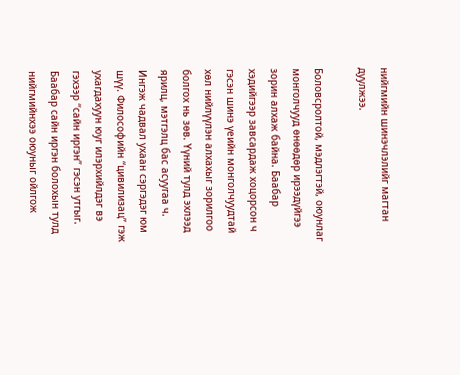нийгмийн шинэчлэлийг магтан дуулжээ.

Боловсролтой, мэдлэгтэй, оюунлаг монголчууд өнөөдөр ирээдүйгээ зорин алхаж байна. Баабар хэдийгээр завсардаж хоцорсон ч гэсэн шинэ үеийн монголчуудтай хөл нийлүүлэн алхахыг зорилгоо болгох нь зөв. Үүний тулд эхлээд ярилц, мэтгэлц бас асуугаа ч. Ингэж чадвал ухаан сэргэдэг юм шүү. Философийн “цивилизац” гэж ухагдахуун юуг илэрхийлдэг вэ гэхээр “сайн иргэн” гэсэн утгыг. Баабар сайн иргэн болохын тулд нийгмийнхээ оюуныг ойлгож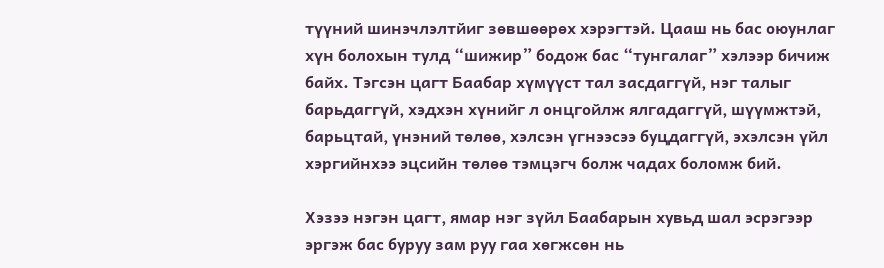түүний шинэчлэлтйиг зөвшөөрөх хэрэгтэй. Цааш нь бас оюунлаг хүн болохын тулд “шижир” бодож бас “тунгалаг” хэлээр бичиж байх. Тэгсэн цагт Баабар хүмүүст тал засдаггүй, нэг талыг барьдаггүй, хэдхэн хүнийг л онцгойлж ялгадаггүй, шүүмжтэй, барьцтай, үнэний төлөө, хэлсэн үгнээсээ буцдаггүй, эхэлсэн үйл хэргийнхээ эцсийн төлөө тэмцэгч болж чадах боломж бий.

Хэзээ нэгэн цагт, ямар нэг зүйл Баабарын хувьд шал эсрэгээр эргэж бас буруу зам руу гаа хөгжсөн нь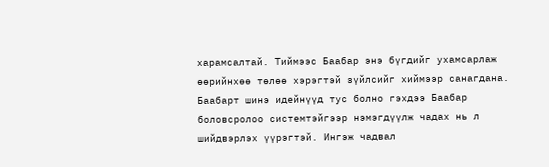харамсалтай. Тиймээс Баабар энэ бүгдийг ухамсарлаж өөрийнхөө төлөө хэрэгтэй зүйлсийг хиймээр санагдана. Баабарт шинэ идейнүүд тус болно гэхдээ Баабар боловсролоо системтэйгээр нэмэгдүүлж чадах нь л шийдвэрлэх үүрэгтэй. Ингэж чадвал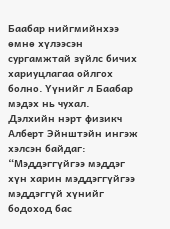Баабар нийгмийнхээ өмнө хүлээсэн сургамжтай зүйлс бичих хариуцлагаа ойлгох болно. Үүнийг л Баабар мэдэх нь чухал. Дэлхийн нэрт физикч Алберт Эйнштэйн ингэж хэлсэн байдаг: “Мэддэггүйгээ мэддэг хүн харин мэддэггүйгээ мэддэггүй хүнийг бодоход бас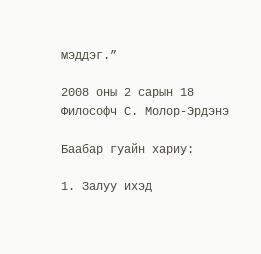мэддэг.”

2008 оны 2 сарын 18
Философч С. Молор-Эрдэнэ

Баабар гуайн хариу:

1. Залуу ихэд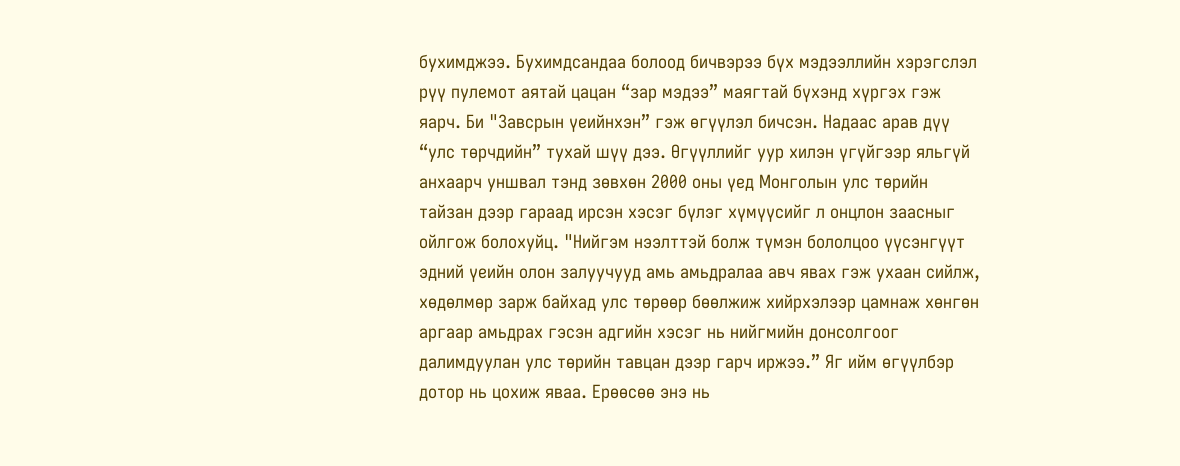бухимджээ. Бухимдсандаа болоод бичвэрээ бүх мэдээллийн хэрэгслэл рүү пулемот аятай цацан “зар мэдээ” маягтай бүхэнд хүргэх гэж яарч. Би "Завсрын үеийнхэн” гэж өгүүлэл бичсэн. Надаас арав дүү “улс төрчдийн” тухай шүү дээ. Өгүүллийг уур хилэн үгүйгээр яльгүй анхаарч уншвал тэнд зөвхөн 2000 оны үед Монголын улс төрийн тайзан дээр гараад ирсэн хэсэг бүлэг хүмүүсийг л онцлон заасныг ойлгож болохуйц. "Нийгэм нээлттэй болж түмэн бололцоо үүсэнгүүт эдний үеийн олон залуучууд амь амьдралаа авч явах гэж ухаан сийлж, хөдөлмөр зарж байхад улс төрөөр бөөлжиж хийрхэлээр цамнаж хөнгөн аргаар амьдрах гэсэн адгийн хэсэг нь нийгмийн донсолгоог далимдуулан улс төрийн тавцан дээр гарч иржээ.” Яг ийм өгүүлбэр дотор нь цохиж яваа. Ерөөсөө энэ нь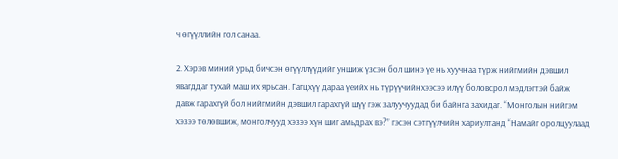ч өгүүллийн гол санаа.

2. Хэрэв миний урьд бичсэн өгүүллүүдийг уншиж үзсэн бол шинэ үе нь хуучнаа түрж нийгмийн дэвшил явагддаг тухай маш их ярьсан. Гагцхүү дараа үеийх нь түрүүчийнхээсээ илүү боловсрол мэдлэгтэй байж давж гарахгүй бол нийгмийн дэвшил гарахгүй шүү гэж залуучуудад би байнга захидаг. “Монголын нийгэм хэзээ төлөвшиж, монголчууд хэзээ хүн шиг амьдрах вэ?” гэсэн сэтгүүлчийн хариултанд “Намайг оролцуулаад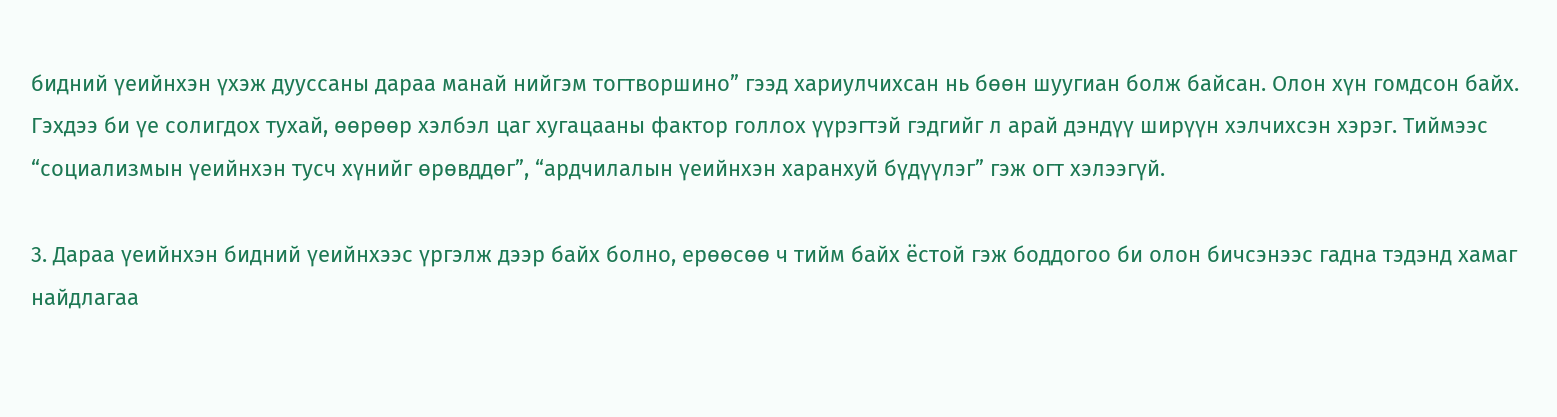бидний үеийнхэн үхэж дууссаны дараа манай нийгэм тогтворшино” гээд хариулчихсан нь бөөн шуугиан болж байсан. Олон хүн гомдсон байх. Гэхдээ би үе солигдох тухай, өөрөөр хэлбэл цаг хугацааны фактор голлох үүрэгтэй гэдгийг л арай дэндүү ширүүн хэлчихсэн хэрэг. Тиймээс “социализмын үеийнхэн тусч хүнийг өрөвддөг”, “ардчилалын үеийнхэн харанхуй бүдүүлэг” гэж огт хэлээгүй.

3. Дараа үеийнхэн бидний үеийнхээс үргэлж дээр байх болно, ерөөсөө ч тийм байх ёстой гэж боддогоо би олон бичсэнээс гадна тэдэнд хамаг найдлагаа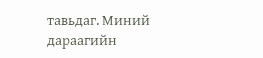тавьдаг. Миний дараагийн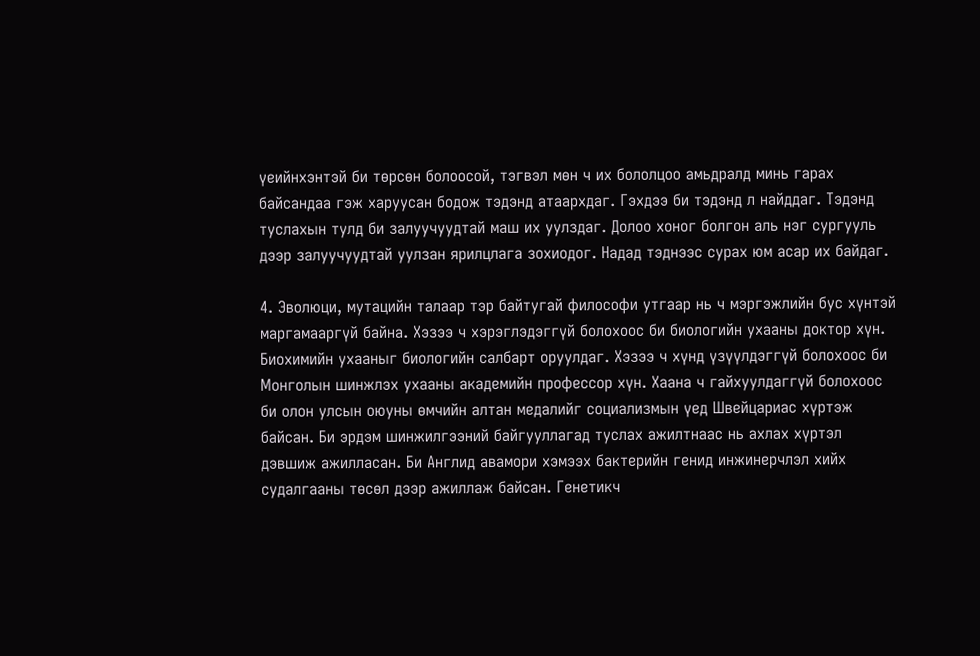үеийнхэнтэй би төрсөн болоосой, тэгвэл мөн ч их бололцоо амьдралд минь гарах байсандаа гэж харуусан бодож тэдэнд атаархдаг. Гэхдээ би тэдэнд л найддаг. Тэдэнд туслахын тулд би залуучуудтай маш их уулздаг. Долоо хоног болгон аль нэг сургууль дээр залуучуудтай уулзан ярилцлага зохиодог. Надад тэднээс сурах юм асар их байдаг.

4. Эволюци, мутацийн талаар тэр байтугай философи утгаар нь ч мэргэжлийн бус хүнтэй маргамааргүй байна. Хэзээ ч хэрэглэдэггүй болохоос би биологийн ухааны доктор хүн. Биохимийн ухааныг биологийн салбарт оруулдаг. Хэзээ ч хүнд үзүүлдэггүй болохоос би Монголын шинжлэх ухааны академийн профессор хүн. Хаана ч гайхуулдаггүй болохоос би олон улсын оюуны өмчийн алтан медалийг социализмын үед Швейцариас хүртэж байсан. Би эрдэм шинжилгээний байгууллагад туслах ажилтнаас нь ахлах хүртэл дэвшиж ажилласан. Би Англид авамори хэмээх бактерийн генид инжинерчлэл хийх судалгааны төсөл дээр ажиллаж байсан. Генетикч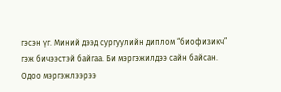гэсэн үг. Миний дээд сургуулийн диплом “биофизикч” гэж бичээстэй байгаа. Би мэргэжилдээ сайн байсан. Одоо мэргэжлээрээ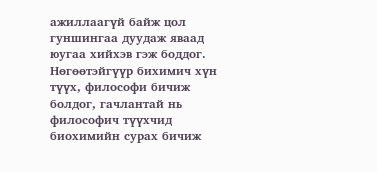ажиллаагүй байж цол гуншингаа дуудаж яваад юугаа хийхэв гэж боддог. Нөгөөтэйгүүр бихимич хүн түүх, философи бичиж болдог, гачлантай нь философич түүхчид биохимийн сурах бичиж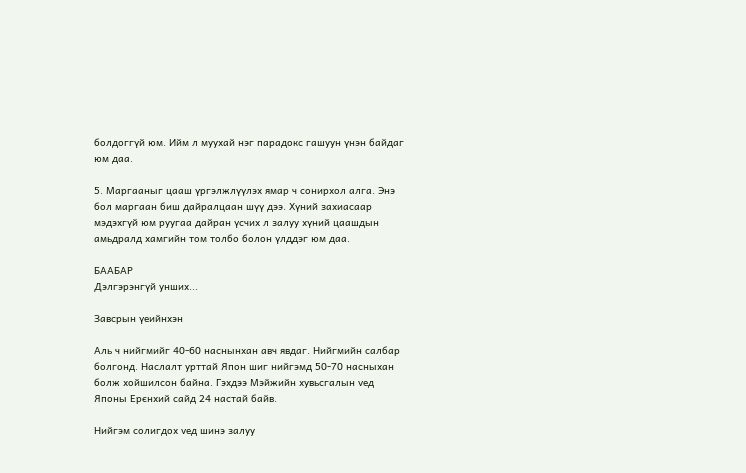болдоггүй юм. Ийм л муухай нэг парадокс гашуун үнэн байдаг юм даа.

5. Маргааныг цааш үргэлжлүүлэх ямар ч сонирхол алга. Энэ бол маргаан биш дайралцаан шүү дээ. Хүний захиасаар мэдэхгүй юм руугаа дайран үсчих л залуу хүний цаашдын амьдралд хамгийн том толбо болон үлддэг юм даа.

БААБАР
Дэлгэрэнгүй унших...

Завсрын үеийнхэн

Аль ч нийгмийг 40-60 наснынхан авч явдаг. Нийгмийн салбар болгонд. Наслалт урттай Япон шиг нийгэмд 50-70 насныхан болж хойшилсон байна. Гэхдээ Мэйжийн хувьсгалын vед Японы Ерєнхий сайд 24 настай байв.

Нийгэм солигдох vед шинэ залуу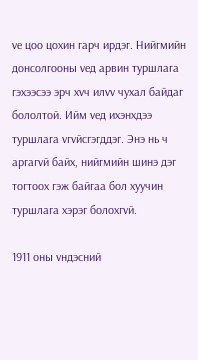vе цоо цохин гарч ирдэг. Нийгмийн донсолгооны vед арвин туршлага гэхээсээ эрч хvч илvv чухал байдаг бололтой. Ийм vед ихэнхдээ туршлага vгvйсгэгддэг. Энэ нь ч аргагvй байх, нийгмийн шинэ дэг тогтоох гэж байгаа бол хуучин туршлага хэрэг болохгvй.

1911 оны vндэсний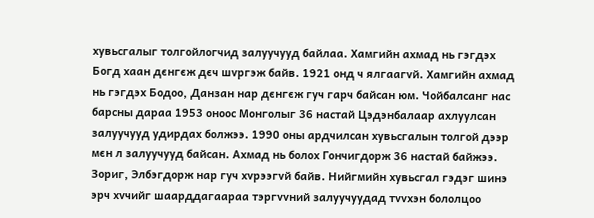хувьсгалыг толгойлогчид залуучууд байлаа. Хамгийн ахмад нь гэгдэх Богд хаан дєнгєж дєч шvргэж байв. 1921 онд ч ялгаагvй. Хамгийн ахмад нь гэгдэх Бодоо, Данзан нар дєнгєж гуч гарч байсан юм. Чойбалсанг нас барсны дараа 1953 оноос Монголыг 36 настай Цэдэнбалаар ахлуулсан залуучууд удирдах болжээ. 1990 оны ардчилсан хувьсгалын толгой дээр мєн л залуучууд байсан. Ахмад нь болох Гончигдорж 36 настай байжээ. Зориг, Элбэгдорж нар гуч хvрээгvй байв. Нийгмийн хувьсгал гэдэг шинэ эрч хvчийг шаарддагаараа тэргvvний залуучуудад тvvхэн бололцоо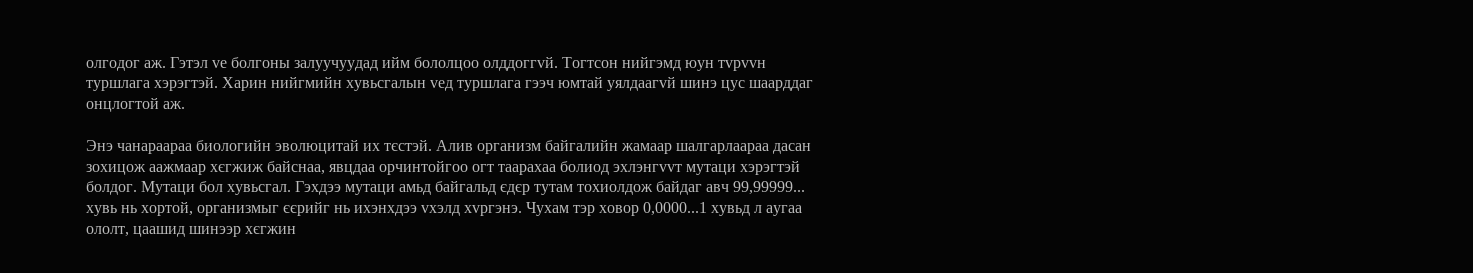олгодог аж. Гэтэл vе болгоны залуучуудад ийм бололцоо олддоггvй. Тогтсон нийгэмд юун тvрvvн туршлага хэрэгтэй. Харин нийгмийн хувьсгалын vед туршлага гээч юмтай уялдаагvй шинэ цус шаарддаг онцлогтой аж.

Энэ чанараараа биологийн эволюцитай их тєстэй. Алив организм байгалийн жамаар шалгарлаараа дасан зохицож аажмаар хєгжиж байснаа, явцдаа орчинтойгоо огт таарахаа болиод эхлэнгvvт мутаци хэрэгтэй болдог. Мутаци бол хувьсгал. Гэхдээ мутаци амьд байгальд єдєр тутам тохиолдож байдаг авч 99,99999... хувь нь хортой, организмыг єєрийг нь ихэнхдээ vхэлд хvргэнэ. Чухам тэр ховор 0,0000...1 хувьд л аугаа ололт, цаашид шинээр хєгжин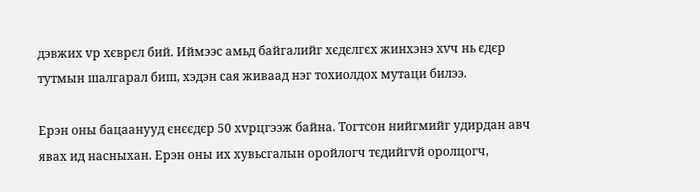дэвжих vр хєврєл бий. Иймээс амьд байгалийг хєдєлгєх жинхэнэ хvч нь єдєр тутмын шалгарал биш, хэдэн сая живаад нэг тохиолдох мутаци билээ.

Ерэн оны бацаанууд єнєєдєр 50 хvрцгээж байна. Тогтсон нийгмийг удирдан авч явах ид насныхан. Ерэн оны их хувьсгалын оройлогч тєдийгvй оролцогч,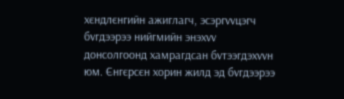хєндлєнгийн ажиглагч, эсэргvvцэгч бvгдээрээ нийгмийн энэхvv донсолгоонд хамрагдсан бvтээгдэхvvн юм. Єнгєрсєн хорин жилд эд бvгдээрээ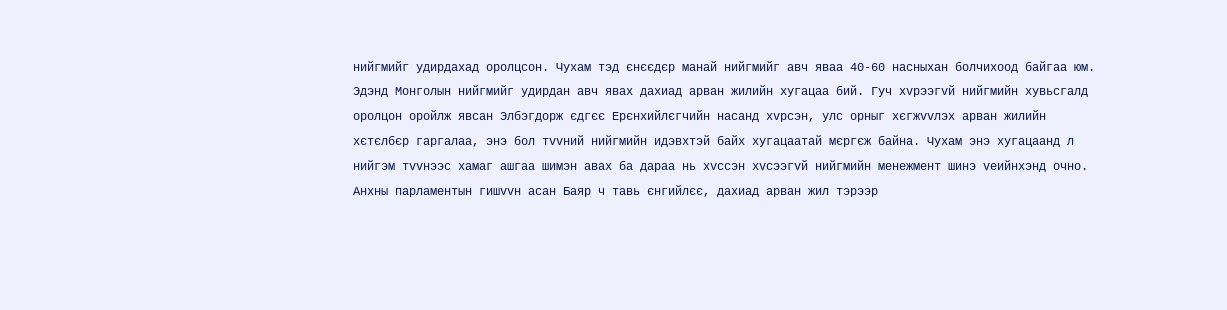нийгмийг удирдахад оролцсон. Чухам тэд єнєєдєр манай нийгмийг авч яваа 40-60 насныхан болчихоод байгаа юм. Эдэнд Монголын нийгмийг удирдан авч явах дахиад арван жилийн хугацаа бий. Гуч хvрээгvй нийгмийн хувьсгалд оролцон оройлж явсан Элбэгдорж єдгєє Ерєнхийлєгчийн насанд хvрсэн, улс орныг хєгжvvлэх арван жилийн хєтєлбєр гаргалаа, энэ бол тvvний нийгмийн идэвхтэй байх хугацаатай мєргєж байна. Чухам энэ хугацаанд л нийгэм тvvнээс хамаг ашгаа шимэн авах ба дараа нь хvссэн хvсээгvй нийгмийн менежмент шинэ vеийнхэнд очно. Анхны парламентын гишvvн асан Баяр ч тавь єнгийлєє, дахиад арван жил тэрээр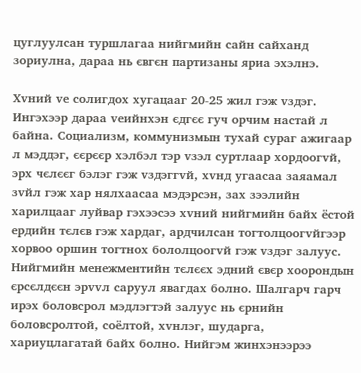цуглуулсан туршлагаа нийгмийн сайн сайханд зориулна, дараа нь євгєн партизаны яриа эхэлнэ.

Хvний vе солигдох хугацааг 20-25 жил гэж vздэг. Ингэхээр дараа vеийнхэн єдгєє гуч орчим настай л байна. Социализм, коммунизмын тухай сураг ажигаар л мэддэг, єєрєєр хэлбэл тэр vзэл суртлаар хордоогvй, эрх чєлєєг бэлэг гэж vздэггvй, хvнд угаасаа заяамал зvйл гэж хар нялхаасаа мэдэрсэн, зах зээлийн харилцааг луйвар гэхээсээ хvний нийгмийн байх ёстой ердийн тєлєв гэж хардаг, ардчилсан тогтолцоогvйгээр хорвоо оршин тогтнох бололцоогvй гэж vздэг залуус. Нийгмийн менежментийн тєлєєх эдний євєр хоорондын єрсєлдєєн эрvvл саруул явагдах болно. Шалгарч гарч ирэх боловсрол мэдлэгтэй залуус нь єрнийн боловсролтой, соёлтой, хvнлэг, шударга, хариуцлагатай байх болно. Нийгэм жинхэнээрээ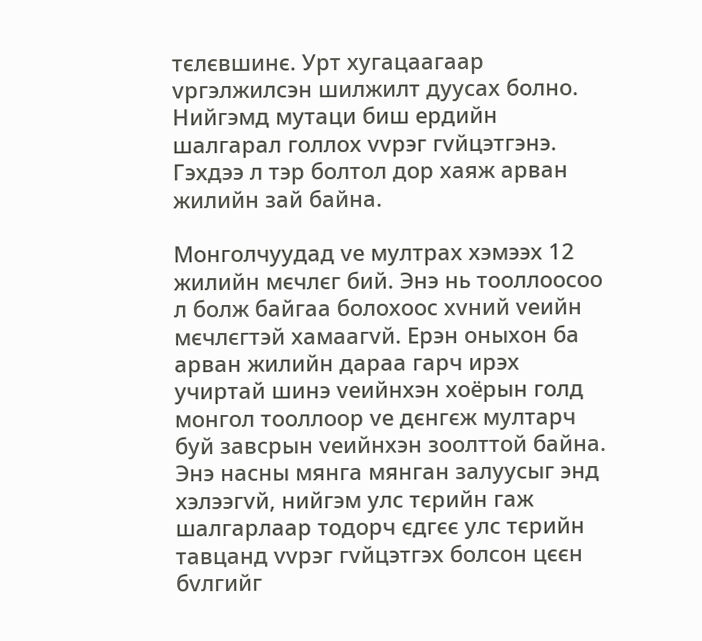тєлєвшинє. Урт хугацаагаар vргэлжилсэн шилжилт дуусах болно. Нийгэмд мутаци биш ердийн шалгарал голлох vvрэг гvйцэтгэнэ. Гэхдээ л тэр болтол дор хаяж арван жилийн зай байна.

Монголчуудад vе мултрах хэмээх 12 жилийн мєчлєг бий. Энэ нь тооллоосоо л болж байгаа болохоос хvний vеийн мєчлєгтэй хамаагvй. Ерэн оныхон ба арван жилийн дараа гарч ирэх учиртай шинэ vеийнхэн хоёрын голд монгол тооллоор vе дєнгєж мултарч буй завсрын vеийнхэн зоолттой байна. Энэ насны мянга мянган залуусыг энд хэлээгvй, нийгэм улс тєрийн гаж шалгарлаар тодорч єдгєє улс тєрийн тавцанд vvрэг гvйцэтгэх болсон цєєн бvлгийг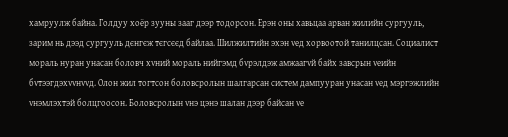хамруулж байна. Голдуу хоёр зууны зааг дээр тодорсон. Ерэн оны хавьцаа арван жилийн сургууль, зарим нь дээд сургууль дєнгєж тєгсєєд байлаа. Шилжилтийн эхэн vед хорвоотой танилцсан. Социалист мораль нуран унасан боловч хvний мораль нийгэмд бvрэлдэж амжаагvй байх завсрын vеийн бvтээгдэхvvнvvд. Олон жил тогтсон боловсролын шалгарсан систем дампууран унасан vед мэргэжлийн vнэмлэхтэй болцгоосон. Боловсролын vнэ цэнэ шалан дээр байсан vе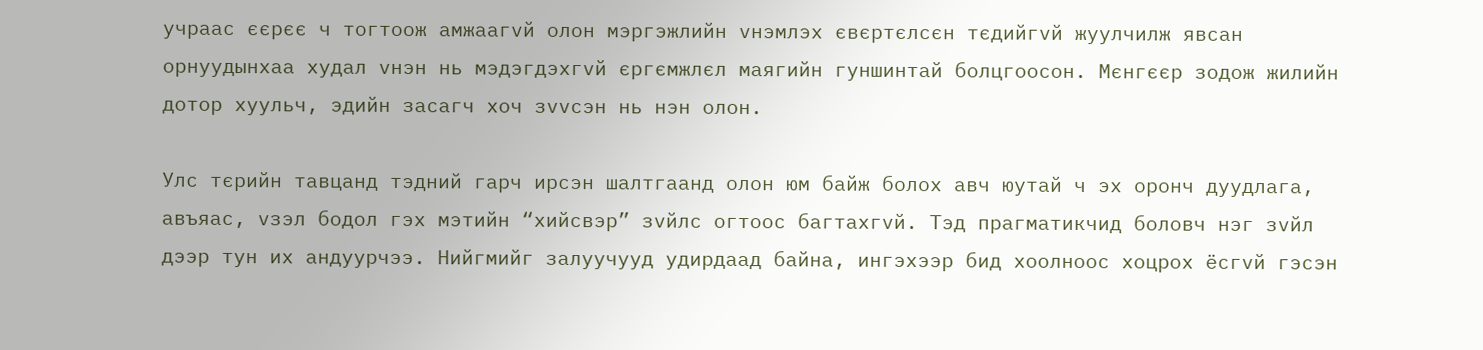учраас єєрєє ч тогтоож амжаагvй олон мэргэжлийн vнэмлэх євєртєлсєн тєдийгvй жуулчилж явсан орнуудынхаа худал vнэн нь мэдэгдэхгvй єргємжлєл маягийн гуншинтай болцгоосон. Мєнгєєр зодож жилийн дотор хуульч, эдийн засагч хоч зvvсэн нь нэн олон.

Улс тєрийн тавцанд тэдний гарч ирсэн шалтгаанд олон юм байж болох авч юутай ч эх оронч дуудлага, авъяас, vзэл бодол гэх мэтийн “хийсвэр” зvйлс огтоос багтахгvй. Тэд прагматикчид боловч нэг зvйл дээр тун их андуурчээ. Нийгмийг залуучууд удирдаад байна, ингэхээр бид хоолноос хоцрох ёсгvй гэсэн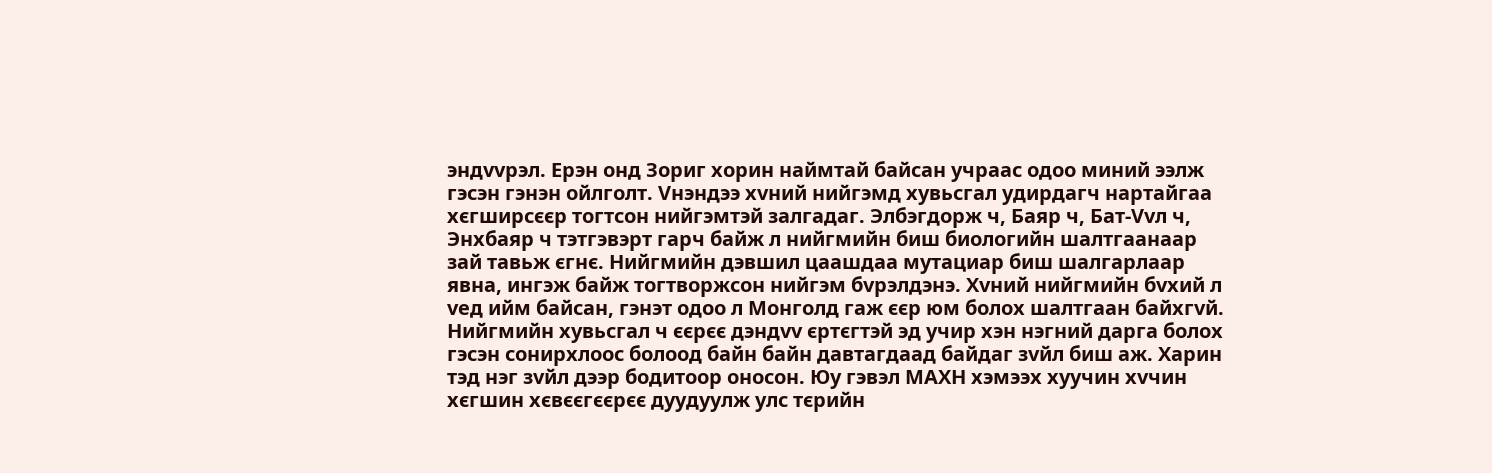эндvvрэл. Ерэн онд Зориг хорин наймтай байсан учраас одоо миний ээлж гэсэн гэнэн ойлголт. Vнэндээ хvний нийгэмд хувьсгал удирдагч нартайгаа хєгширсєєр тогтсон нийгэмтэй залгадаг. Элбэгдорж ч, Баяр ч, Бат-Vvл ч, Энхбаяр ч тэтгэвэрт гарч байж л нийгмийн биш биологийн шалтгаанаар зай тавьж єгнє. Нийгмийн дэвшил цаашдаа мутациар биш шалгарлаар явна, ингэж байж тогтворжсон нийгэм бvрэлдэнэ. Хvний нийгмийн бvхий л vед ийм байсан, гэнэт одоо л Монголд гаж єєр юм болох шалтгаан байхгvй. Нийгмийн хувьсгал ч єєрєє дэндvv єртєгтэй эд учир хэн нэгний дарга болох гэсэн сонирхлоос болоод байн байн давтагдаад байдаг зvйл биш аж. Харин тэд нэг зvйл дээр бодитоор оносон. Юу гэвэл МАХН хэмээх хуучин хvчин хєгшин хєвєєгєєрєє дуудуулж улс тєрийн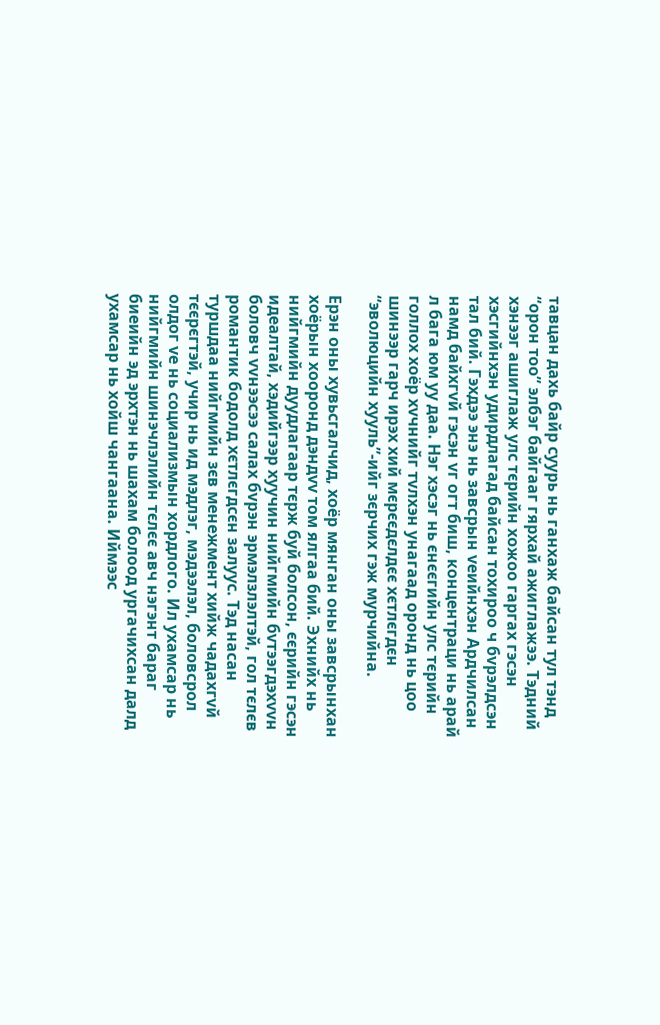тавцан дахь байр суурь нь ганхаж байсан тул тэнд “орон тоо” элбэг байгааг гярхай ажиглажээ. Тэдний хэнээг ашиглаж улс тєрийн хожоо гаргах гэсэн хэсгийнхэн удирдлагад байсан тохироо ч бvрэлдсэн тал бий. Гэхдээ энэ нь завсрын vеийнхэн Ардчилсан намд байхгvй гэсэн vг огт биш, концентраци нь арай л бага юм уу даа. Нэг хэсэг нь єнєєгийн улс тєрийн голлох хоёр хvчнийг тvлхэн унагаад оронд нь цоо шинээр гарч ирэх хий мєрєєдєлдєє хєтлєгдєн “эволюцийн хууль”-ийг зєрчих гэж мурчийна.

Ерэн оны хувьсгалчид, хоёр мянган оны завсрынхан хоёрын хооронд дэндvv том ялгаа бий. Эхнийх нь нийгмийн дуудлагаар тєрж буй болсон, єєрийн гэсэн идеалтай, хэдийгээр хуучин нийгмийн бvтээгдэхvvн боловч vvнээсээ салах бvрэн эрмэлзлэлтэй, гол тєлєв романтик бодолд хєтлєгдсєн залуус. Тэд насан туршдаа нийгмийн зєв менежмент хийж чадахгvй тєєрєгтэй, учир нь ид мэдлэг, мэдээлэл, боловсрол олдог vе нь социализмын хордлого. Ил ухамсар нь нийгмийн шинэчлэлийн тєлєє авч нэгэнт бараг биеийн эд эрхтэн нь шахам болоод ургачихсан далд ухамсар нь хойш чангаана. Иймээс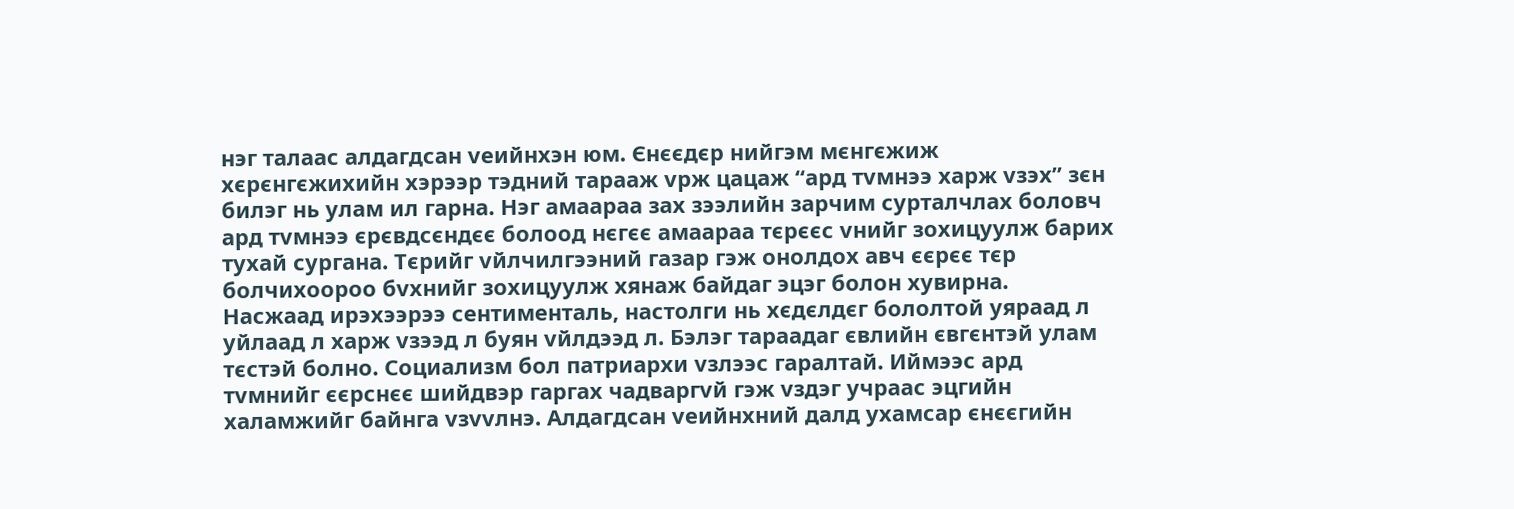нэг талаас алдагдсан vеийнхэн юм. Єнєєдєр нийгэм мєнгєжиж хєрєнгєжихийн хэрээр тэдний тарааж vрж цацаж “ард тvмнээ харж vзэх” зєн билэг нь улам ил гарна. Нэг амаараа зах зээлийн зарчим сурталчлах боловч ард тvмнээ єрєвдсєндєє болоод нєгєє амаараа тєрєєс vнийг зохицуулж барих тухай сургана. Тєрийг vйлчилгээний газар гэж онолдох авч єєрєє тєр болчихоороо бvхнийг зохицуулж хянаж байдаг эцэг болон хувирна. Насжаад ирэхээрээ сентименталь, настолги нь хєдєлдєг бололтой уяраад л уйлаад л харж vзээд л буян vйлдээд л. Бэлэг тараадаг євлийн євгєнтэй улам тєстэй болно. Социализм бол патриархи vзлээс гаралтай. Иймээс ард тvмнийг єєрснєє шийдвэр гаргах чадваргvй гэж vздэг учраас эцгийн халамжийг байнга vзvvлнэ. Алдагдсан vеийнхний далд ухамсар єнєєгийн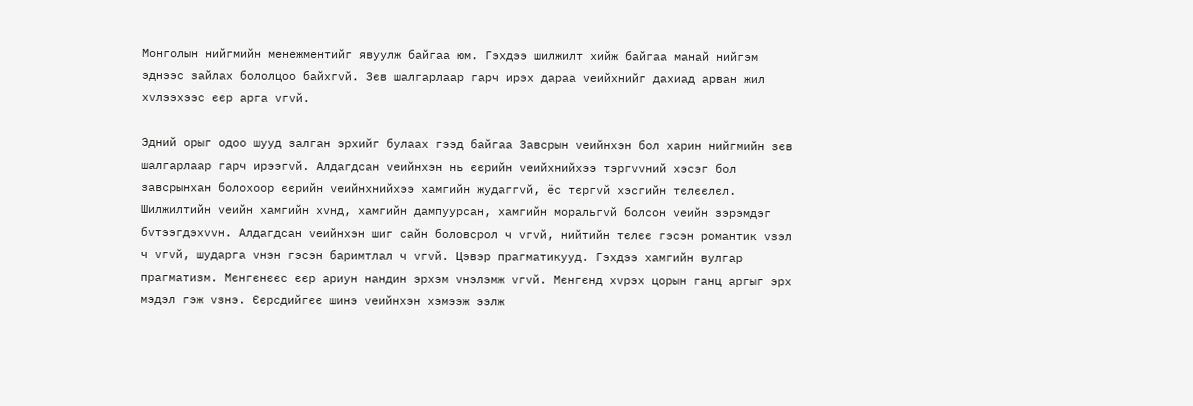Монголын нийгмийн менежментийг явуулж байгаа юм. Гэхдээ шилжилт хийж байгаа манай нийгэм эднээс зайлах бололцоо байхгvй. Зєв шалгарлаар гарч ирэх дараа vеийхнийг дахиад арван жил хvлээхээс єєр арга vгvй.

Эдний орыг одоо шууд залган эрхийг булаах гээд байгаа Завсрын vеийнхэн бол харин нийгмийн зєв шалгарлаар гарч ирээгvй. Алдагдсан vеийнхэн нь єєрийн vеийхнийхээ тэргvvний хэсэг бол завсрынхан болохоор єєрийн vеийнхнийхээ хамгийн жудаггvй, ёс тєргvй хэсгийн тєлєєлєл. Шилжилтийн vеийн хамгийн хvнд, хамгийн дампуурсан, хамгийн моральгvй болсон vеийн зэрэмдэг бvтээгдэхvvн. Алдагдсан vеийнхэн шиг сайн боловсрол ч vгvй, нийтийн тєлєє гэсэн романтик vзэл ч vгvй, шударга vнэн гэсэн баримтлал ч vгvй. Цэвэр прагматикууд. Гэхдээ хамгийн вулгар прагматизм. Мєнгєнєєс єєр ариун нандин эрхэм vнэлэмж vгvй. Мєнгєнд хvрэх цорын ганц аргыг эрх мэдэл гэж vзнэ. Єєрсдийгєє шинэ vеийнхэн хэмээж ээлж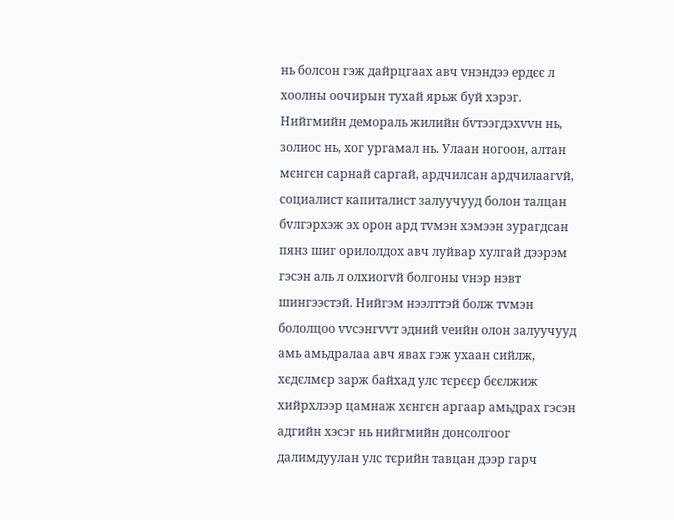нь болсон гэж дайрцгаах авч vнэндээ ердєє л хоолны оочирын тухай ярьж буй хэрэг. Нийгмийн демораль жилийн бvтээгдэхvvн нь, золиос нь, хог ургамал нь. Улаан ногоон, алтан мєнгєн сарнай саргай, ардчилсан ардчилаагvй, социалист капиталист залуучууд болон талцан бvлгэрхэж эх орон ард тvмэн хэмээн зурагдсан пянз шиг орилолдох авч луйвар хулгай дээрэм гэсэн аль л олхиогvй болгоны vнэр нэвт шингээстэй. Нийгэм нээлттэй болж тvмэн бололцоо vvсэнгvvт эдний vеийн олон залуучууд амь амьдралаа авч явах гэж ухаан сийлж, хєдєлмєр зарж байхад улс тєрєєр бєєлжиж хийрхлээр цамнаж хєнгєн аргаар амьдрах гэсэн адгийн хэсэг нь нийгмийн донсолгоог далимдуулан улс тєрийн тавцан дээр гарч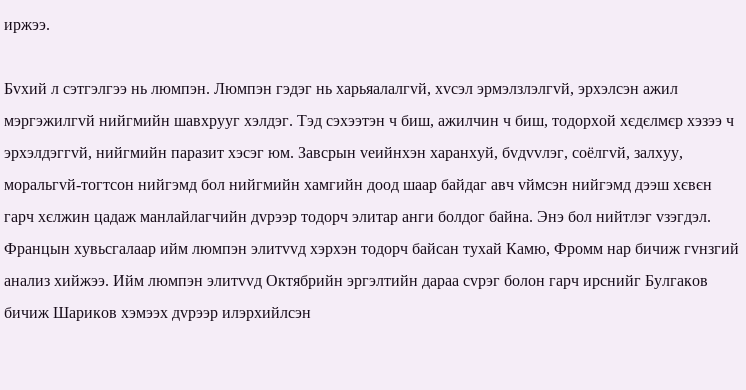иржээ.

Бvхий л сэтгэлгээ нь люмпэн. Люмпэн гэдэг нь харьяалалгvй, хvсэл эрмэлзлэлгvй, эрхэлсэн ажил мэргэжилгvй нийгмийн шавхрууг хэлдэг. Тэд сэхээтэн ч биш, ажилчин ч биш, тодорхой хєдєлмєр хэзээ ч эрхэлдэггvй, нийгмийн паразит хэсэг юм. Завсрын vеийнхэн харанхуй, бvдvvлэг, соёлгvй, залхуу, моральгvй-тогтсон нийгэмд бол нийгмийн хамгийн доод шаар байдаг авч vймсэн нийгэмд дээш хєвєн гарч хєлжин цадаж манлайлагчийн дvрээр тодорч элитар анги болдог байна. Энэ бол нийтлэг vзэгдэл. Францын хувьсгалаар ийм люмпэн элитvvд хэрхэн тодорч байсан тухай Камю, Фромм нар бичиж гvнзгий анализ хийжээ. Ийм люмпэн элитvvд Октябрийн эргэлтийн дараа сvрэг болон гарч ирснийг Булгаков бичиж Шариков хэмээх дvрээр илэрхийлсэн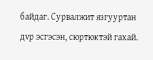байдаг. Сурвалжит язгууртан дvр эсгэсэн, сюртюктэй гахай.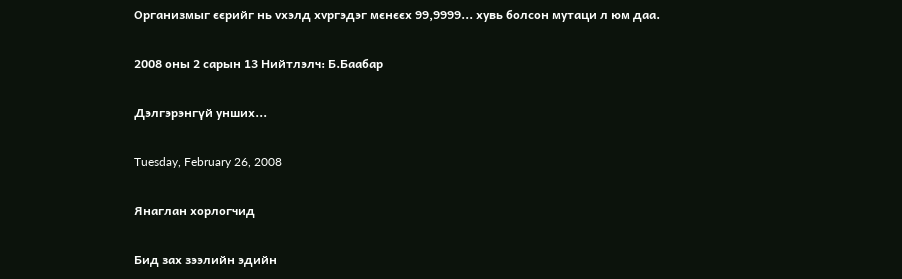Организмыг єєрийг нь vхэлд хvргэдэг мєнєєх 99,9999... хувь болсон мутаци л юм даа.

2008 оны 2 сарын 13 Нийтлэлч: Б.Баабар

Дэлгэрэнгүй унших...

Tuesday, February 26, 2008

Янаглан хорлогчид

Бид зах зээлийн эдийн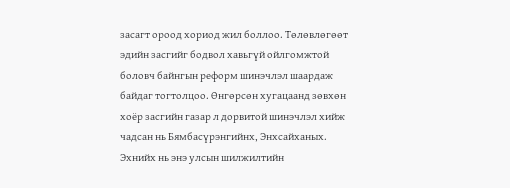засагт ороод хориод жил боллоо. Төлөвлөгөөт эдийн засгийг бодвол хавьгүй ойлгомжтой боловч байнгын реформ шинэчлэл шаардаж байдаг тогтолцоо. Өнгөрсөн хугацаанд зөвхөн хоёр засгийн газар л дорвитой шинэчлэл хийж чадсан нь Бямбасүрэнгийнх, Энхсайханых. Эхнийх нь энэ улсын шилжилтийн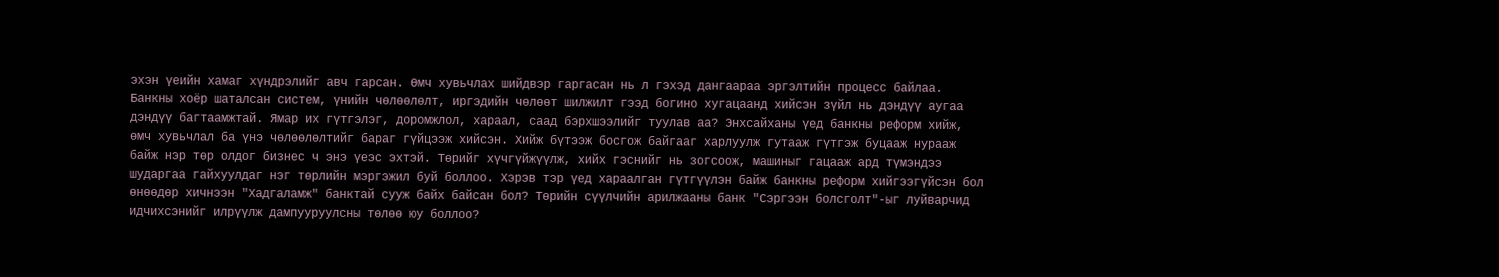эхэн үеийн хамаг хүндрэлийг авч гарсан. Өмч хувьчлах шийдвэр гаргасан нь л гэхэд дангаараа эргэлтийн процесс байлаа. Банкны хоёр шаталсан систем, үнийн чөлөөлөлт, иргэдийн чөлөөт шилжилт гээд богино хугацаанд хийсэн зүйл нь дэндүү аугаа дэндүү багтаамжтай. Ямар их гүтгэлэг, доромжлол, хараал, саад бэрхшээлийг туулав аа? Энхсайханы үед банкны реформ хийж, өмч хувьчлал ба үнэ чөлөөлөлтийг бараг гүйцээж хийсэн. Хийж бүтээж босгож байгааг харлуулж гутааж гүтгэж буцааж нурааж байж нэр төр олдог бизнес ч энэ үеэс эхтэй. Төрийг хүчгүйжүүлж, хийх гэснийг нь зогсоож, машиныг гацааж ард түмэндээ шударгаа гайхуулдаг нэг төрлийн мэргэжил буй боллоо. Хэрэв тэр үед хараалган гүтгүүлэн байж банкны реформ хийгээгүйсэн бол өнөөдөр хичнээн "Хадгаламж" банктай сууж байх байсан бол? Төрийн сүүлчийн арилжааны банк "Сэргээн болсголт"-ыг луйварчид идчихсэнийг илрүүлж дампууруулсны төлөө юу боллоо?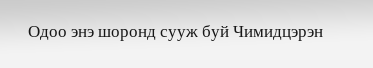Одоо энэ шоронд сууж буй Чимидцэрэн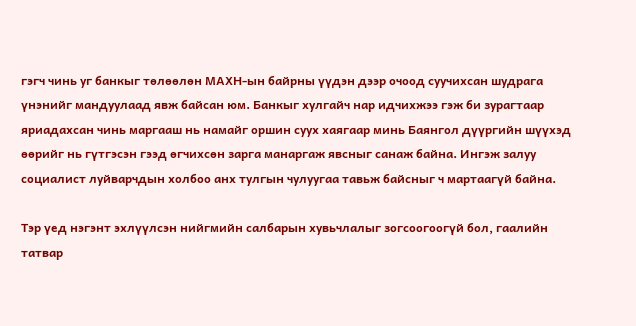гэгч чинь уг банкыг төлөөлөн МАХН-ын байрны үүдэн дээр очоод суучихсан шудрага үнэнийг мандуулаад явж байсан юм. Банкыг хулгайч нар идчихжээ гэж би зурагтаар яриадахсан чинь маргааш нь намайг оршин суух хаягаар минь Баянгол дүүргийн шүүхэд өөрийг нь гүтгэсэн гээд өгчихсөн зарга манаргаж явсныг санаж байна. Ингэж залуу социалист луйварчдын холбоо анх тулгын чулуугаа тавьж байсныг ч мартаагүй байна.

Тэр үед нэгэнт эхлүүлсэн нийгмийн салбарын хувьчлалыг зогсоогоогүй бол, гаалийн татвар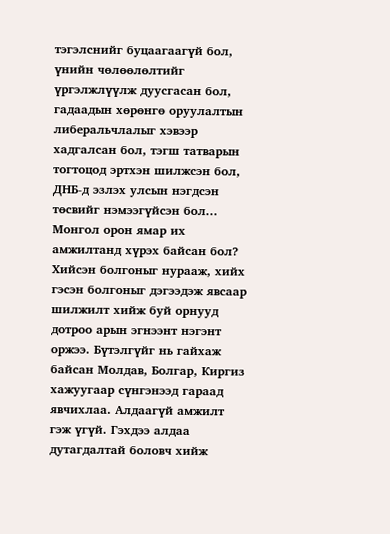тэгэлснийг буцаагаагүй бол, үнийн чөлөөлөлтийг үргэлжлүүлж дуусгасан бол, гадаадын хөрөнгө оруулалтын либеральчлалыг хэвээр хадгалсан бол, тэгш татварын тогтоцод эртхэн шилжсэн бол, ДНБ-д эзлэх улсын нэгдсэн төсвийг нэмээгүйсэн бол... Монгол орон ямар их амжилтанд хүрэх байсан бол? Хийсэн болгоныг нурааж, хийх гэсэн болгоныг дэгээдэж явсаар шилжилт хийж буй орнууд дотроо арын эгнээнт нэгэнт оржээ. Бүтэлгүйг нь гайхаж байсан Молдав, Болгар, Киргиз хажуугаар сүнгэнээд гараад явчихлаа. Алдаагүй амжилт гэж үгүй. Гэхдээ алдаа дутагдалтай боловч хийж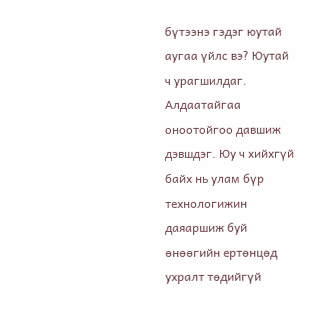бүтээнэ гэдэг юутай аугаа үйлс вэ? Юутай ч урагшилдаг. Алдаатайгаа оноотойгоо давшиж дэвшдэг. Юу ч хийхгүй байх нь улам бүр технологижин даяаршиж буй өнөөгийн ертөнцөд ухралт төдийгүй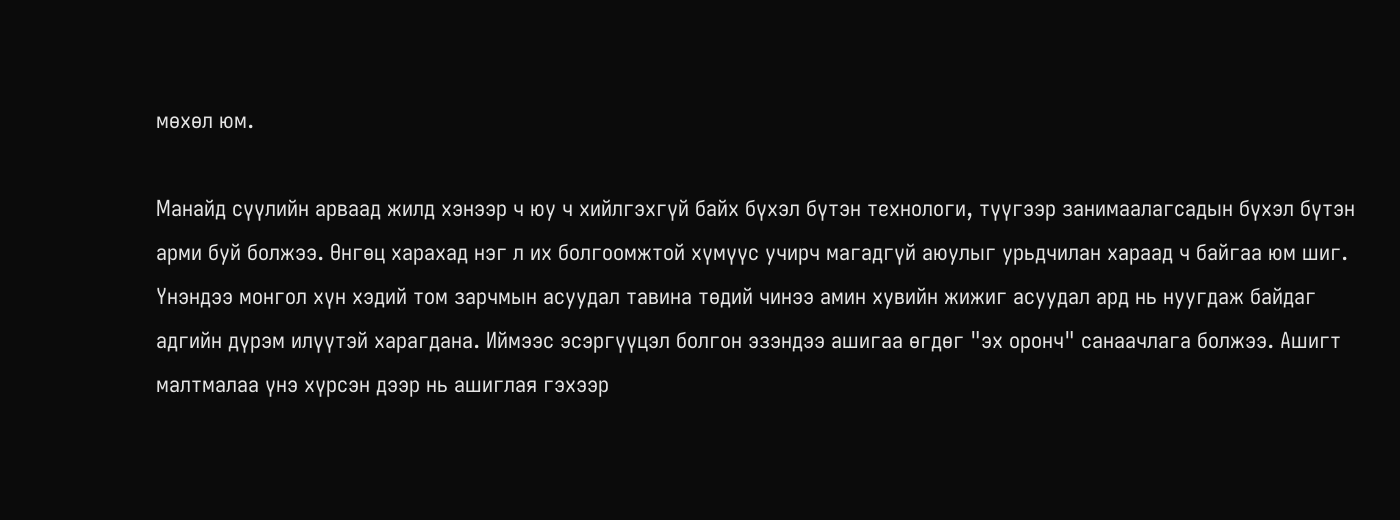мөхөл юм.

Манайд сүүлийн арваад жилд хэнээр ч юу ч хийлгэхгүй байх бүхэл бүтэн технологи, түүгээр занимаалагсадын бүхэл бүтэн арми буй болжээ. Өнгөц харахад нэг л их болгоомжтой хүмүүс учирч магадгүй аюулыг урьдчилан хараад ч байгаа юм шиг. Үнэндээ монгол хүн хэдий том зарчмын асуудал тавина төдий чинээ амин хувийн жижиг асуудал ард нь нуугдаж байдаг адгийн дүрэм илүүтэй харагдана. Иймээс эсэргүүцэл болгон эзэндээ ашигаа өгдөг "эх оронч" санаачлага болжээ. Ашигт малтмалаа үнэ хүрсэн дээр нь ашиглая гэхээр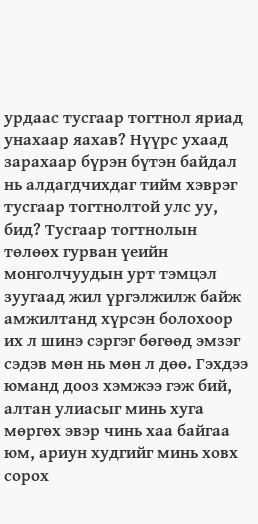урдаас тусгаар тогтнол яриад унахаар яахав? Нүүрс ухаад зарахаар бүрэн бүтэн байдал нь алдагдчихдаг тийм хэврэг тусгаар тогтнолтой улс уу, бид? Тусгаар тогтнолын төлөөх гурван үеийн монголчуудын урт тэмцэл зуугаад жил үргэлжилж байж амжилтанд хүрсэн болохоор их л шинэ сэргэг бөгөөд эмзэг сэдэв мөн нь мөн л дөө. Гэхдээ юманд дооз хэмжээ гэж бий, алтан улиасыг минь хуга мөргөх эвэр чинь хаа байгаа юм, ариун худгийг минь ховх сорох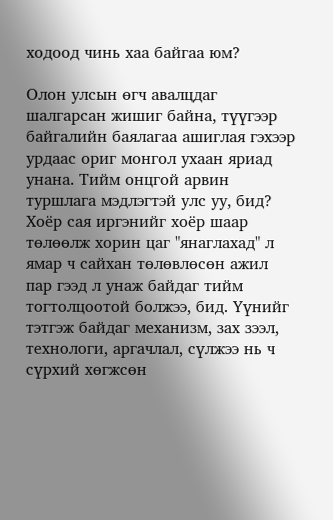ходоод чинь хаа байгаа юм?

Олон улсын өгч авалцдаг шалгарсан жишиг байна, түүгээр байгалийн баялагаа ашиглая гэхээр урдаас ориг монгол ухаан яриад унана. Тийм онцгой арвин туршлага мэдлэгтэй улс уу, бид? Хоёр сая иргэнийг хоёр шаар төлөөлж хорин цаг "янаглахад" л ямар ч сайхан төлөвлөсөн ажил пар гээд л унаж байдаг тийм тогтолцоотой болжээ, бид. Үүнийг тэтгэж байдаг механизм, зах зээл, технологи, аргачлал, сүлжээ нь ч сүрхий хөгжсөн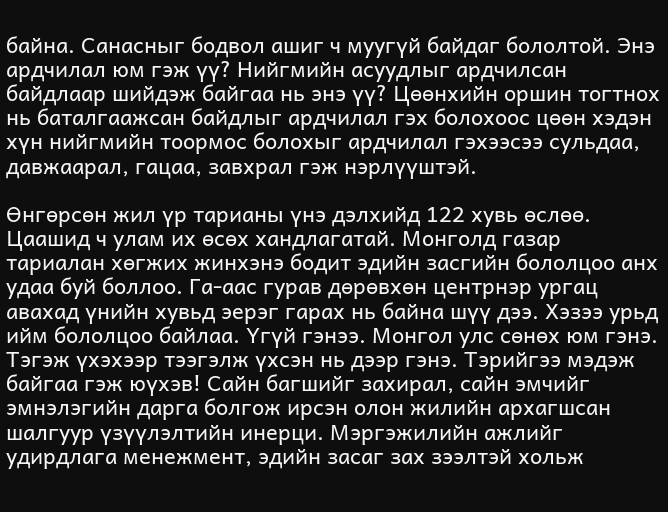байна. Санасныг бодвол ашиг ч муугүй байдаг бололтой. Энэ ардчилал юм гэж үү? Нийгмийн асуудлыг ардчилсан байдлаар шийдэж байгаа нь энэ үү? Цөөнхийн оршин тогтнох нь баталгаажсан байдлыг ардчилал гэх болохоос цөөн хэдэн хүн нийгмийн тоормос болохыг ардчилал гэхээсээ сульдаа, давжаарал, гацаа, завхрал гэж нэрлүүштэй.

Өнгөрсөн жил үр тарианы үнэ дэлхийд 122 хувь өслөө. Цаашид ч улам их өсөх хандлагатай. Монголд газар тариалан хөгжих жинхэнэ бодит эдийн засгийн бололцоо анх удаа буй боллоо. Га-аас гурав дөрөвхөн центрнэр ургац авахад үнийн хувьд эерэг гарах нь байна шүү дээ. Хэзээ урьд ийм бололцоо байлаа. Үгүй гэнээ. Монгол улс сөнөх юм гэнэ. Тэгэж үхэхээр тээгэлж үхсэн нь дээр гэнэ. Тэрийгээ мэдэж байгаа гэж юүхэв! Сайн багшийг захирал, сайн эмчийг эмнэлэгийн дарга болгож ирсэн олон жилийн архагшсан шалгуур үзүүлэлтийн инерци. Мэргэжилийн ажлийг удирдлага менежмент, эдийн засаг зах зээлтэй хольж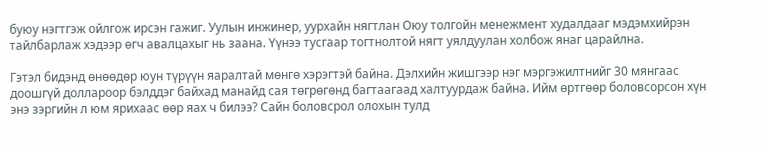буюу нэгтгэж ойлгож ирсэн гажиг. Уулын инжинер, уурхайн нягтлан Оюу толгойн менежмент худалдааг мэдэмхийрэн тайлбарлаж хэдээр өгч авалцахыг нь заана. Үүнээ тусгаар тогтнолтой нягт уялдуулан холбож янаг царайлна.

Гэтэл бидэнд өнөөдөр юун түрүүн яаралтай мөнгө хэрэгтэй байна. Дэлхийн жишгээр нэг мэргэжилтнийг 30 мянгаас доошгүй доллароор бэлддэг байхад манайд сая төгрөгөнд багтаагаад халтуурдаж байна. Ийм өртгөөр боловсорсон хүн энэ зэргийн л юм ярихаас өөр яах ч билээ? Сайн боловсрол олохын тулд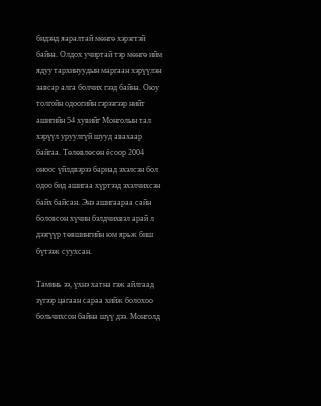бидэнд яаралтай мөнгө хэрэгтэй байна. Олдох учиртай тэр мөнгө ийм ядуу тархинуудын маргаан хэрүүлэн завсар алга болчих гээд байна. Оюу толгойн одоогийн гэрээгээр нийт ашигийн 54 хувийг Монголын тал хэрүүл уруулгүй шууд авахаар байгаа. Төлөвлөсөн ёсоор 2004 оноос үйлдвэрээ бариад эхэлсэн бол одоо бид ашигаа хүртээд эхэлчихсэн байх байсан. Энэ ашигаараа сайн боловсон хүчин бэлдчихвэл арай л дээгүүр төвшингийн юм ярьж биш бүтээж суухсан.

Таминь ээ, үхнэ хатна гэж айлгаад зүгээр цагаан сараа хийж болохоо больчихсон байна шүү дээ. Монголд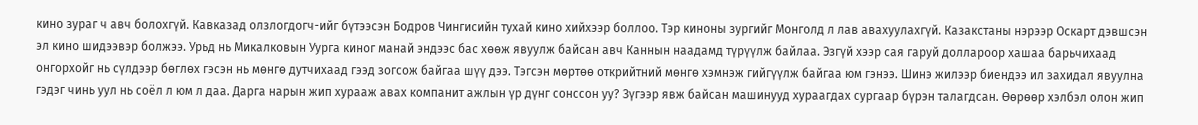кино зураг ч авч болохгүй. Кавказад олзлогдогч-ийг бүтээсэн Бодров Чингисийн тухай кино хийхээр боллоо. Тэр киноны зургийг Монголд л лав авахуулахгүй. Казакстаны нэрээр Оскарт дэвшсэн эл кино шидээвэр болжээ. Урьд нь Микалковын Уурга киног манай эндээс бас хөөж явуулж байсан авч Каннын наадамд түрүүлж байлаа. Эзгүй хээр сая гаруй доллароор хашаа барьчихаад онгорхойг нь сүлдээр бөглөх гэсэн нь мөнгө дутчихаад гээд зогсож байгаа шүү дээ. Тэгсэн мөртөө открийтний мөнгө хэмнэж гийгүүлж байгаа юм гэнээ. Шинэ жилээр биендээ ил захидал явуулна гэдэг чинь уул нь соёл л юм л даа. Дарга нарын жип хурааж авах компанит ажлын үр дүнг сонссон уу? Зүгээр явж байсан машинууд хураагдах сургаар бүрэн талагдсан. Өөрөөр хэлбэл олон жип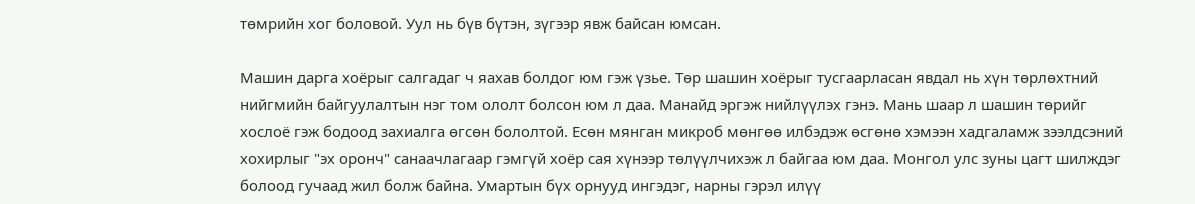төмрийн хог боловой. Уул нь бүв бүтэн, зүгээр явж байсан юмсан.

Машин дарга хоёрыг салгадаг ч яахав болдог юм гэж үзье. Төр шашин хоёрыг тусгаарласан явдал нь хүн төрлөхтний нийгмийн байгуулалтын нэг том ололт болсон юм л даа. Манайд эргэж нийлүүлэх гэнэ. Мань шаар л шашин төрийг хослоё гэж бодоод захиалга өгсөн бололтой. Есөн мянган микроб мөнгөө илбэдэж өсгөнө хэмээн хадгаламж зээлдсэний хохирлыг "эх оронч" санаачлагаар гэмгүй хоёр сая хүнээр төлүүлчихэж л байгаа юм даа. Монгол улс зуны цагт шилждэг болоод гучаад жил болж байна. Умартын бүх орнууд ингэдэг, нарны гэрэл илүү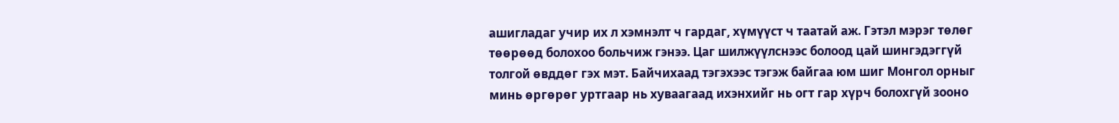ашигладаг учир их л хэмнэлт ч гардаг, хүмүүст ч таатай аж. Гэтэл мэрэг төлөг төөрөөд болохоо больчиж гэнээ. Цаг шилжүүлснээс болоод цай шингэдэггүй толгой өвддөг гэх мэт. Байчихаад тэгэхээс тэгэж байгаа юм шиг Монгол орныг минь өргөрөг уртгаар нь хуваагаад ихэнхийг нь огт гар хүрч болохгүй зооно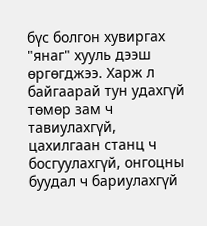бүс болгон хувиргах "янаг" хууль дээш өргөгджээ. Харж л байгаарай тун удахгүй төмөр зам ч тавиулахгүй, цахилгаан станц ч босгуулахгүй, онгоцны буудал ч бариулахгүй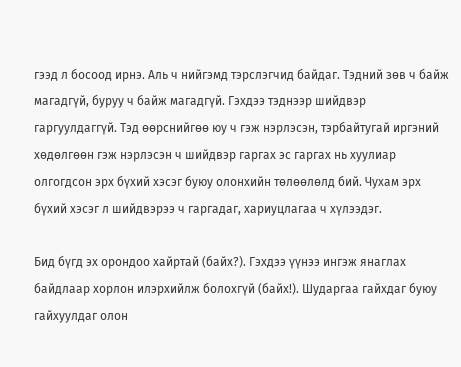гээд л босоод ирнэ. Аль ч нийгэмд тэрслэгчид байдаг. Тэдний зөв ч байж магадгүй, буруу ч байж магадгүй. Гэхдээ тэднээр шийдвэр гаргуулдаггүй. Тэд өөрснийгөө юу ч гэж нэрлэсэн, тэрбайтугай иргэний хөдөлгөөн гэж нэрлэсэн ч шийдвэр гаргах эс гаргах нь хуулиар олгогдсон эрх бүхий хэсэг буюу олонхийн төлөөлөлд бий. Чухам эрх бүхий хэсэг л шийдвэрээ ч гаргадаг, хариуцлагаа ч хүлээдэг.

Бид бүгд эх орондоо хайртай (байх?). Гэхдээ үүнээ ингэж янаглах байдлаар хорлон илэрхийлж болохгүй (байх!). Шударгаа гайхдаг буюу гайхуулдаг олон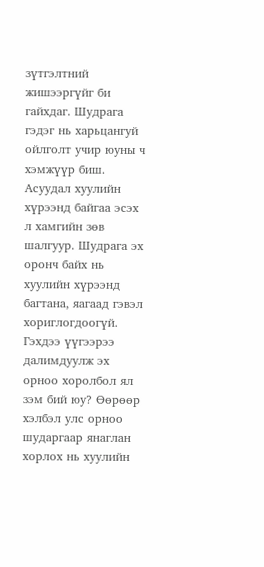зүтгэлтний жишээргүйг би гайхдаг. Шудрага гэдэг нь харьцангуй ойлголт учир юуны ч хэмжүүр биш. Асуудал хуулийн хүрээнд байгаа эсэх л хамгийн зөв шалгуур. Шудрага эх оронч байх нь хуулийн хүрээнд багтана, яагаад гэвэл хориглогдоогүй. Гэхдээ үүгээрээ далимдуулж эх орноо хоролбол ял зэм бий юу? Өөрөөр хэлбэл улс орноо шударгаар янаглан хорлох нь хуулийн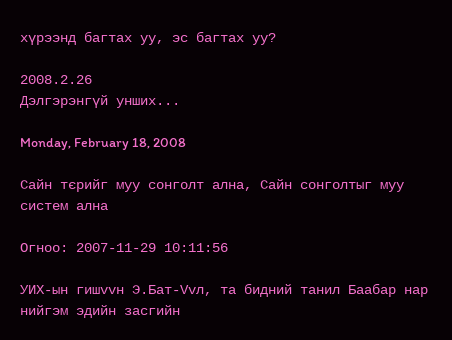хүрээнд багтах уу, эс багтах уу?

2008.2.26
Дэлгэрэнгүй унших...

Monday, February 18, 2008

Сайн тєрийг муу сонголт ална, Сайн сонголтыг муу систем ална

Огноо: 2007-11-29 10:11:56

УИХ-ын гишvvн Э.Бат-Vvл, та бидний танил Баабар нар нийгэм эдийн засгийн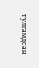тулгамдсан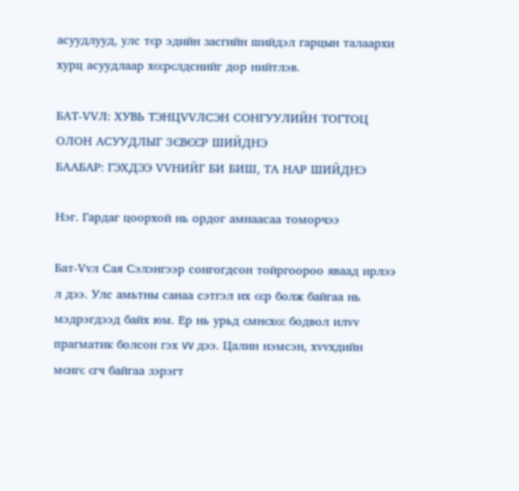асуудлууд, улс тєр эдийн засгийн шийдэл гарцын талаархи хурц асуудлаар хєєрєлдснийг дор нийтлэв.

БАТ-VVЛ: ХУВЬ ТЭНЦVVЛСЭН СОНГУУЛИЙН ТОГТОЦ ОЛОН АСУУДЛЫГ ЗЄВЄЄР ШИЙДНЭ
БААБАР: ГЭХДЭЭ VVНИЙГ БИ БИШ, ТА НАР ШИЙДНЭ

Нэг. Гардаг цоорхой нь ордог амнаасаа томорчээ

Бат-Vvл Сая Сэлэнгээр сонгогдсон тойргоороо яваад ирлээ л дээ. Улс амьтны санаа сэтгэл их єєр болж байгаа нь мэдрэгдээд байх юм. Ер нь урьд ємнєхєє бодвол илvv прагматик болсон гэх vv дээ. Цалин нэмсэн, хvvхдийн мєнгє єгч байгаа зэрэгт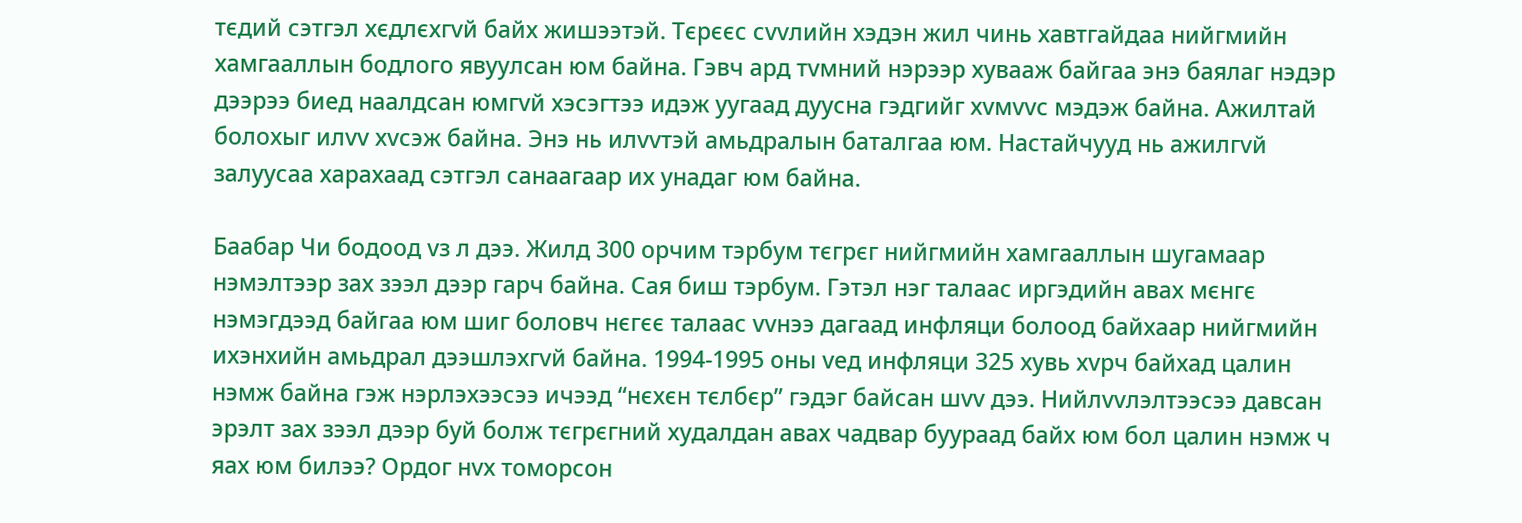тєдий сэтгэл хєдлєхгvй байх жишээтэй. Тєрєєс сvvлийн хэдэн жил чинь хавтгайдаа нийгмийн хамгааллын бодлого явуулсан юм байна. Гэвч ард тvмний нэрээр хувааж байгаа энэ баялаг нэдэр дээрээ биед наалдсан юмгvй хэсэгтээ идэж уугаад дуусна гэдгийг хvмvvс мэдэж байна. Ажилтай болохыг илvv хvсэж байна. Энэ нь илvvтэй амьдралын баталгаа юм. Настайчууд нь ажилгvй залуусаа харахаад сэтгэл санаагаар их унадаг юм байна.

Баабар Чи бодоод vз л дээ. Жилд 300 орчим тэрбум тєгрєг нийгмийн хамгааллын шугамаар нэмэлтээр зах зээл дээр гарч байна. Сая биш тэрбум. Гэтэл нэг талаас иргэдийн авах мєнгє нэмэгдээд байгаа юм шиг боловч нєгєє талаас vvнээ дагаад инфляци болоод байхаар нийгмийн ихэнхийн амьдрал дээшлэхгvй байна. 1994-1995 оны vед инфляци 325 хувь хvрч байхад цалин нэмж байна гэж нэрлэхээсээ ичээд “нєхєн тєлбєр” гэдэг байсан шvv дээ. Нийлvvлэлтээсээ давсан эрэлт зах зээл дээр буй болж тєгрєгний худалдан авах чадвар буураад байх юм бол цалин нэмж ч яах юм билээ? Ордог нvх томорсон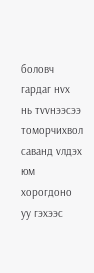боловч гардаг нvх нь тvvнээсээ томорчихвол саванд vлдэх юм хорогдоно уу гэхээс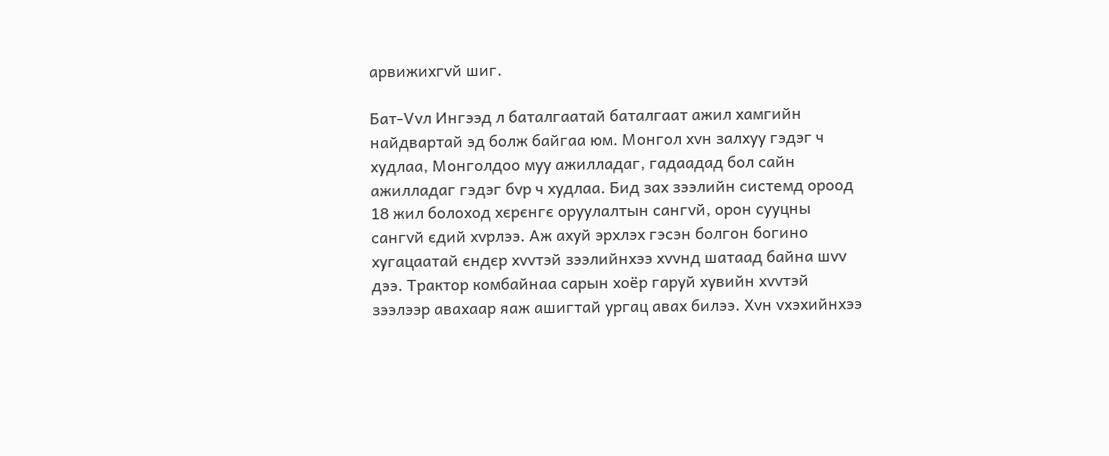арвижихгvй шиг.

Бат-Vvл Ингээд л баталгаатай баталгаат ажил хамгийн найдвартай эд болж байгаа юм. Монгол хvн залхуу гэдэг ч худлаа, Монголдоо муу ажилладаг, гадаадад бол сайн ажилладаг гэдэг бvр ч худлаа. Бид зах зээлийн системд ороод 18 жил болоход хєрєнгє оруулалтын сангvй, орон сууцны сангvй єдий хvрлээ. Аж ахуй эрхлэх гэсэн болгон богино хугацаатай єндєр хvvтэй зээлийнхээ хvvнд шатаад байна шvv дээ. Трактор комбайнаа сарын хоёр гаруй хувийн хvvтэй зээлээр авахаар яаж ашигтай ургац авах билээ. Хvн vхэхийнхээ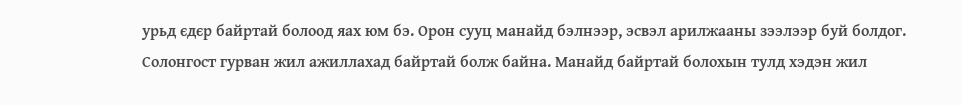урьд єдєр байртай болоод яах юм бэ. Орон сууц манайд бэлнээр, эсвэл арилжааны зээлээр буй болдог. Солонгост гурван жил ажиллахад байртай болж байна. Манайд байртай болохын тулд хэдэн жил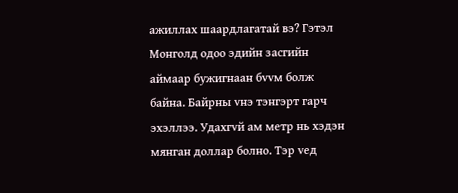ажиллах шаардлагатай вэ? Гэтэл Монголд одоо эдийн засгийн аймаар бужигнаан бvvм болж байна. Байрны vнэ тэнгэрт гарч эхэллээ. Удахгvй ам метр нь хэдэн мянган доллар болно. Тэр vед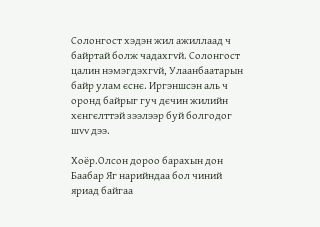Солонгост хэдэн жил ажиллаад ч байртай болж чадахгvй. Солонгост цалин нэмэгдэхгvй, Улаанбаатарын байр улам єснє. Иргэншсэн аль ч оронд байрыг гуч дєчин жилийн хєнгєлттэй зээлээр буй болгодог шvv дээ.

Хоёр.Олсон дороо барахын дон
Баабар Яг нарийндаа бол чиний яриад байгаа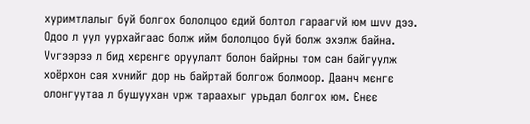хуримтлалыг буй болгох бололцоо єдий болтол гараагvй юм шvv дээ. Одоо л уул уурхайгаас болж ийм бололцоо буй болж эхэлж байна. Vvгээрээ л бид хєрєнгє оруулалт болон байрны том сан байгуулж хоёрхон сая хvнийг дор нь байртай болгож болмоор. Даанч мєнгє олонгуутаа л бушуухан vрж тараахыг урьдал болгох юм. Єнєє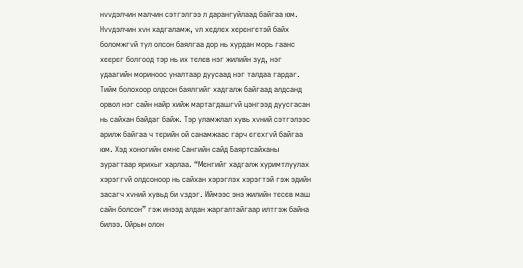нvvдэлчин малчин сэтгэлгээ л дарангуйлаад байгаа юм. Нvvдэлчин хvн хадгаламж, vл хєдлєх хєрєнгєтэй байх боломжгvй тул олсон баялгаа дор нь хурдан морь гаанс хєєрєг болгоод тэр нь их тєлєв нэг жилийн зуд, нэг удаагийн мориноос уналтаар дуусаад нэг талдаа гардаг. Тийм болохоор олдсон баялгийг хадгалж байгаад алдсанд орвол нэг сайн найр хийж мартагдашгvй цэнгээд дуусгасан нь сайхан байдаг байж. Тэр уламжлал хувь хvний сэтгэлээс арилж байгаа ч тєрийн ой санамжаас гарч єгєхгvй байгаа юм. Хэд хоногийн ємнє Сангийн сайд Баяртсайханы зурагтаар ярихыг харлаа. “Мєнгийг хадгалж хуримтлуулах хэрэггvй олдсоноор нь сайхан хэрэглэх хэрэгтэй гэж эдийн засагч хvний хувьд би vздэг. Иймээс энэ жилийн тєсєв маш сайн болсон” гэж инээд алдан жаргалтайгаар илтгэж байна билээ. Ойрын олон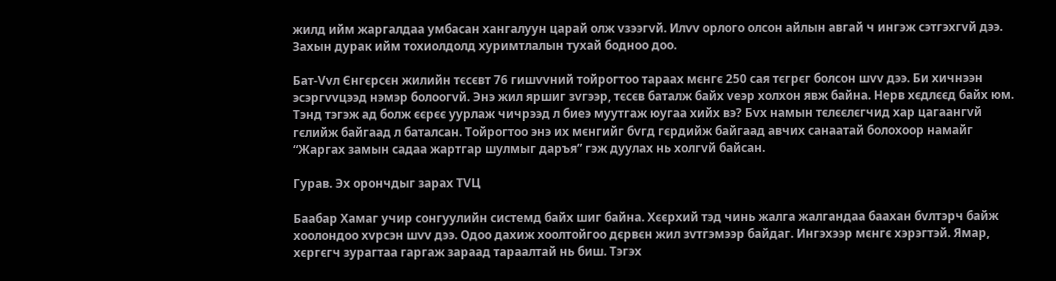жилд ийм жаргалдаа умбасан хангалуун царай олж vзээгvй. Илvv орлого олсон айлын авгай ч ингэж сэтгэхгvй дээ. Захын дурак ийм тохиолдолд хуримтлалын тухай бодноо доо.

Бат-Vvл Єнгєрсєн жилийн тєсєвт 76 гишvvний тойрогтоо тараах мєнгє 250 сая тєгрєг болсон шvv дээ. Би хичнээн эсэргvvцээд нэмэр болоогvй. Энэ жил яршиг зvгээр, тєсєв баталж байх vеэр холхон явж байна. Нерв хєдлєєд байх юм. Тэнд тэгэж ад болж єєрєє уурлаж чичрээд л биеэ муутгаж юугаа хийх вэ? Бvх намын тєлєєлєгчид хар цагаангvй гєлийж байгаад л баталсан. Тойрогтоо энэ их мєнгийг бvгд гєрдийж байгаад авчих санаатай болохоор намайг “Жаргах замын садаа жартгар шулмыг даръя” гэж дуулах нь холгvй байсан.

Гурав. Эх орончдыг зарах ТVЦ

Баабар Хамаг учир сонгуулийн системд байх шиг байна. Хєєрхий тэд чинь жалга жалгандаа баахан бvлтэрч байж хоолондоо хvрсэн шvv дээ. Одоо дахиж хоолтойгоо дєрвєн жил зvтгэмээр байдаг. Ингэхээр мєнгє хэрэгтэй. Ямар, хєргєгч зурагтаа гаргаж зараад тараалтай нь биш. Тэгэх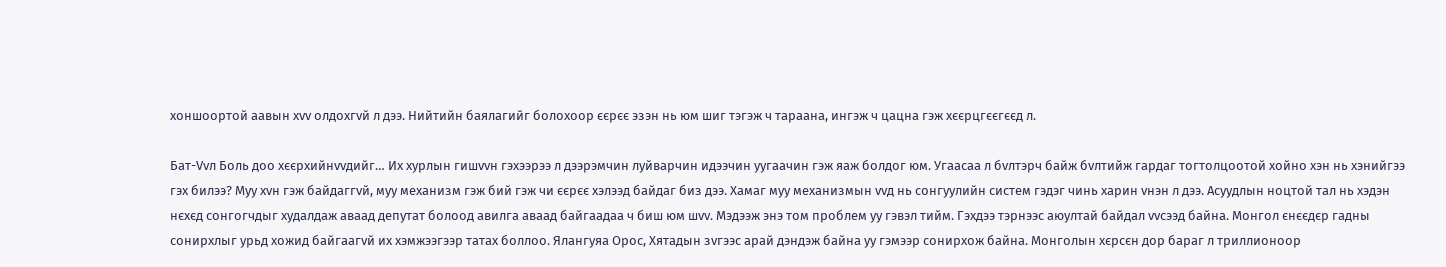хоншоортой аавын хvv олдохгvй л дээ. Нийтийн баялагийг болохоор єєрєє эзэн нь юм шиг тэгэж ч тараана, ингэж ч цацна гэж хєєрцгєєгєєд л.

Бат-Vvл Боль доо хєєрхийнvvдийг… Их хурлын гишvvн гэхээрээ л дээрэмчин луйварчин идээчин уугаачин гэж яаж болдог юм. Угаасаа л бvлтэрч байж бvлтийж гардаг тогтолцоотой хойно хэн нь хэнийгээ гэх билээ? Муу хvн гэж байдаггvй, муу механизм гэж бий гэж чи єєрєє хэлээд байдаг биз дээ. Хамаг муу механизмын vvд нь сонгуулийн систем гэдэг чинь харин vнэн л дээ. Асуудлын ноцтой тал нь хэдэн нєхєд сонгогчдыг худалдаж аваад депутат болоод авилга аваад байгаадаа ч биш юм шvv. Мэдээж энэ том проблем уу гэвэл тийм. Гэхдээ тэрнээс аюултай байдал vvсээд байна. Монгол єнєєдєр гадны сонирхлыг урьд хожид байгаагvй их хэмжээгээр татах боллоо. Ялангуяа Орос, Хятадын зvгээс арай дэндэж байна уу гэмээр сонирхож байна. Монголын хєрсєн дор бараг л триллионоор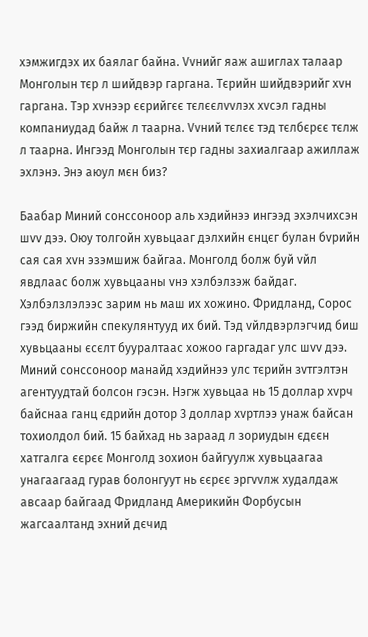хэмжигдэх их баялаг байна. Vvнийг яаж ашиглах талаар Монголын тєр л шийдвэр гаргана. Тєрийн шийдвэрийг хvн гаргана. Тэр хvнээр єєрийгєє тєлєєлvvлэх хvсэл гадны компаниудад байж л таарна. Vvний тєлєє тэд тєлбєрєє тєлж л таарна. Ингээд Монголын тєр гадны захиалгаар ажиллаж эхлэнэ. Энэ аюул мєн биз?

Баабар Миний сонссоноор аль хэдийнээ ингээд эхэлчихсэн шvv дээ. Оюу толгойн хувьцааг дэлхийн єнцєг булан бvрийн сая сая хvн эзэмшиж байгаа. Монголд болж буй vйл явдлаас болж хувьцааны vнэ хэлбэлзэж байдаг. Хэлбэлзлэлээс зарим нь маш их хожино. Фридланд, Сорос гээд биржийн спекулянтууд их бий. Тэд vйлдвэрлэгчид биш хувьцааны єсєлт бууралтаас хожоо гаргадаг улс шvv дээ. Миний сонссоноор манайд хэдийнээ улс тєрийн зvтгэлтэн агентуудтай болсон гэсэн. Нэгж хувьцаа нь 15 доллар хvрч байснаа ганц єдрийн дотор 3 доллар хvртлээ унаж байсан тохиолдол бий. 15 байхад нь зараад л зориудын єдєєн хатгалга єєрєє Монголд зохион байгуулж хувьцаагаа унагаагаад гурав болонгуут нь єєрєє эргvvлж худалдаж авсаар байгаад Фридланд Америкийн Форбусын жагсаалтанд эхний дєчид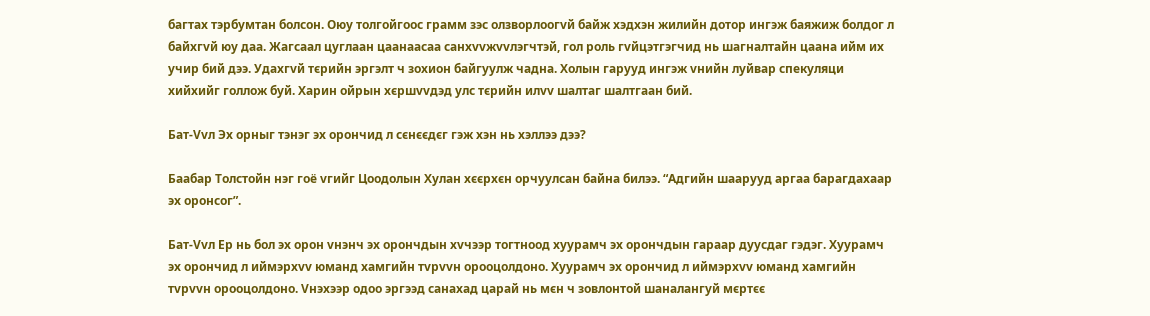багтах тэрбумтан болсон. Оюу толгойгоос грамм зэс олзворлоогvй байж хэдхэн жилийн дотор ингэж баяжиж болдог л байхгvй юу даа. Жагсаал цуглаан цаанаасаа санхvvжvvлэгчтэй, гол роль гvйцэтгэгчид нь шагналтайн цаана ийм их учир бий дээ. Удахгvй тєрийн эргэлт ч зохион байгуулж чадна. Холын гарууд ингэж vнийн луйвар спекуляци хийхийг голлож буй. Харин ойрын хєршvvдэд улс тєрийн илvv шалтаг шалтгаан бий.

Бат-Vvл Эх орныг тэнэг эх орончид л сєнєєдєг гэж хэн нь хэллээ дээ?

Баабар Толстойн нэг гоё vгийг Цоодолын Хулан хєєрхєн орчуулсан байна билээ. “Адгийн шаарууд аргаа барагдахаар эх оронсог”.

Бат-Vvл Ер нь бол эх орон vнэнч эх орончдын хvчээр тогтноод хуурамч эх орончдын гараар дуусдаг гэдэг. Хуурамч эх орончид л иймэрхvv юманд хамгийн тvрvvн орооцолдоно. Хуурамч эх орончид л иймэрхvv юманд хамгийн тvрvvн орооцолдоно. Vнэхээр одоо эргээд санахад царай нь мєн ч зовлонтой шаналангуй мєртєє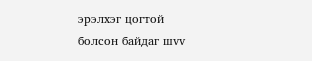эрэлхэг цогтой болсон байдаг шvv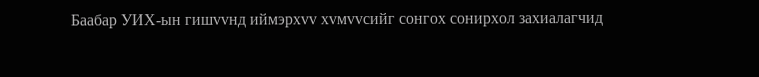Баабар УИХ-ын гишvvнд иймэрхvv хvмvvсийг сонгох сонирхол захиалагчид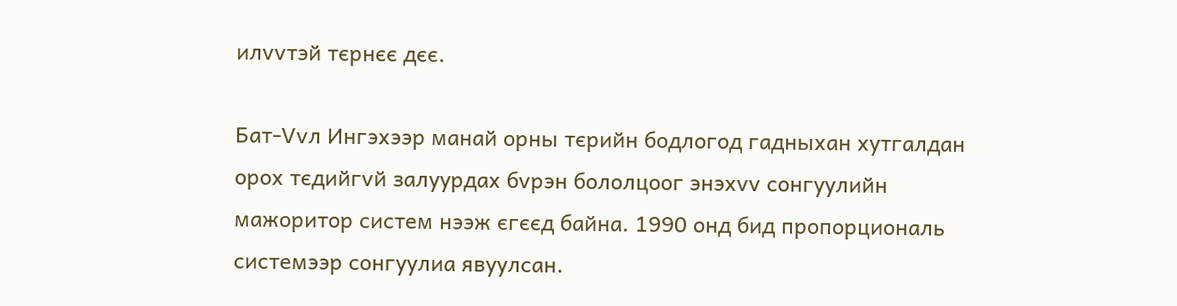илvvтэй тєрнєє дєє.

Бат-Vvл Ингэхээр манай орны тєрийн бодлогод гадныхан хутгалдан орох тєдийгvй залуурдах бvрэн бололцоог энэхvv сонгуулийн мажоритор систем нээж єгєєд байна. 1990 онд бид пропорциональ системээр сонгуулиа явуулсан.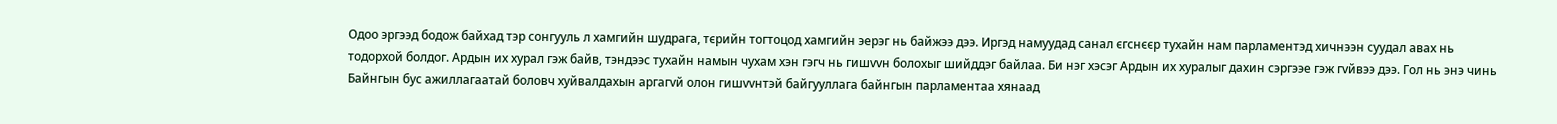Одоо эргээд бодож байхад тэр сонгууль л хамгийн шудрага, тєрийн тогтоцод хамгийн эерэг нь байжээ дээ. Иргэд намуудад санал єгснєєр тухайн нам парламентэд хичнээн суудал авах нь тодорхой болдог. Ардын их хурал гэж байв, тэндээс тухайн намын чухам хэн гэгч нь гишvvн болохыг шийддэг байлаа. Би нэг хэсэг Ардын их хуралыг дахин сэргээе гэж гvйвээ дээ. Гол нь энэ чинь Байнгын бус ажиллагаатай боловч хуйвалдахын аргагvй олон гишvvнтэй байгууллага байнгын парламентаа хянаад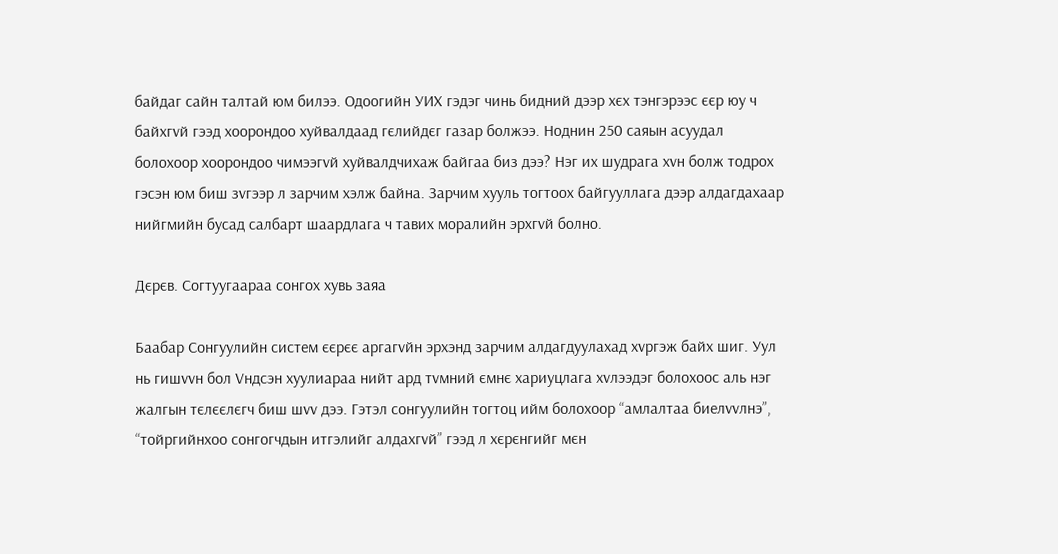байдаг сайн талтай юм билээ. Одоогийн УИХ гэдэг чинь бидний дээр хєх тэнгэрээс єєр юу ч байхгvй гээд хоорондоо хуйвалдаад гєлийдєг газар болжээ. Ноднин 250 саяын асуудал болохоор хоорондоо чимээгvй хуйвалдчихаж байгаа биз дээ? Нэг их шудрага хvн болж тодрох гэсэн юм биш зvгээр л зарчим хэлж байна. Зарчим хууль тогтоох байгууллага дээр алдагдахаар нийгмийн бусад салбарт шаардлага ч тавих моралийн эрхгvй болно.

Дєрєв. Согтуугаараа сонгох хувь заяа

Баабар Сонгуулийн систем єєрєє аргагvйн эрхэнд зарчим алдагдуулахад хvргэж байх шиг. Уул нь гишvvн бол Vндсэн хуулиараа нийт ард тvмний ємнє хариуцлага хvлээдэг болохоос аль нэг жалгын тєлєєлєгч биш шvv дээ. Гэтэл сонгуулийн тогтоц ийм болохоор “амлалтаа биелvvлнэ”, “тойргийнхоо сонгогчдын итгэлийг алдахгvй” гээд л хєрєнгийг мєн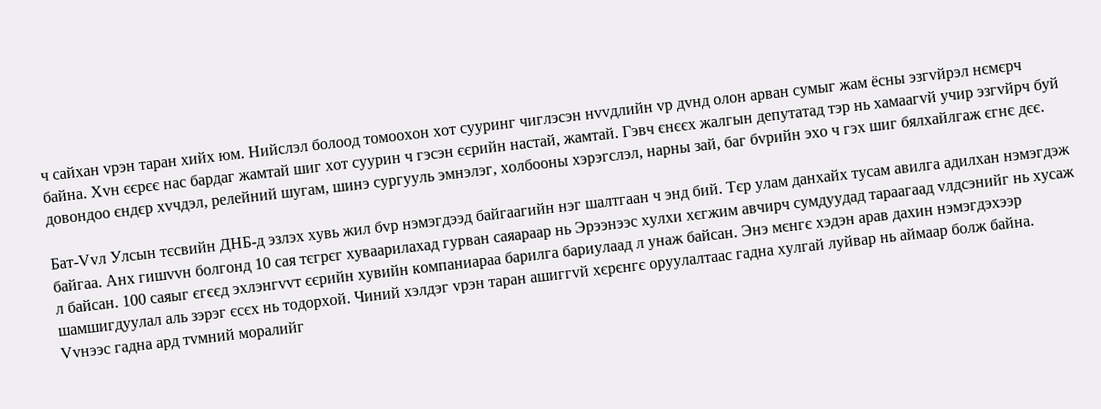ч сайхан vрэн таран хийх юм. Нийслэл болоод томоохон хот сууринг чиглэсэн нvvдлийн vр дvнд олон арван сумыг жам ёсны эзгvйрэл нємєрч байна. Хvн єєрєє нас бардаг жамтай шиг хот суурин ч гэсэн єєрийн настай, жамтай. Гэвч єнєєх жалгын депутатад тэр нь хамаагvй учир эзгvйрч буй довондоо єндєр хvчдэл, релейний шугам, шинэ сургууль эмнэлэг, холбооны хэрэгслэл, нарны зай, баг бvрийн эхо ч гэх шиг бялхайлгаж єгнє дєє.

Бат-Vvл Улсын тєсвийн ДНБ-д эзлэх хувь жил бvр нэмэгдээд байгаагийн нэг шалтгаан ч энд бий. Тєр улам данхайх тусам авилга адилхан нэмэгдэж байгаа. Анх гишvvн болгонд 10 сая тєгрєг хуваарилахад гурван саяараар нь Эрээнээс хулхи хєгжим авчирч сумдуудад тараагаад vлдсэнийг нь хусаж л байсан. 100 саяыг єгєєд эхлэнгvvт єєрийн хувийн компаниараа барилга бариулаад л унаж байсан. Энэ мєнгє хэдэн арав дахин нэмэгдэхээр шамшигдуулал аль зэрэг єсєх нь тодорхой. Чиний хэлдэг vрэн таран ашиггvй хєрєнгє оруулалтаас гадна хулгай луйвар нь аймаар болж байна. Vvнээс гадна ард тvмний моралийг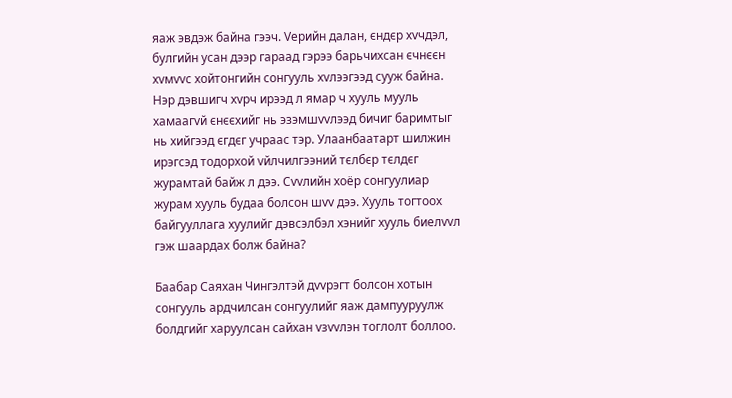яаж эвдэж байна гээч. Vерийн далан, єндєр хvчдэл, булгийн усан дээр гараад гэрээ барьчихсан єчнєєн хvмvvс хойтонгийн сонгууль хvлээгээд сууж байна. Нэр дэвшигч хvрч ирээд л ямар ч хууль мууль хамаагvй єнєєхийг нь эзэмшvvлээд бичиг баримтыг нь хийгээд єгдєг учраас тэр. Улаанбаатарт шилжин ирэгсэд тодорхой vйлчилгээний тєлбєр тєлдєг журамтай байж л дээ. Сvvлийн хоёр сонгуулиар журам хууль будаа болсон шvv дээ. Хууль тогтоох байгууллага хуулийг дэвсэлбэл хэнийг хууль биелvvл гэж шаардах болж байна?

Баабар Саяхан Чингэлтэй дvvрэгт болсон хотын сонгууль ардчилсан сонгуулийг яаж дампууруулж болдгийг харуулсан сайхан vзvvлэн тоглолт боллоо.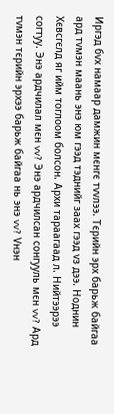Иргэд бvх намаар дамжин мєнгє тvvлээ. Тєрийн эрх барьж байгаа ард тvмэн маань энэ юм гээд тэднийг заах гээд vз дээ. Ноднин Хєвсгєлд яг ийм тоглоом болсон. Архи тараагаад л. Нийтээрээ согтуу. Энэ ардчилал мєн vv? Энэ ардчилсан сонгууль мєн vv? Ард тvмэн тєрийн эрхээ барьж байгаа нь энэ vv? Vнэн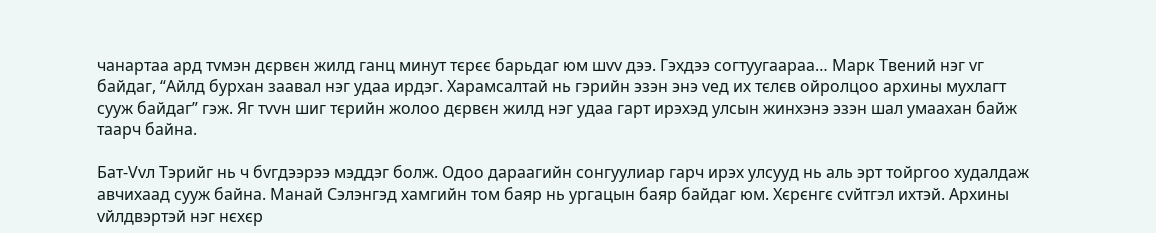чанартаа ард тvмэн дєрвєн жилд ганц минут тєрєє барьдаг юм шvv дээ. Гэхдээ согтуугаараа… Марк Твений нэг vг байдаг, “Айлд бурхан заавал нэг удаа ирдэг. Харамсалтай нь гэрийн эзэн энэ vед их тєлєв ойролцоо архины мухлагт сууж байдаг” гэж. Яг тvvн шиг тєрийн жолоо дєрвєн жилд нэг удаа гарт ирэхэд улсын жинхэнэ эзэн шал умаахан байж таарч байна.

Бат-Vvл Тэрийг нь ч бvгдээрээ мэддэг болж. Одоо дараагийн сонгуулиар гарч ирэх улсууд нь аль эрт тойргоо худалдаж авчихаад сууж байна. Манай Сэлэнгэд хамгийн том баяр нь ургацын баяр байдаг юм. Хєрєнгє сvйтгэл ихтэй. Архины vйлдвэртэй нэг нєхєр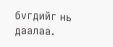бvгдийг нь даалаа.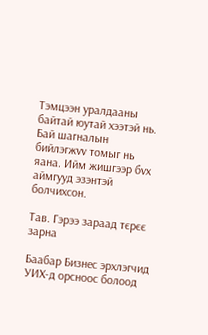Тэмцээн уралдааны байтай юутай хээтэй нь. Бай шагналын бийлэгжvv томыг нь яана. Ийм жишгээр бvх аймгууд эзэнтэй болчихсон.

Тав. Гэрээ зараад тєрєє зарна

Баабар Бизнес эрхлэгчид УИХ-д орсноос болоод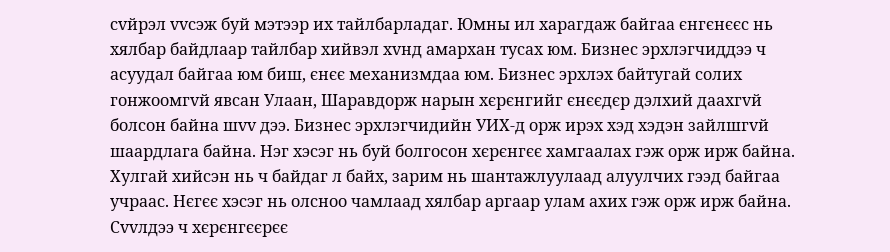сvйрэл vvсэж буй мэтээр их тайлбарладаг. Юмны ил харагдаж байгаа єнгєнєєс нь хялбар байдлаар тайлбар хийвэл хvнд амархан тусах юм. Бизнес эрхлэгчиддээ ч асуудал байгаа юм биш, єнєє механизмдаа юм. Бизнес эрхлэх байтугай солих гонжоомгvй явсан Улаан, Шаравдорж нарын хєрєнгийг єнєєдєр дэлхий даахгvй болсон байна шvv дээ. Бизнес эрхлэгчидийн УИХ-д орж ирэх хэд хэдэн зайлшгvй шаардлага байна. Нэг хэсэг нь буй болгосон хєрєнгєє хамгаалах гэж орж ирж байна. Хулгай хийсэн нь ч байдаг л байх, зарим нь шантажлуулаад алуулчих гээд байгаа учраас. Нєгєє хэсэг нь олсноо чамлаад хялбар аргаар улам ахих гэж орж ирж байна. Сvvлдээ ч хєрєнгєєрєє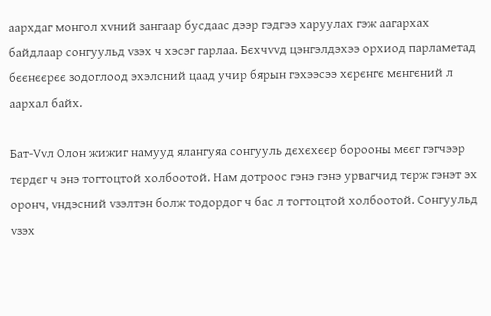аархдаг монгол хvний зангаар бусдаас дээр гэдгээ харуулах гэж аагархах байдлаар сонгуульд vзэх ч хэсэг гарлаа. Бєхчvvд цэнгэлдэхээ орхиод парламетад бєєнєєрєє зодоглоод эхэлсний цаад учир бярын гэхээсээ хєрєнгє мєнгєний л аархал байх.

Бат-Vvл Олон жижиг намууд ялангуяа сонгууль дєхєхєєр борооны мєєг гэгчээр тєрдєг ч энэ тогтоцтой холбоотой. Нам дотроос гэнэ гэнэ урвагчид тєрж гэнэт эх оронч, vндэсний vзэлтэн болж тодордог ч бас л тогтоцтой холбоотой. Сонгуульд vзэх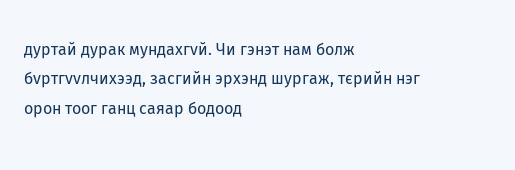дуртай дурак мундахгvй. Чи гэнэт нам болж бvртгvvлчихээд, засгийн эрхэнд шургаж, тєрийн нэг орон тоог ганц саяар бодоод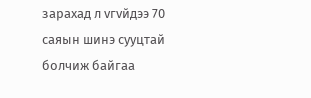зарахад л vгvйдээ 70 саяын шинэ сууцтай болчиж байгаа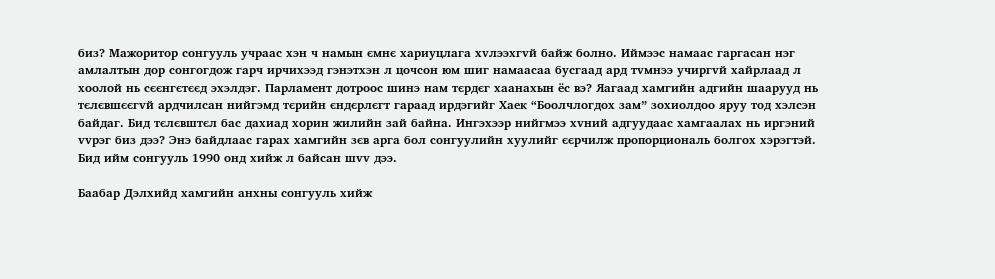биз? Мажоритор сонгууль учраас хэн ч намын ємнє хариуцлага хvлээхгvй байж болно. Иймээс намаас гаргасан нэг амлалтын дор сонгогдож гарч ирчихээд гэнэтхэн л цочсон юм шиг намаасаа бусгаад ард тvмнээ учиргvй хайрлаад л хоолой нь сєєнгєтєєд эхэлдэг. Парламент дотроос шинэ нам тєрдєг хаанахын ёс вэ? Яагаад хамгийн адгийн шаарууд нь тєлєвшєєгvй ардчилсан нийгэмд тєрийн єндєрлєгт гараад ирдэгийг Хаек “Боолчлогдох зам” зохиолдоо яруу тод хэлсэн байдаг. Бид тєлєвштєл бас дахиад хорин жилийн зай байна. Ингэхээр нийгмээ хvний адгуудаас хамгаалах нь иргэний vvрэг биз дээ? Энэ байдлаас гарах хамгийн зєв арга бол сонгуулийн хуулийг єєрчилж пропорциональ болгох хэрэгтэй. Бид ийм сонгууль 1990 онд хийж л байсан шvv дээ.

Баабар Дэлхийд хамгийн анхны сонгууль хийж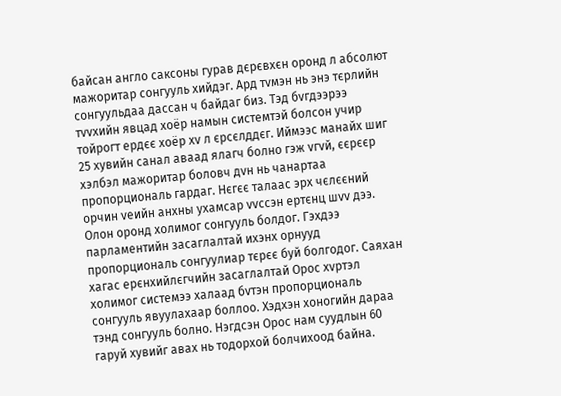байсан англо саксоны гурав дєрєвхєн оронд л абсолют мажоритар сонгууль хийдэг. Ард тvмэн нь энэ тєрлийн сонгуульдаа дассан ч байдаг биз. Тэд бvгдээрээ тvvхийн явцад хоёр намын системтэй болсон учир тойрогт ердєє хоёр хv л єрсєлддєг. Иймээс манайх шиг 25 хувийн санал аваад ялагч болно гэж vгvй, єєрєєр хэлбэл мажоритар боловч дvн нь чанартаа пропорциональ гардаг. Нєгєє талаас эрх чєлєєний орчин vеийн анхны ухамсар vvссэн ертєнц шvv дээ. Олон оронд холимог сонгууль болдог. Гэхдээ парламентийн засаглалтай ихэнх орнууд пропорциональ сонгуулиар тєрєє буй болгодог. Саяхан хагас ерєнхийлєгчийн засаглалтай Орос хvртэл холимог системээ халаад бvтэн пропорциональ сонгууль явуулахаар боллоо. Хэдхэн хоногийн дараа тэнд сонгууль болно. Нэгдсэн Орос нам суудлын 60 гаруй хувийг авах нь тодорхой болчихоод байна.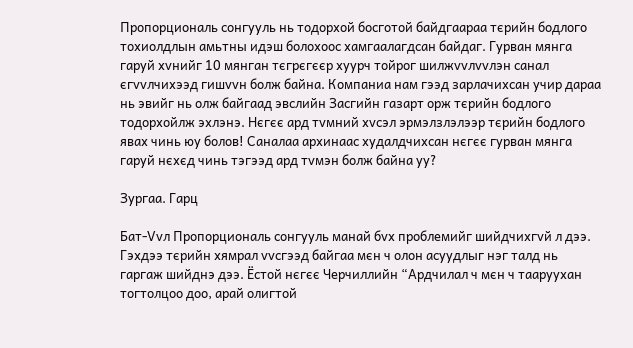Пропорциональ сонгууль нь тодорхой босготой байдгаараа тєрийн бодлого тохиолдлын амьтны идэш болохоос хамгаалагдсан байдаг. Гурван мянга гаруй хvнийг 10 мянган тєгрєгєєр хуурч тойрог шилжvvлvvлэн санал єгvvлчихээд гишvvн болж байна. Компаниа нам гээд зарлачихсан учир дараа нь эвийг нь олж байгаад эвслийн Засгийн газарт орж тєрийн бодлого тодорхойлж эхлэнэ. Нєгєє ард тvмний хvсэл эрмэлзлэлээр тєрийн бодлого явах чинь юу болов! Саналаа архинаас худалдчихсан нєгєє гурван мянга гаруй нєхєд чинь тэгээд ард тvмэн болж байна уу?

Зургаа. Гарц

Бат-Vvл Пропорциональ сонгууль манай бvх проблемийг шийдчихгvй л дээ. Гэхдээ тєрийн хямрал vvсгээд байгаа мєн ч олон асуудлыг нэг талд нь гаргаж шийднэ дээ. Ёстой нєгєє Черчиллийн “Ардчилал ч мєн ч тааруухан тогтолцоо доо, арай олигтой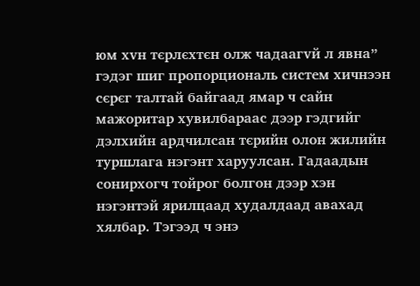юм хvн тєрлєхтєн олж чадаагvй л явна” гэдэг шиг пропорциональ систем хичнээн сєрєг талтай байгаад ямар ч сайн мажоритар хувилбараас дээр гэдгийг дэлхийн ардчилсан тєрийн олон жилийн туршлага нэгэнт харуулсан. Гадаадын сонирхогч тойрог болгон дээр хэн нэгэнтэй ярилцаад худалдаад авахад хялбар. Тэгээд ч энэ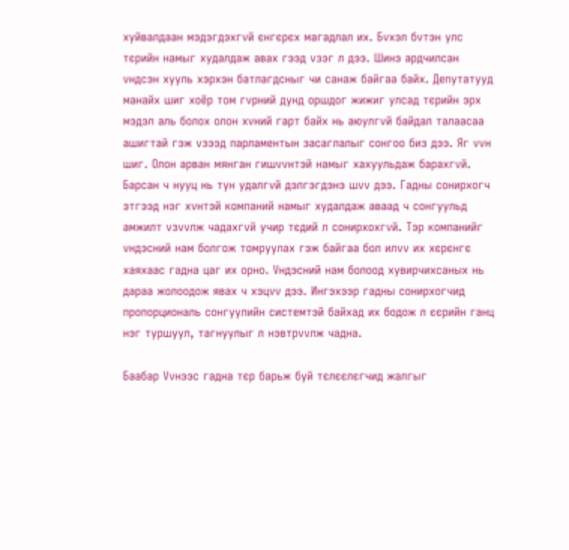хуйвалдаан мэдэгдэхгvй єнгєрєх магадлал их. Бvхэл бvтэн улс тєрийн намыг худалдаж авах гээд vзэг л дээ. Шинэ ардчилсан vндсэн хууль хэрхэн батлагдсныг чи санаж байгаа байх. Депутатууд манайх шиг хоёр том гvрний дунд оршдог жижиг улсад тєрийн эрх мэдэл аль болох олон хvний гарт байх нь аюулгvй байдал талаасаа ашигтай гэж vзээд парламентын засаглалыг сонгоо биз дээ. Яг vvн шиг. Олон арван мянган гишvvнтэй намыг хахуульдаж барахгvй. Барсан ч нууц нь тун удалгvй дэлгэгдэнэ шvv дээ. Гадны сонирхогч этгээд нэг хvнтэй компаний намыг худалдаж аваад ч сонгуульд амжилт vзvvлж чадахгvй учир тєдий л сонирхохгvй. Тэр компанийг vндэсний нам болгож томруулах гэж байгаа бол илvv их хєрєнгє хаяхаас гадна цаг их орно. Vндэсний нам болоод хувирчихсаных нь дараа жолоодож явах ч хэцvv дээ. Ингэхээр гадны сонирхогчид пропорциональ сонгуулийн системтэй байхад их бодож л єєрийн ганц нэг туршуул, тагнуулыг л нэвтрvvлж чадна.

Баабар Vvнээс гадна тєр барьж буй тєлєєлєгчид жалгыг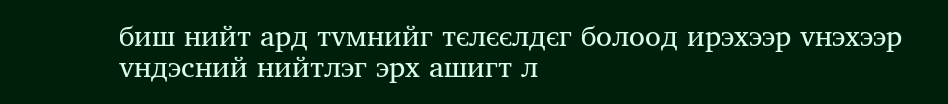биш нийт ард тvмнийг тєлєєлдєг болоод ирэхээр vнэхээр vндэсний нийтлэг эрх ашигт л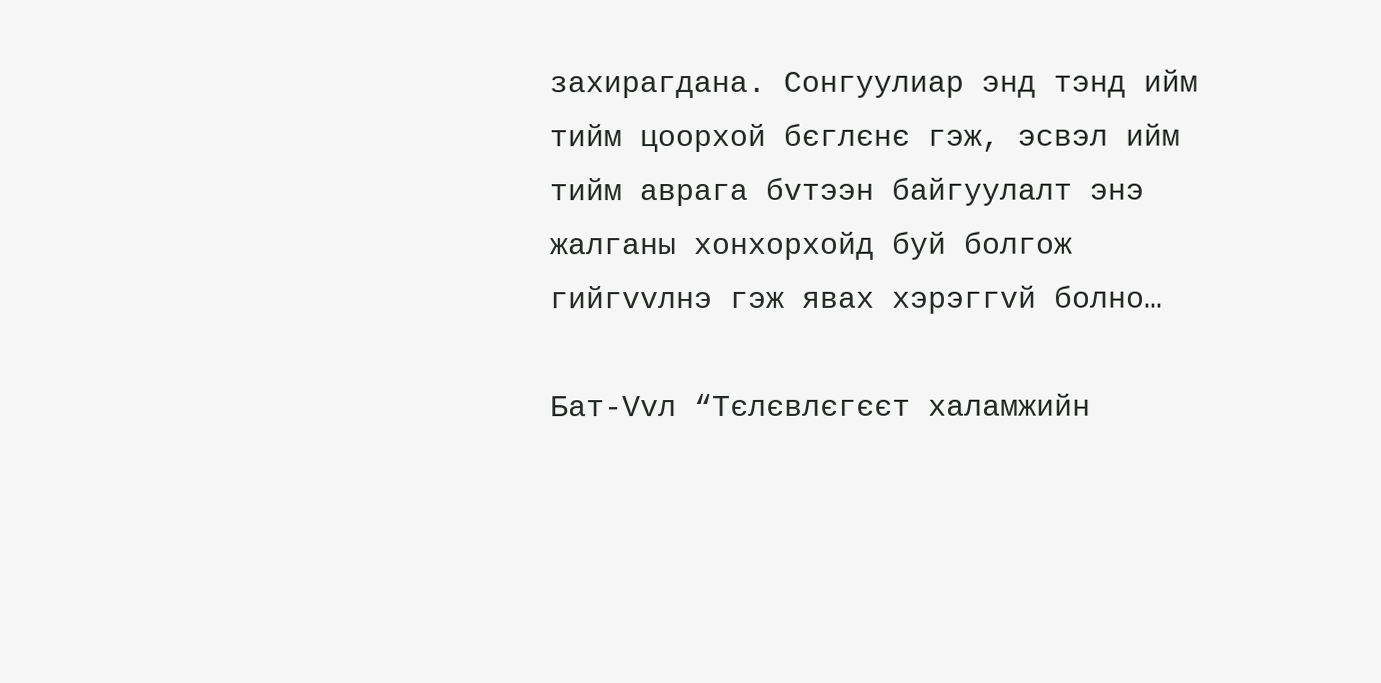захирагдана. Сонгуулиар энд тэнд ийм тийм цоорхой бєглєнє гэж, эсвэл ийм тийм аврага бvтээн байгуулалт энэ жалганы хонхорхойд буй болгож гийгvvлнэ гэж явах хэрэггvй болно…

Бат-Vvл “Тєлєвлєгєєт халамжийн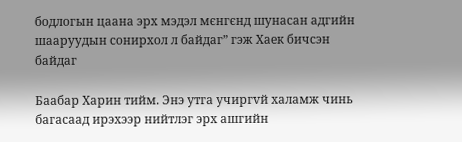бодлогын цаана эрх мэдэл мєнгєнд шунасан адгийн шааруудын сонирхол л байдаг” гэж Хаек бичсэн байдаг

Баабар Харин тийм. Энэ утга учиргvй халамж чинь багасаад ирэхээр нийтлэг эрх ашгийн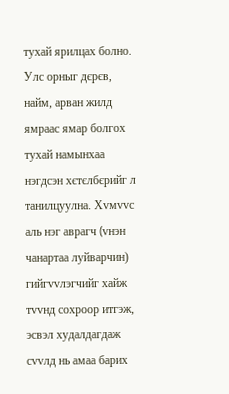тухай ярилцах болно. Улс орныг дєрєв, найм, арван жилд ямраас ямар болгох тухай намынхаа нэгдсэн хєтєлбєрийг л танилцуулна. Хvмvvс аль нэг аврагч (vнэн чанартаа луйварчин) гийгvvлэгчийг хайж тvvнд сохроор итгэж, эсвэл худалдагдаж сvvлд нь амаа барих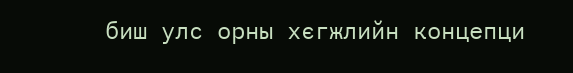биш улс орны хєгжлийн концепци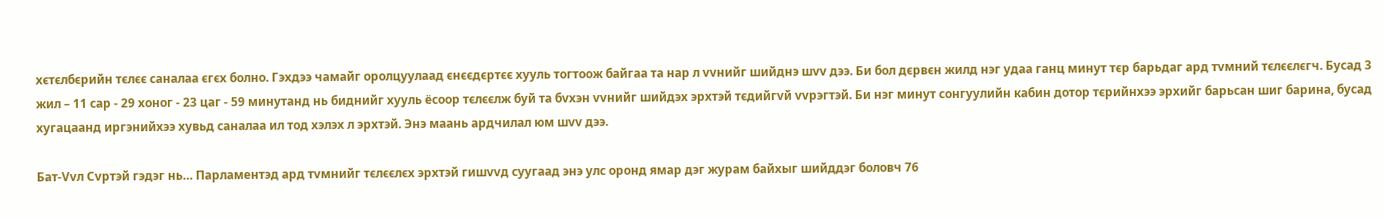хєтєлбєрийн тєлєє саналаа єгєх болно. Гэхдээ чамайг оролцуулаад єнєєдєртєє хууль тогтоож байгаа та нар л vvнийг шийднэ шvv дээ. Би бол дєрвєн жилд нэг удаа ганц минут тєр барьдаг ард тvмний тєлєєлєгч. Бусад 3 жил – 11 сар - 29 хоног - 23 цаг - 59 минутанд нь биднийг хууль ёсоор тєлєєлж буй та бvхэн vvнийг шийдэх эрхтэй тєдийгvй vvрэгтэй. Би нэг минут сонгуулийн кабин дотор тєрийнхээ эрхийг барьсан шиг барина, бусад хугацаанд иргэнийхээ хувьд саналаа ил тод хэлэх л эрхтэй. Энэ маань ардчилал юм шvv дээ.

Бат-Vvл Сvртэй гэдэг нь… Парламентэд ард тvмнийг тєлєєлєх эрхтэй гишvvд суугаад энэ улс оронд ямар дэг журам байхыг шийддэг боловч 76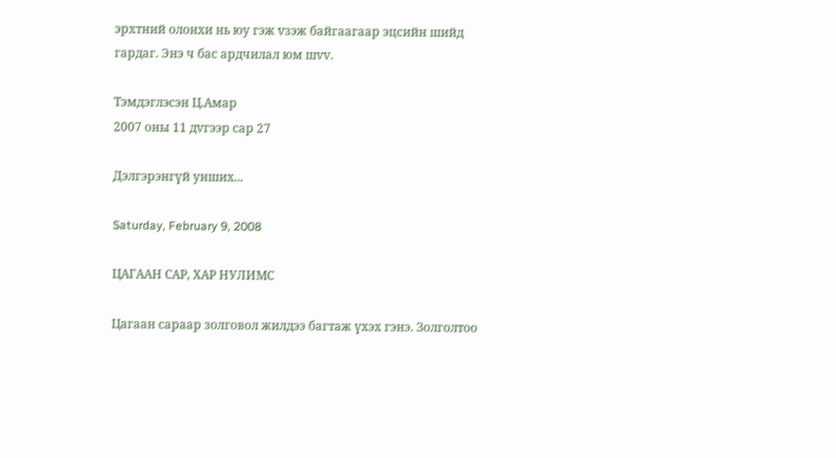эрхтний олонхи нь юу гэж vзэж байгаагаар эцсийн шийд гардаг. Энэ ч бас ардчилал юм шvv.

Тэмдэглэсэн Ц.Амар
2007 оны 11 дvгээр сар 27

Дэлгэрэнгүй унших...

Saturday, February 9, 2008

ЦАГААН САР, ХАР НУЛИМС

Цагаан сараар золговол жилдээ багтаж үхэх гэнэ. Золголтоо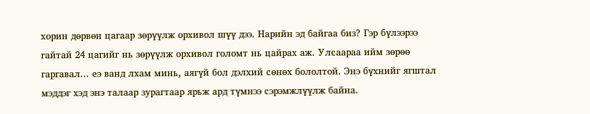хорин дөрвөн цагаар зөрүүлж орхивол шүү дээ. Нарийн эд байгаа биз? Гэр бүлээрээ гайтай 24 цагийг нь зөрүүлж орхивол голомт нь цайрах аж. Улсаараа ийм зөрөө гаргавал... еэ ванд лхам минь, аягүй бол дэлхий сөнөх бололтой. Энэ бүхнийг ягштал мэддэг хэд энэ талаар зурагтаар ярьж ард түмнээ сэрэмжлүүлж байна.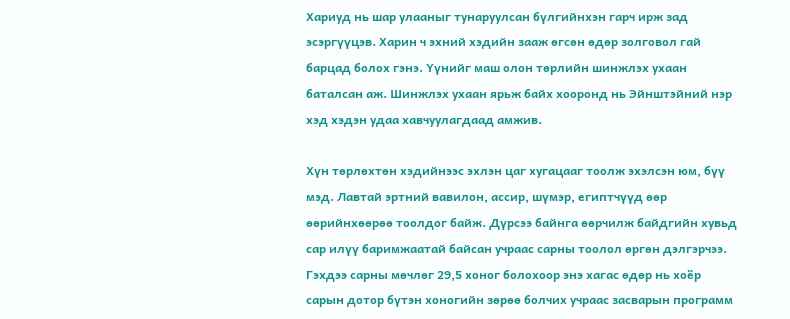Хариуд нь шар улааныг тунаруулсан бүлгийнхэн гарч ирж зад эсэргүүцэв. Харин ч эхний хэдийн зааж өгсөн өдөр золговол гай барцад болох гэнэ. Үүнийг маш олон төрлийн шинжлэх ухаан баталсан аж. Шинжлэх ухаан ярьж байх хооронд нь Эйнштэйний нэр хэд хэдэн удаа хавчуулагдаад амжив.

Хүн төрлөхтөн хэдийнээс эхлэн цаг хугацааг тоолж эхэлсэн юм, бүү мэд. Лавтай эртний вавилон, ассир, шүмэр, египтчүүд өөр өөрийнхөөрөө тоолдог байж. Дүрсээ байнга өөрчилж байдгийн хувьд сар илүү баримжаатай байсан учраас сарны тоолол өргөн дэлгэрчээ. Гэхдээ сарны мөчлөг 29,5 хоног болохоор энэ хагас өдөр нь хоёр сарын дотор бүтэн хоногийн зөрөө болчих учраас засварын программ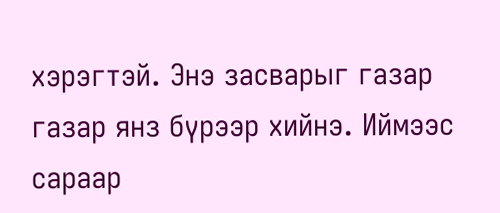хэрэгтэй. Энэ засварыг газар газар янз бүрээр хийнэ. Иймээс сараар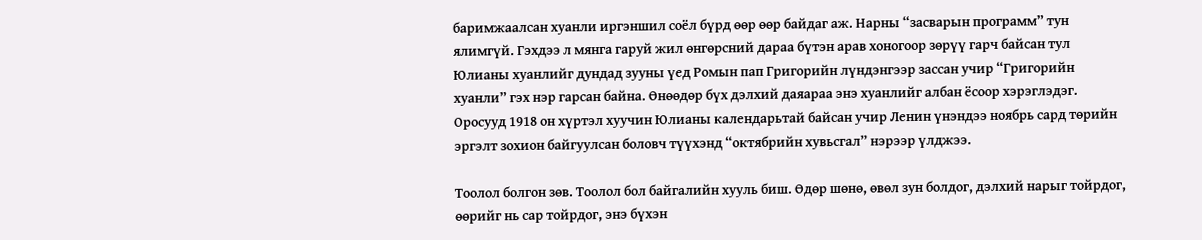баримжаалсан хуанли иргэншил соёл бүрд өөр өөр байдаг аж. Нарны “засварын программ” тун ялимгүй. Гэхдээ л мянга гаруй жил өнгөрсний дараа бүтэн арав хоногоор зөрүү гарч байсан тул Юлианы хуанлийг дундад зууны үед Ромын пап Григорийн лүндэнгээр зассан учир “Григорийн хуанли” гэх нэр гарсан байна. Өнөөдөр бүх дэлхий даяараа энэ хуанлийг албан ёсоор хэрэглэдэг. Оросууд 1918 он хүртэл хуучин Юлианы календарьтай байсан учир Ленин үнэндээ ноябрь сард төрийн эргэлт зохион байгуулсан боловч түүхэнд “октябрийн хувьсгал” нэрээр үлджээ.

Тоолол болгон зөв. Тоолол бол байгалийн хууль биш. Өдөр шөнө, өвөл зун болдог, дэлхий нарыг тойрдог, өөрийг нь сар тойрдог, энэ бүхэн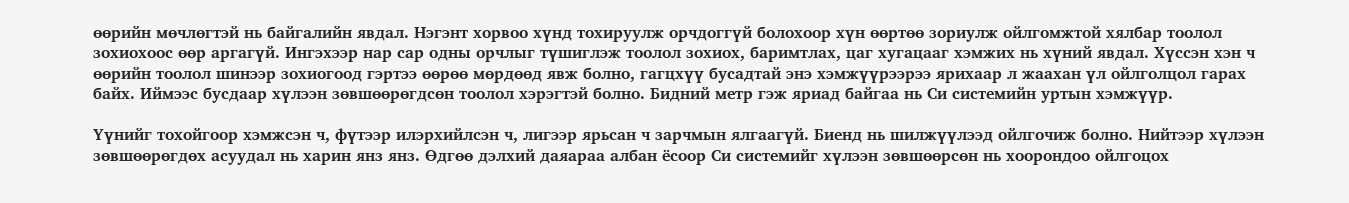өөрийн мөчлөгтэй нь байгалийн явдал. Нэгэнт хорвоо хүнд тохируулж орчдоггүй болохоор хүн өөртөө зориулж ойлгомжтой хялбар тоолол зохиохоос өөр аргагүй. Ингэхээр нар сар одны орчлыг түшиглэж тоолол зохиох, баримтлах, цаг хугацааг хэмжих нь хүний явдал. Хүссэн хэн ч өөрийн тоолол шинээр зохиогоод гэртээ өөрөө мөрдөөд явж болно, гагцхүү бусадтай энэ хэмжүүрээрээ ярихаар л жаахан үл ойлголцол гарах байх. Иймээс бусдаар хүлээн зөвшөөрөгдсөн тоолол хэрэгтэй болно. Бидний метр гэж яриад байгаа нь Си системийн уртын хэмжүүр.

Үүнийг тохойгоор хэмжсэн ч, фүтээр илэрхийлсэн ч, лигээр ярьсан ч зарчмын ялгаагүй. Биенд нь шилжүүлээд ойлгочиж болно. Нийтээр хүлээн зөвшөөрөгдөх асуудал нь харин янз янз. Өдгөө дэлхий даяараа албан ёсоор Си системийг хүлээн зөвшөөрсөн нь хоорондоо ойлгоцох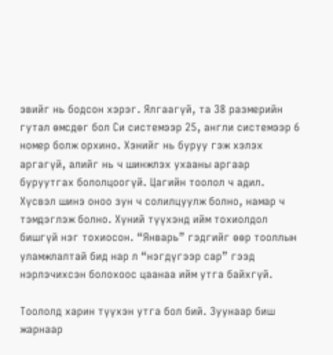эвийг нь бодсон хэрэг. Ялгаагүй, та 38 размерийн гутал өмсдөг бол Си системээр 25, англи системээр 6 номер болж орхино. Хэнийг нь буруу гэж хэлэх аргагүй, алийг нь ч шинжлэх ухааны аргаар буруутгах бололцоогүй. Цагийн тоолол ч адил. Хүсвэл шинэ оноо зун ч солилцуулж болно, намар ч тэмдэглэж болно. Хүний түүхэнд ийм тохиолдол бишгүй нэг тохиосон. “Январь” гэдгийг өөр тооллын уламжлалтай бид нар л “нэгдүгээр сар” гээд нэрлэчихсэн болохоос цаанаа ийм утга байхгүй.

Тоололд харин түүхэн утга бол бий. Зуунаар биш жарнаар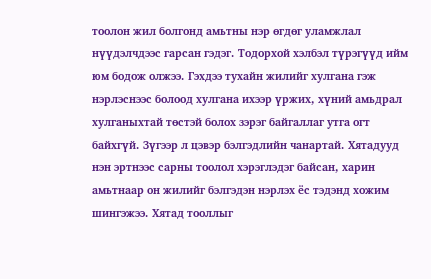тоолон жил болгонд амьтны нэр өгдөг уламжлал нүүдэлчдээс гарсан гэдэг. Тодорхой хэлбэл түрэгүүд ийм юм бодож олжээ. Гэхдээ тухайн жилийг хулгана гэж нэрлэснээс болоод хулгана ихээр үржих, хүний амьдрал хулганыхтай төстэй болох зэрэг байгаллаг утга огт байхгүй. Зүгээр л цэвэр бэлгэдлийн чанартай. Хятадууд нэн эртнээс сарны тоолол хэрэглэдэг байсан, харин амьтнаар он жилийг бэлгэдэн нэрлэх ёс тэдэнд хожим шингэжээ. Хятад тооллыг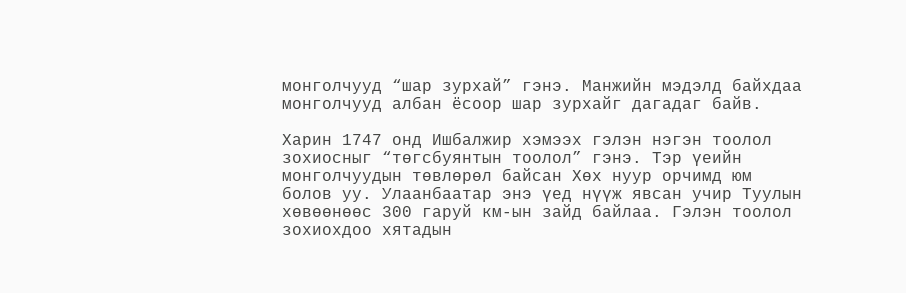монголчууд “шар зурхай” гэнэ. Манжийн мэдэлд байхдаа монголчууд албан ёсоор шар зурхайг дагадаг байв.

Харин 1747 онд Ишбалжир хэмээх гэлэн нэгэн тоолол зохиосныг “төгсбуянтын тоолол” гэнэ. Тэр үеийн монголчуудын төвлөрөл байсан Хөх нуур орчимд юм болов уу. Улаанбаатар энэ үед нүүж явсан учир Туулын хөвөөнөөс 300 гаруй км-ын зайд байлаа. Гэлэн тоолол зохиохдоо хятадын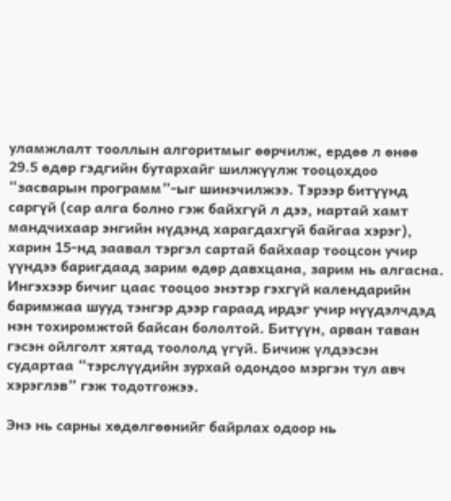уламжлалт тооллын алгоритмыг өөрчилж, ердөө л өнөө 29.5 өдөр гэдгийн бутархайг шилжүүлж тооцохдоо “засварын программ”-ыг шинэчилжээ. Тэрээр битүүнд саргүй (сар алга болно гэж байхгүй л дээ, нартай хамт мандчихаар энгийн нүдэнд харагдахгүй байгаа хэрэг), харин 15-нд заавал тэргэл сартай байхаар тооцсон учир үүндээ баригдаад зарим өдөр давхцана, зарим нь алгасна. Ингэхээр бичиг цаас тооцоо энэтэр гэхгүй календарийн баримжаа шууд тэнгэр дээр гараад ирдэг учир нүүдэлчдэд нэн тохиромжтой байсан бололтой. Битүүн, арван таван гэсэн ойлголт хятад тоололд үгүй. Бичиж үлдээсэн судартаа “тэрслүүдийн зурхай одондоо мэргэн тул авч хэрэглэв” гэж тодотгожээ.

Энэ нь сарны хөдөлгөөнийг байрлах одоор нь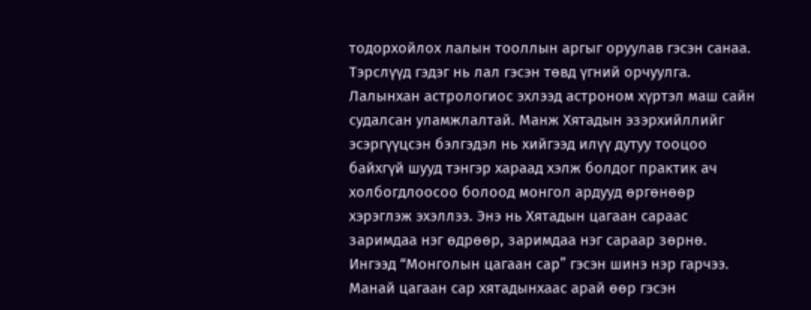тодорхойлох лалын тооллын аргыг оруулав гэсэн санаа. Тэрслүүд гэдэг нь лал гэсэн төвд үгний орчуулга. Лалынхан астрологиос эхлээд астроном хүртэл маш сайн судалсан уламжлалтай. Манж Хятадын эзэрхийллийг эсэргүүцсэн бэлгэдэл нь хийгээд илүү дутуу тооцоо байхгүй шууд тэнгэр хараад хэлж болдог практик ач холбогдлоосоо болоод монгол ардууд өргөнөөр хэрэглэж эхэллээ. Энэ нь Хятадын цагаан сараас заримдаа нэг өдрөөр, заримдаа нэг сараар зөрнө. Ингээд “Монголын цагаан сар” гэсэн шинэ нэр гарчээ. Манай цагаан сар хятадынхаас арай өөр гэсэн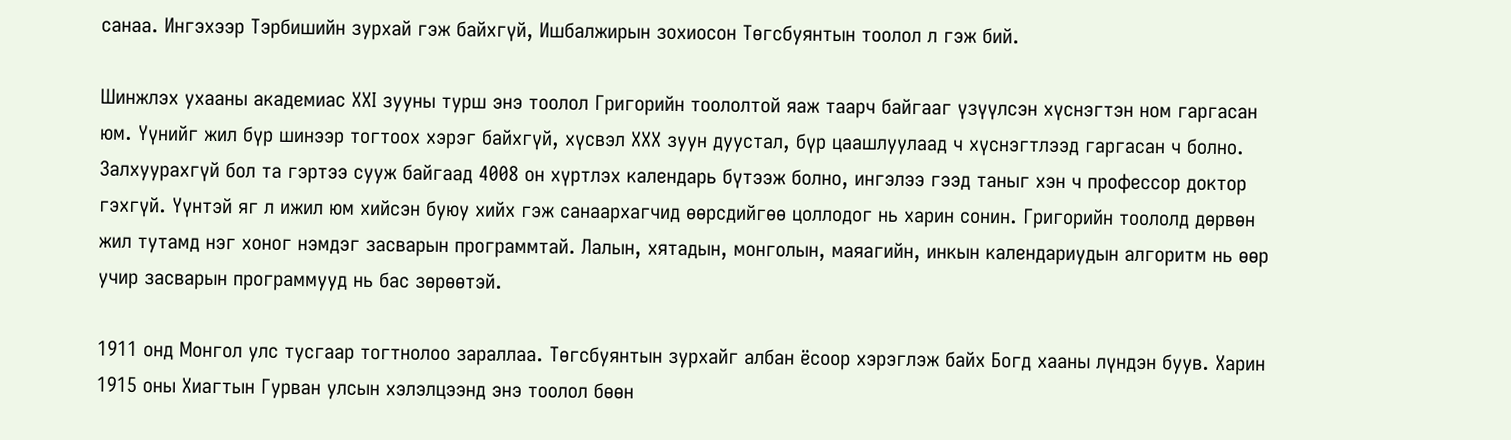санаа. Ингэхээр Тэрбишийн зурхай гэж байхгүй, Ишбалжирын зохиосон Төгсбуянтын тоолол л гэж бий.

Шинжлэх ухааны академиас ХХI зууны турш энэ тоолол Григорийн тоололтой яаж таарч байгааг үзүүлсэн хүснэгтэн ном гаргасан юм. Үүнийг жил бүр шинээр тогтоох хэрэг байхгүй, хүсвэл ХХХ зуун дуустал, бүр цаашлуулаад ч хүснэгтлээд гаргасан ч болно. Залхуурахгүй бол та гэртээ сууж байгаад 4008 он хүртлэх календарь бүтээж болно, ингэлээ гээд таныг хэн ч профессор доктор гэхгүй. Үүнтэй яг л ижил юм хийсэн буюу хийх гэж санаархагчид өөрсдийгөө цоллодог нь харин сонин. Григорийн тоололд дөрвөн жил тутамд нэг хоног нэмдэг засварын программтай. Лалын, хятадын, монголын, маяагийн, инкын календариудын алгоритм нь өөр учир засварын программууд нь бас зөрөөтэй.

1911 онд Монгол улс тусгаар тогтнолоо зараллаа. Төгсбуянтын зурхайг албан ёсоор хэрэглэж байх Богд хааны лүндэн буув. Харин 1915 оны Хиагтын Гурван улсын хэлэлцээнд энэ тоолол бөөн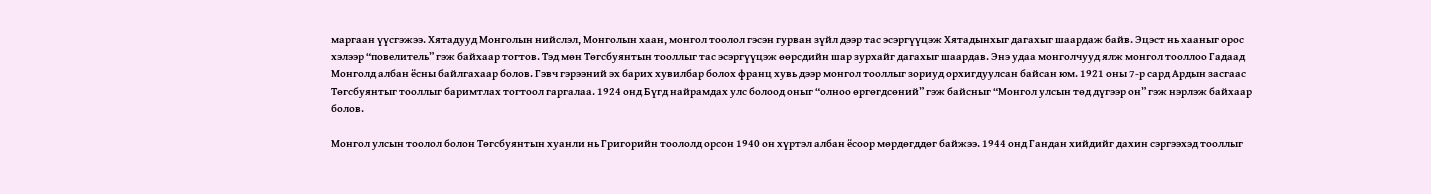маргаан үүсгэжээ. Хятадууд Монголын нийслэл, Монголын хаан, монгол тоолол гэсэн гурван зүйл дээр тас эсэргүүцэж Хятадынхыг дагахыг шаардаж байв. Эцэст нь хааныг орос хэлээр “повелитель” гэж байхаар тогтов. Тэд мөн Төгсбуянтын тооллыг тас эсэргүүцэж өөрсдийн шар зурхайг дагахыг шаардав. Энэ удаа монголчууд ялж монгол тооллоо Гадаад Монголд албан ёсны байлгахаар болов. Гэвч гэрээний эх барих хувилбар болох франц хувь дээр монгол тооллыг зориуд орхигдуулсан байсан юм. 1921 оны 7-р сард Ардын засгаас Төгсбуянтыг тооллыг баримтлах тогтоол гаргалаа. 1924 онд Бүгд найрамдах улс болоод оныг “олноо өргөгдсөний” гэж байсныг “Монгол улсын төд дүгээр он” гэж нэрлэж байхаар болов.

Монгол улсын тоолол болон Төгсбуянтын хуанли нь Григорийн тоололд орсон 1940 он хүртэл албан ёсоор мөрдөгддөг байжээ. 1944 онд Гандан хийдийг дахин сэргээхэд тооллыг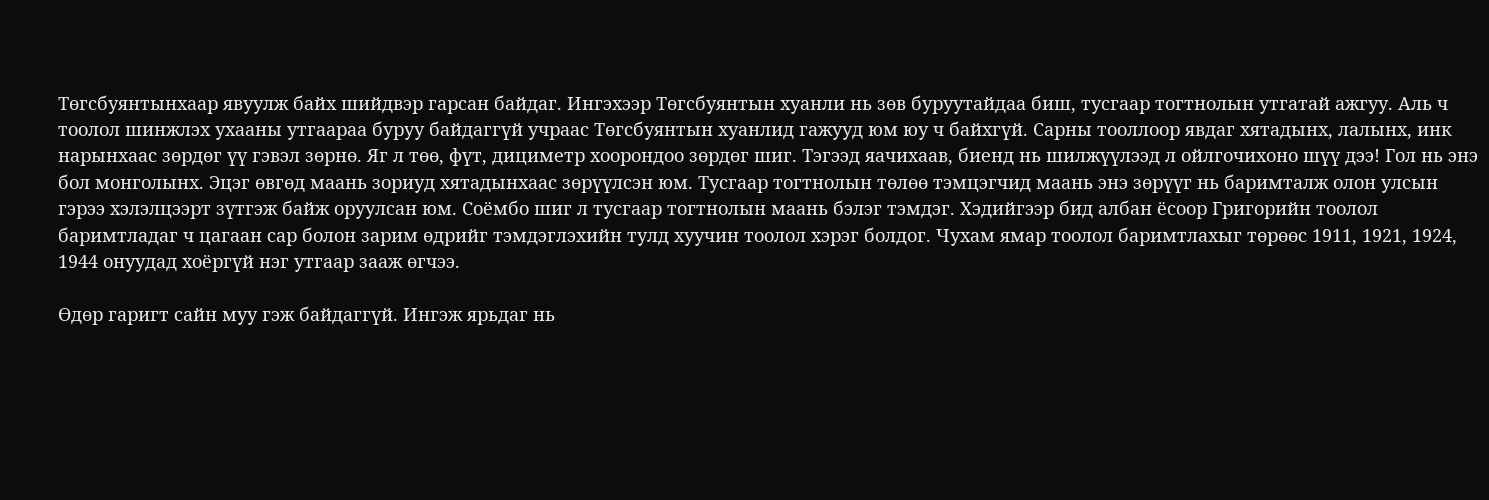Төгсбуянтынхаар явуулж байх шийдвэр гарсан байдаг. Ингэхээр Төгсбуянтын хуанли нь зөв буруутайдаа биш, тусгаар тогтнолын утгатай ажгуу. Аль ч тоолол шинжлэх ухааны утгаараа буруу байдаггүй учраас Төгсбуянтын хуанлид гажууд юм юу ч байхгүй. Сарны тооллоор явдаг хятадынх, лалынх, инк нарынхаас зөрдөг үү гэвэл зөрнө. Яг л төө, фүт, дициметр хоорондоо зөрдөг шиг. Тэгээд яачихаав, биенд нь шилжүүлээд л ойлгочихоно шүү дээ! Гол нь энэ бол монголынх. Эцэг өвгөд маань зориуд хятадынхаас зөрүүлсэн юм. Тусгаар тогтнолын төлөө тэмцэгчид маань энэ зөрүүг нь баримталж олон улсын гэрээ хэлэлцээрт зүтгэж байж оруулсан юм. Соёмбо шиг л тусгаар тогтнолын маань бэлэг тэмдэг. Хэдийгээр бид албан ёсоор Григорийн тоолол баримтладаг ч цагаан сар болон зарим өдрийг тэмдэглэхийн тулд хуучин тоолол хэрэг болдог. Чухам ямар тоолол баримтлахыг төрөөс 1911, 1921, 1924, 1944 онуудад хоёргүй нэг утгаар зааж өгчээ.

Өдөр гаригт сайн муу гэж байдаггүй. Ингэж ярьдаг нь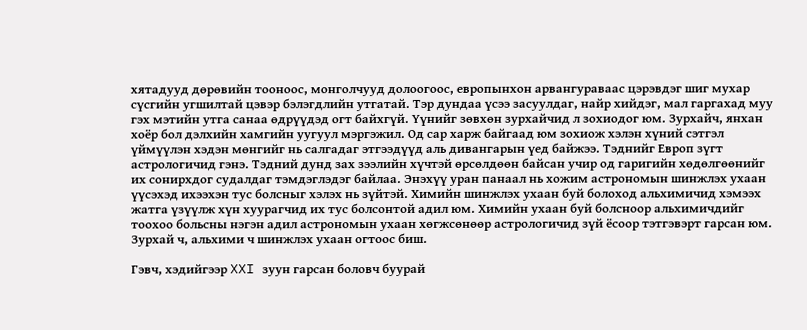хятадууд дөрөвийн тооноос, монголчууд долоогоос, европынхон арвангураваас цэрэвдэг шиг мухар сүсгийн угшилтай цэвэр бэлэгдлийн утгатай. Тэр дундаа үсээ засуулдаг, найр хийдэг, мал гаргахад муу гэх мэтийн утга санаа өдрүүдэд огт байхгүй. Үүнийг зөвхөн зурхайчид л зохиодог юм. Зурхайч, янхан хоёр бол дэлхийн хамгийн уугуул мэргэжил. Од сар харж байгаад юм зохиож хэлэн хүний сэтгэл үймүүлэн хэдэн мөнгийг нь салгадаг этгээдүүд аль дивангарын үед байжээ. Тэднийг Европ зүгт астрологичид гэнэ. Тэдний дунд зах зээлийн хүчтэй өрсөлдөөн байсан учир од гаригийн хөдөлгөөнийг их сонирхдог судалдаг тэмдэглэдэг байлаа. Энэхүү уран панаал нь хожим астрономын шинжлэх ухаан үүсэхэд ихээхэн тус болсныг хэлэх нь зүйтэй. Химийн шинжлэх ухаан буй болоход альхимичид хэмээх жатга үзүүлж хүн хуурагчид их тус болсонтой адил юм. Химийн ухаан буй болсноор альхимичдийг тоохоо больсны нэгэн адил астрономын ухаан хөгжсөнөөр астрологичид зүй ёсоор тэтгэвэрт гарсан юм. Зурхай ч, альхими ч шинжлэх ухаан огтоос биш.

Гэвч, хэдийгээр XXI зуун гарсан боловч буурай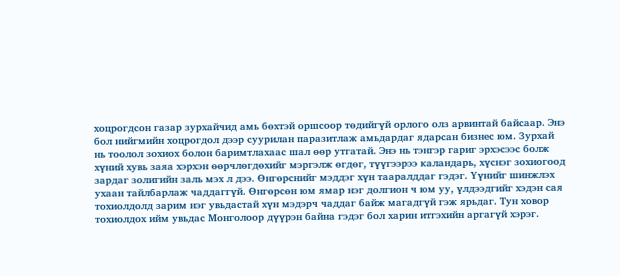хоцрогдсон газар зурхайчид амь бөхтэй оршсоор төдийгүй орлого олз арвинтай байсаар. Энэ бол нийгмийн хоцрогдол дээр суурилан паразитлаж амьдардаг ядарсан бизнес юм. Зурхай нь тоолол зохиох болон баримтлахаас шал өөр утгатай. Энэ нь тэнгэр гариг эрхэсээс болж хүний хувь заяа хэрхэн өөрчлөгдөхийг мэргэлж өгдөг, түүгээрээ каландарь, хүснэг зохиогоод зардаг золигийн заль мэх л дээ. Өнгөрснийг мэддэг хүн тааралддаг гэдэг. Үүнийг шинжлэх ухаан тайлбарлаж чаддаггүй. Өнгөрсөн юм ямар нэг долгион ч юм уу, үлдээдгийг хэдэн сая тохиолдолд зарим нэг увьдастай хүн мэдэрч чаддаг байж магадгүй гэж ярьдаг. Тун ховор тохиолдох ийм увьдас Монголоор дүүрэн байна гэдэг бол харин итгэхийн аргагүй хэрэг.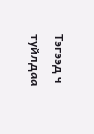Тэгээд ч туйлдаа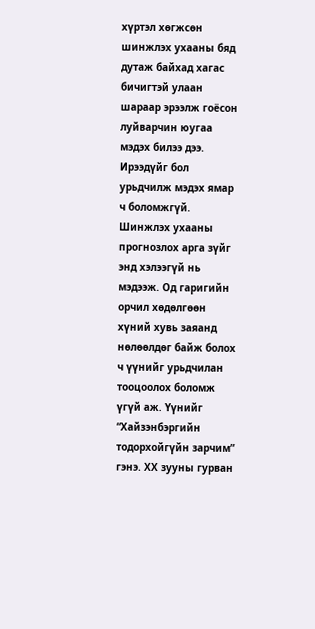хүртэл хөгжсөн шинжлэх ухааны бяд дутаж байхад хагас бичигтэй улаан шараар эрээлж гоёсон луйварчин юугаа мэдэх билээ дээ. Ирээдүйг бол урьдчилж мэдэх ямар ч боломжгүй. Шинжлэх ухааны прогнозлох арга зүйг энд хэлээгүй нь мэдээж. Од гаригийн орчил хөдөлгөөн хүний хувь заяанд нөлөөлдөг байж болох ч үүнийг урьдчилан тооцоолох боломж үгүй аж. Үүнийг “Хайзэнбэргийн тодорхойгүйн зарчим” гэнэ. ХХ зууны гурван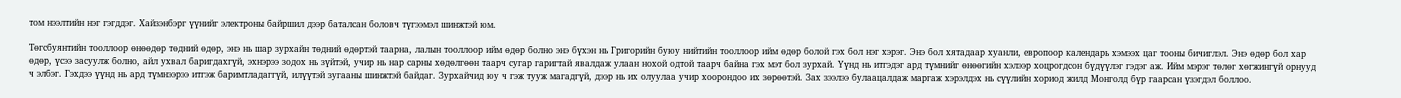том нээлтийн нэг гэгддэг. Хайзэнбэрг үүнийг электроны байршил дээр баталсан боловч түгээмэл шинжтэй юм.

Төгсбуянтийн тооллоор өнөөдөр төдний өдөр, энэ нь шар зурхайн төдний өдөртэй таарна, лалын тооллоор ийм өдөр болно энэ бүхэн нь Григорийн буюу нийтийн тооллоор ийм өдөр болой гэх бол нэг хэрэг. Энэ бол хятадаар хуанли, европоор календарь хэмээх цаг тооны бичиглэл. Энэ өдөр бол хар өдөр, үсээ засуулж болно, айл ухвал баригдахгүй, эхнэрээ зодох нь зүйтэй, учир нь нар сарны хөдөлгөөн таарч сугар гаригтай явалдаж улаан нохой одтой таарч байна гэх мэт бол зурхай. Үүнд нь итгэдэг ард түмнийг өнөөгийн хэлээр хоцрогдсон бүдүүлэг гэдэг аж. Ийм мэрэг төлөг хөгжингүй орнууд ч элбэг. Гэхдээ үүнд нь ард түмнээрээ итгэж баримтладаггүй, илүүтэй зугааны шинжтэй байдаг. Зурхайчид юу ч гэж тууж магадгүй, дээр нь их олуулаа учир хоорондоо их зөрөөтэй. Зах зээлээ булаацалдаж маргаж хэрэлдэх нь сүүлийн хориод жилд Монголд бүр гаарсан үзэгдэл боллоо.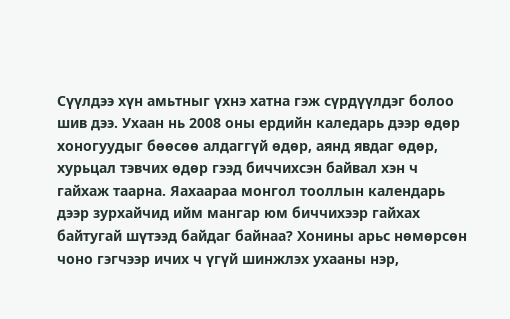Сүүлдээ хүн амьтныг үхнэ хатна гэж сүрдүүлдэг болоо шив дээ. Ухаан нь 2008 оны ердийн каледарь дээр өдөр хоногуудыг бөөсөө алдаггүй өдөр, аянд явдаг өдөр, хурьцал тэвчих өдөр гээд биччихсэн байвал хэн ч гайхаж таарна. Яахаараа монгол тооллын календарь дээр зурхайчид ийм мангар юм биччихээр гайхах байтугай шүтээд байдаг байнаа? Хонины арьс нөмөрсөн чоно гэгчээр ичих ч үгүй шинжлэх ухааны нэр,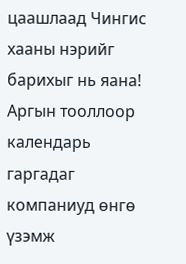цаашлаад Чингис хааны нэрийг барихыг нь яана! Аргын тооллоор календарь гаргадаг компаниуд өнгө үзэмж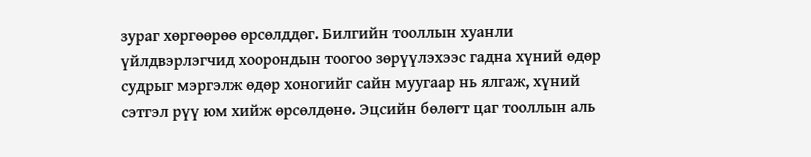зураг хөргөөрөө өрсөлддөг. Билгийн тооллын хуанли үйлдвэрлэгчид хоорондын тоогоо зөрүүлэхээс гадна хүний өдөр судрыг мэргэлж өдөр хоногийг сайн муугаар нь ялгаж, хүний сэтгэл рүү юм хийж өрсөлдөнө. Эцсийн бөлөгт цаг тооллын аль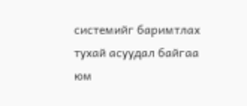системийг баримтлах тухай асуудал байгаа юм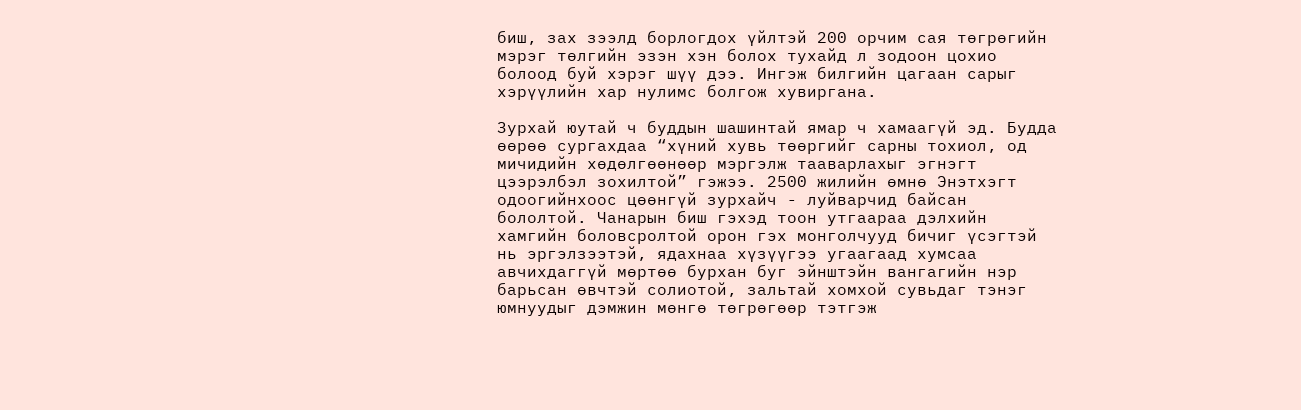биш, зах зээлд борлогдох үйлтэй 200 орчим сая төгрөгийн мэрэг төлгийн эзэн хэн болох тухайд л зодоон цохио болоод буй хэрэг шүү дээ. Ингэж билгийн цагаан сарыг хэрүүлийн хар нулимс болгож хувиргана.

Зурхай юутай ч буддын шашинтай ямар ч хамаагүй эд. Будда өөрөө сургахдаа “хүний хувь төөргийг сарны тохиол, од мичидийн хөдөлгөөнөөр мэргэлж тааварлахыг эгнэгт цээрэлбэл зохилтой” гэжээ. 2500 жилийн өмнө Энэтхэгт одоогийнхоос цөөнгүй зурхайч - луйварчид байсан бололтой. Чанарын биш гэхэд тоон утгаараа дэлхийн хамгийн боловсролтой орон гэх монголчууд бичиг үсэгтэй нь эргэлзээтэй, ядахнаа хүзүүгээ угаагаад хумсаа авчихдаггүй мөртөө бурхан буг эйнштэйн вангагийн нэр барьсан өвчтэй солиотой, зальтай хомхой сувьдаг тэнэг юмнуудыг дэмжин мөнгө төгрөгөөр тэтгэж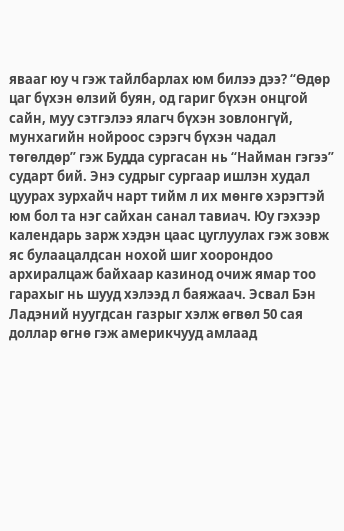явааг юу ч гэж тайлбарлах юм билээ дээ? “Өдөр цаг бүхэн өлзий буян, од гариг бүхэн онцгой сайн, муу сэтгэлээ ялагч бүхэн зовлонгүй, мунхагийн нойроос сэрэгч бүхэн чадал төгөлдөр” гэж Будда сургасан нь “Найман гэгээ” сударт бий. Энэ судрыг сургаар ишлэн худал цуурах зурхайч нарт тийм л их мөнгө хэрэгтэй юм бол та нэг сайхан санал тавиач. Юу гэхээр календарь зарж хэдэн цаас цуглуулах гэж зовж яс булаацалдсан нохой шиг хоорондоо архиралцаж байхаар казинод очиж ямар тоо гарахыг нь шууд хэлээд л баяжаач. Эсвал Бэн Ладэний нуугдсан газрыг хэлж өгвөл 50 сая доллар өгнө гэж америкчууд амлаад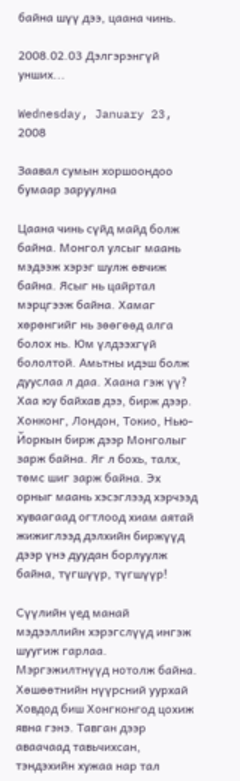байна шүү дээ, цаана чинь.

2008.02.03 Дэлгэрэнгүй унших...

Wednesday, January 23, 2008

Заавал сумын хоршоондоо бумаар заруулна

Цаана чинь сүйд майд болж байна. Монгол улсыг маань мэдээж хэрэг шулж өвчиж байна. Ясыг нь цайртал мэрцгээж байна. Хамаг хөрөнгийг нь зөөгөөд алга болох нь. Юм үлдээхгүй бололтой. Амьтны идэш болж дууслаа л даа. Хаана гэж үү? Хаа юу байхав дээ, бирж дээр. Хонконг, Лондон, Токио, Нью-Йоркын бирж дээр Монголыг зарж байна. Яг л бохь, талх, төмс шиг зарж байна. Эх орныг маань хэсэглээд хэрчээд хуваагаад огтлоод хиам аятай жижиглээд дэлхийн биржүүд дээр үнэ дуудан борлуулж байна, түгшүүр, түгшүүр!

Сүүлийн үед манай мэдээллийн хэрэгслүүд ингэж шуугиж гарлаа. Мэргэжилтнүүд нотолж байна. Хөшөөтнийн нүүрсний уурхай Ховдод биш Хонгконгод цохиж явна гэнэ. Тавган дээр аваачаад тавьчихсан, тэндэхийн хужаа нар тал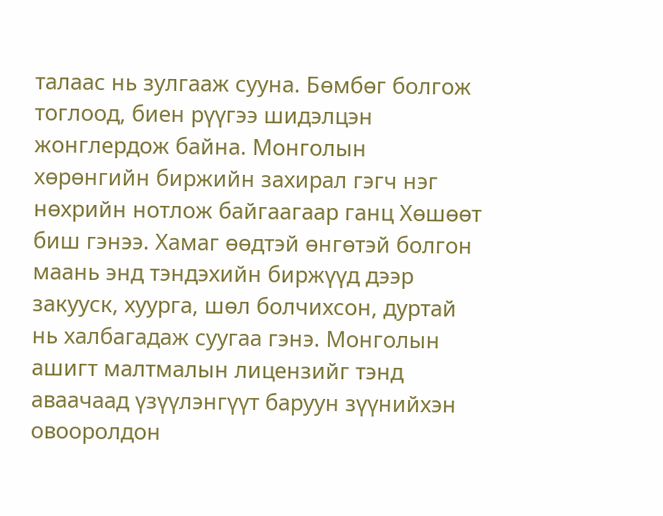талаас нь зулгааж сууна. Бөмбөг болгож тоглоод, биен рүүгээ шидэлцэн жонглердож байна. Монголын хөрөнгийн биржийн захирал гэгч нэг нөхрийн нотлож байгаагаар ганц Хөшөөт биш гэнээ. Хамаг өөдтэй өнгөтэй болгон маань энд тэндэхийн биржүүд дээр закууск, хуурга, шөл болчихсон, дуртай нь халбагадаж суугаа гэнэ. Монголын ашигт малтмалын лицензийг тэнд аваачаад үзүүлэнгүүт баруун зүүнийхэн овооролдон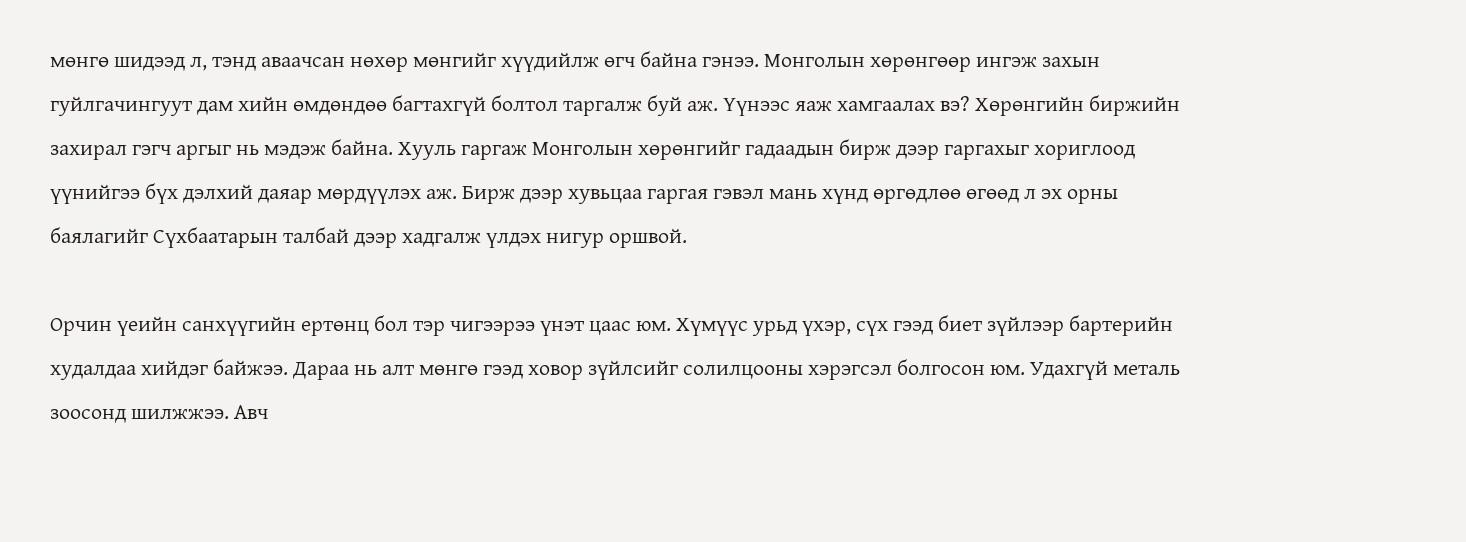мөнгө шидээд л, тэнд аваачсан нөхөр мөнгийг хүүдийлж өгч байна гэнээ. Монголын хөрөнгөөр ингэж захын гуйлгачингуут дам хийн өмдөндөө багтахгүй болтол таргалж буй аж. Үүнээс яаж хамгаалах вэ? Хөрөнгийн биржийн захирал гэгч аргыг нь мэдэж байна. Хууль гаргаж Монголын хөрөнгийг гадаадын бирж дээр гаргахыг хориглоод үүнийгээ бүх дэлхий даяар мөрдүүлэх аж. Бирж дээр хувьцаа гаргая гэвэл мань хүнд өргөдлөө өгөөд л эх орны баялагийг Сүхбаатарын талбай дээр хадгалж үлдэх нигур оршвой.

Орчин үеийн санхүүгийн ертөнц бол тэр чигээрээ үнэт цаас юм. Хүмүүс урьд үхэр, сүх гээд биет зүйлээр бартерийн худалдаа хийдэг байжээ. Дараа нь алт мөнгө гээд ховор зүйлсийг солилцооны хэрэгсэл болгосон юм. Удахгүй металь зоосонд шилжжээ. Авч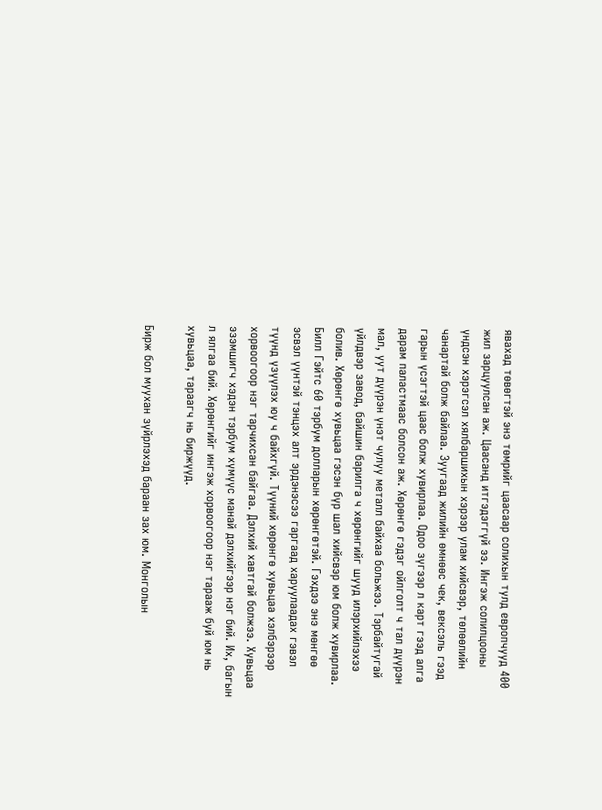явахад төвөгтэй энэ төмрийг цаасаар солихын тулд европчууд 400 жил зарцуулсан аж. Цаасанд итгэдэггүй ээ. Ингэж солилцооны үндсэн хэрэгсэл хялбаршихын хэрээр улам хийсвэр, төлөөлийн чанартай болж байлаа. Зуугаад жилийн өмнөөс чек, вексэль гээд гарын үсэгтэй цаас болж хувирлаа. Одоо зүгээр л карт гээд алга дарам паластмаас болсон аж. Хөрөнгө гэдэг ойлголт ч тал дүүрэн мал, уут дүүрэн үнэт чулуу металл байхаа больжээ. Тэрбайтугай үйлдвэр завод, байшин барилга ч хөрөнгийг шууд илэрхийлэхээ болив. Хөрөнгө хувьцаа гэсэн бүр шал хийсвэр юм болж хувирлаа. Билл Гэйтс 60 тэрбум долларын хөрөнгөтэй. Гэхдээ энэ мөнгөө эсвэл үүнтэй тэнцэх алт эрдэнэсээ гаргаад харуулаадах гэвэл түүнд үзүүлэх юу ч байхгүй. Түүний хөрөнгө хувьцаа хэлбэрээр хорвоогоор нэг тарчихсан байгаа. Дэлхий хавтгай болжээ. Хувьцаа эзэмшигч хэдэн тэрбум хүмүүс манай дэлхийгээр нэг бий. Их, багын л ялгаа бий. Хөрөнгийг ингэж хорвоогоор нэг тарааж буй юм нь хувьцаа, тараагч нь биржүүд.

Бирж бол муухан зүйрлэхэд бараан зах юм. Монголын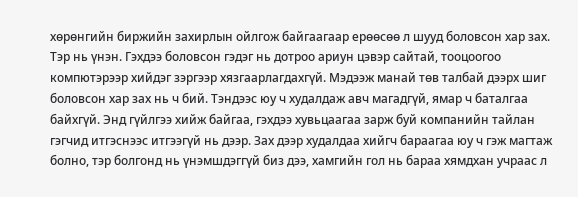хөрөнгийн биржийн захирлын ойлгож байгаагаар ерөөсөө л шууд боловсон хар зах. Тэр нь үнэн. Гэхдээ боловсон гэдэг нь дотроо ариун цэвэр сайтай, тооцоогоо компютэрээр хийдэг зэргээр хязгаарлагдахгүй. Мэдээж манай төв талбай дээрх шиг боловсон хар зах нь ч бий. Тэндээс юу ч худалдаж авч магадгүй, ямар ч баталгаа байхгүй. Энд гүйлгээ хийж байгаа, гэхдээ хувьцаагаа зарж буй компанийн тайлан гэгчид итгэснээс итгээгүй нь дээр. Зах дээр худалдаа хийгч бараагаа юу ч гэж магтаж болно, тэр болгонд нь үнэмшдэггүй биз дээ, хамгийн гол нь бараа хямдхан учраас л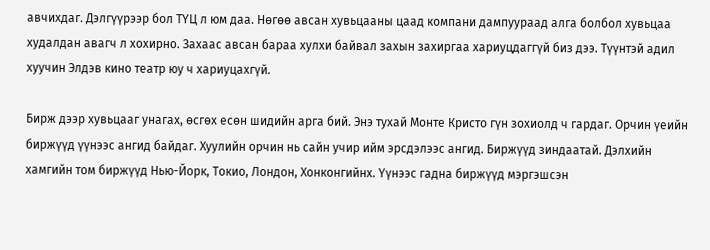авчихдаг. Дэлгүүрээр бол ТҮЦ л юм даа. Нөгөө авсан хувьцааны цаад компани дампуураад алга болбол хувьцаа худалдан авагч л хохирно. Захаас авсан бараа хулхи байвал захын захиргаа хариуцдаггүй биз дээ. Түүнтэй адил хуучин Элдэв кино театр юу ч хариуцахгүй.

Бирж дээр хувьцааг унагах, өсгөх есөн шидийн арга бий. Энэ тухай Монте Кристо гүн зохиолд ч гардаг. Орчин үеийн биржүүд үүнээс ангид байдаг. Хуулийн орчин нь сайн учир ийм эрсдэлээс ангид. Биржүүд зиндаатай. Дэлхийн хамгийн том биржүүд Нью-Йорк, Токио, Лондон, Хонконгийнх. Үүнээс гадна биржүүд мэргэшсэн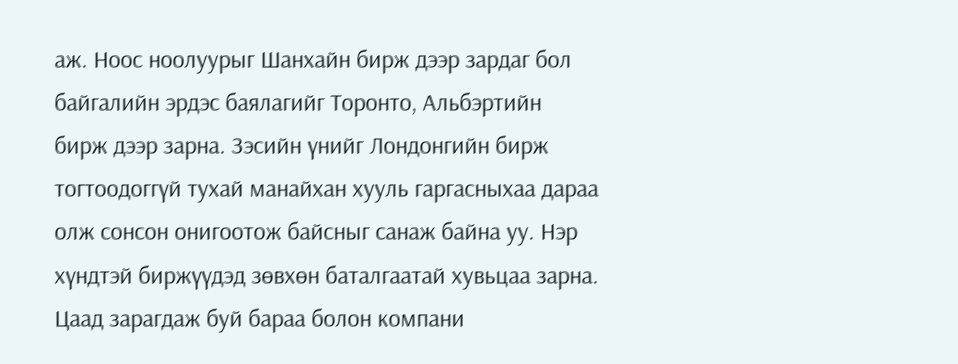аж. Ноос ноолуурыг Шанхайн бирж дээр зардаг бол байгалийн эрдэс баялагийг Торонто, Альбэртийн бирж дээр зарна. Зэсийн үнийг Лондонгийн бирж тогтоодоггүй тухай манайхан хууль гаргасныхаа дараа олж сонсон онигоотож байсныг санаж байна уу. Нэр хүндтэй биржүүдэд зөвхөн баталгаатай хувьцаа зарна. Цаад зарагдаж буй бараа болон компани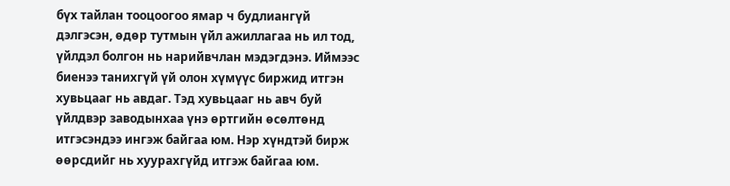бүх тайлан тооцоогоо ямар ч будлиангүй дэлгэсэн, өдөр тутмын үйл ажиллагаа нь ил тод, үйлдэл болгон нь нарийвчлан мэдэгдэнэ. Иймээс биенээ танихгүй үй олон хүмүүс биржид итгэн хувьцааг нь авдаг. Тэд хувьцааг нь авч буй үйлдвэр заводынхаа үнэ өртгийн өсөлтөнд итгэсэндээ ингэж байгаа юм. Нэр хүндтэй бирж өөрсдийг нь хуурахгүйд итгэж байгаа юм.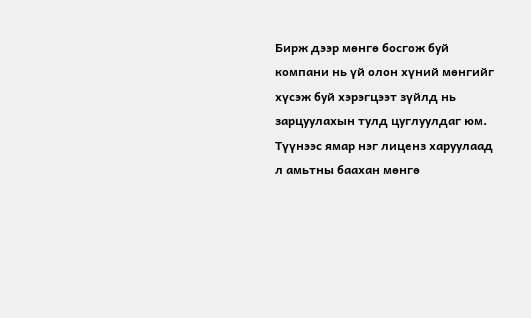Бирж дээр мөнгө босгож буй компани нь үй олон хүний мөнгийг хүсэж буй хэрэгцээт зүйлд нь зарцуулахын тулд цуглуулдаг юм. Түүнээс ямар нэг лиценз харуулаад л амьтны баахан мөнгө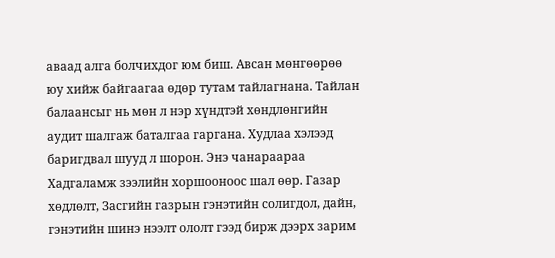аваад алга болчихдог юм биш. Авсан мөнгөөрөө юу хийж байгаагаа өдөр тутам тайлагнана. Тайлан балаансыг нь мөн л нэр хүндтэй хөндлөнгийн аудит шалгаж баталгаа гаргана. Худлаа хэлээд баригдвал шууд л шорон. Энэ чанараараа Хадгаламж зээлийн хоршооноос шал өөр. Газар хөдлөлт, Засгийн газрын гэнэтийн солигдол, дайн, гэнэтийн шинэ нээлт ололт гээд бирж дээрх зарим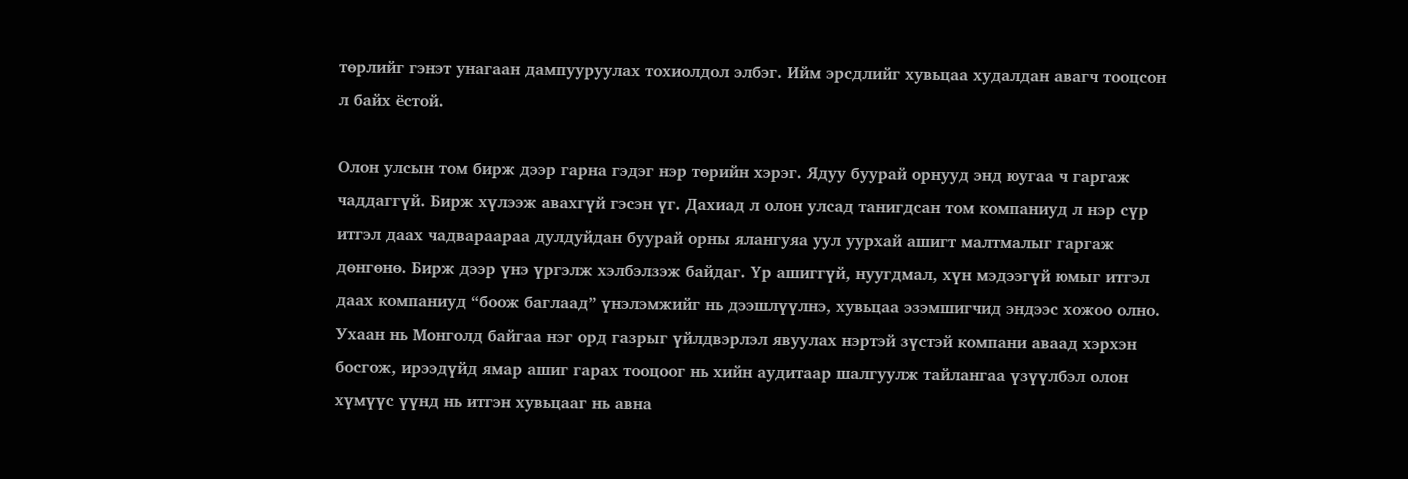төрлийг гэнэт унагаан дампууруулах тохиолдол элбэг. Ийм эрсдлийг хувьцаа худалдан авагч тооцсон л байх ёстой.

Олон улсын том бирж дээр гарна гэдэг нэр төрийн хэрэг. Ядуу буурай орнууд энд юугаа ч гаргаж чаддаггүй. Бирж хүлээж авахгүй гэсэн үг. Дахиад л олон улсад танигдсан том компаниуд л нэр сүр итгэл даах чадвараараа дулдуйдан буурай орны ялангуяа уул уурхай ашигт малтмалыг гаргаж дөнгөнө. Бирж дээр үнэ үргэлж хэлбэлзэж байдаг. Үр ашиггүй, нуугдмал, хүн мэдээгүй юмыг итгэл даах компаниуд “боож баглаад” үнэлэмжийг нь дээшлүүлнэ, хувьцаа эзэмшигчид эндээс хожоо олно. Ухаан нь Монголд байгаа нэг орд газрыг үйлдвэрлэл явуулах нэртэй зүстэй компани аваад хэрхэн босгож, ирээдүйд ямар ашиг гарах тооцоог нь хийн аудитаар шалгуулж тайлангаа үзүүлбэл олон хүмүүс үүнд нь итгэн хувьцааг нь авна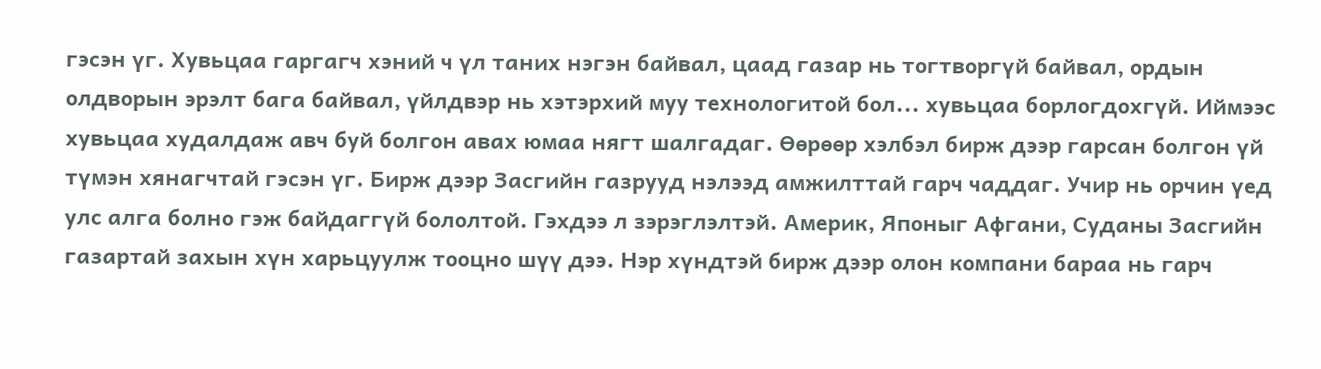гэсэн үг. Хувьцаа гаргагч хэний ч үл таних нэгэн байвал, цаад газар нь тогтворгүй байвал, ордын олдворын эрэлт бага байвал, үйлдвэр нь хэтэрхий муу технологитой бол... хувьцаа борлогдохгүй. Иймээс хувьцаа худалдаж авч буй болгон авах юмаа нягт шалгадаг. Өөрөөр хэлбэл бирж дээр гарсан болгон үй түмэн хянагчтай гэсэн үг. Бирж дээр Засгийн газрууд нэлээд амжилттай гарч чаддаг. Учир нь орчин үед улс алга болно гэж байдаггүй бололтой. Гэхдээ л зэрэглэлтэй. Америк, Японыг Афгани, Суданы Засгийн газартай захын хүн харьцуулж тооцно шүү дээ. Нэр хүндтэй бирж дээр олон компани бараа нь гарч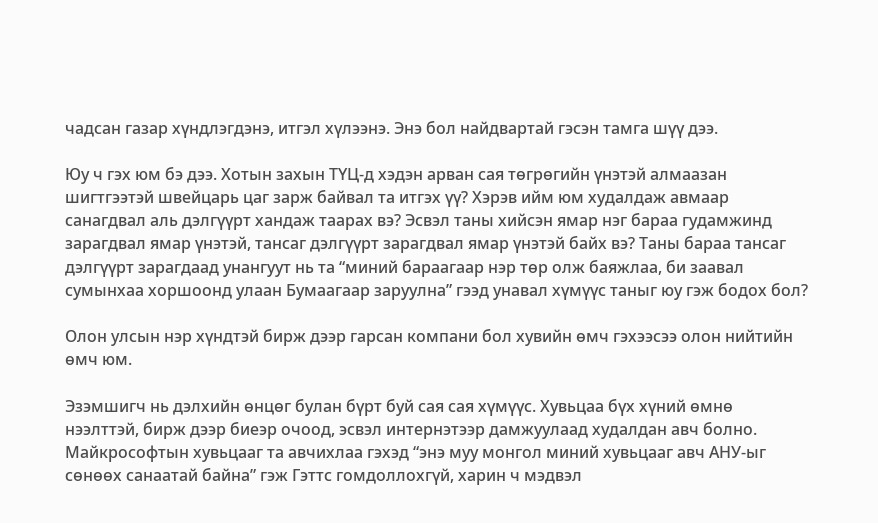чадсан газар хүндлэгдэнэ, итгэл хүлээнэ. Энэ бол найдвартай гэсэн тамга шүү дээ.

Юу ч гэх юм бэ дээ. Хотын захын ТҮЦ-д хэдэн арван сая төгрөгийн үнэтэй алмаазан шигтгээтэй швейцарь цаг зарж байвал та итгэх үү? Хэрэв ийм юм худалдаж авмаар санагдвал аль дэлгүүрт хандаж таарах вэ? Эсвэл таны хийсэн ямар нэг бараа гудамжинд зарагдвал ямар үнэтэй, тансаг дэлгүүрт зарагдвал ямар үнэтэй байх вэ? Таны бараа тансаг дэлгүүрт зарагдаад унангуут нь та “миний бараагаар нэр төр олж баяжлаа, би заавал сумынхаа хоршоонд улаан Бумаагаар заруулна” гээд унавал хүмүүс таныг юу гэж бодох бол?

Олон улсын нэр хүндтэй бирж дээр гарсан компани бол хувийн өмч гэхээсээ олон нийтийн өмч юм.

Эзэмшигч нь дэлхийн өнцөг булан бүрт буй сая сая хүмүүс. Хувьцаа бүх хүний өмнө нээлттэй, бирж дээр биеэр очоод, эсвэл интернэтээр дамжуулаад худалдан авч болно. Майкрософтын хувьцааг та авчихлаа гэхэд “энэ муу монгол миний хувьцааг авч АНУ-ыг сөнөөх санаатай байна” гэж Гэттс гомдоллохгүй, харин ч мэдвэл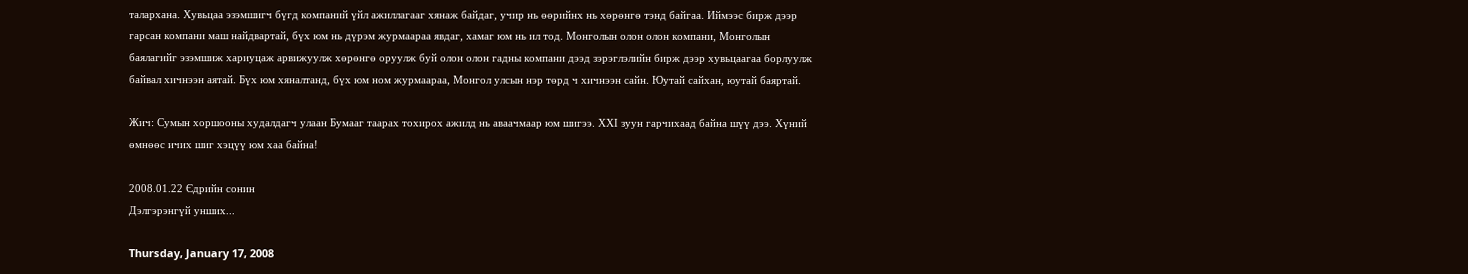талархана. Хувьцаа эзэмшигч бүгд компаний үйл ажиллагааг хянаж байдаг, учир нь өөрийнх нь хөрөнгө тэнд байгаа. Иймээс бирж дээр гарсан компани маш найдвартай, бүх юм нь дүрэм журмаараа явдаг, хамаг юм нь ил тод. Монголын олон олон компани, Монголын баялагийг эзэмшиж хариуцаж арвижуулж хөрөнгө оруулж буй олон олон гадны компани дээд зэрэглэлийн бирж дээр хувьцаагаа борлуулж байвал хичнээн аятай. Бүх юм хяналтанд, бүх юм ном журмаараа, Монгол улсын нэр төрд ч хичнээн сайн. Юутай сайхан, юутай баяртай.

Жич: Сумын хоршооны худалдагч улаан Бумааг таарах тохирох ажилд нь аваачмаар юм шигээ. ХХI зуун гарчихаад байна шүү дээ. Хүний өмнөөс ичих шиг хэцүү юм хаа байна!

2008.01.22 Єдрийн сонин
Дэлгэрэнгүй унших...

Thursday, January 17, 2008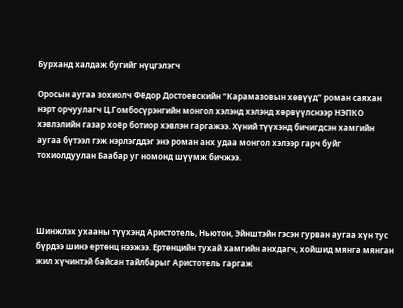Бурханд халдаж бугийг нүцгэлэгч

Оросын аугаа зохиолч Фёдор Достоевскийн “Карамазовын хөвүүд” роман саяхан нэрт орчуулагч Ц.Гомбосүрэнгийн монгол хэлэнд хэлэнд хөрвүүлснээр НЭПКО хэвлэлийн газар хоёр ботиор хэвлэн гаргажээ. Хүний түүхэнд бичигдсэн хамгийн аугаа бүтээл гэж нэрлэгддэг энэ роман анх удаа монгол хэлээр гарч буйг тохиолдуулан Баабар уг номонд шүүмж бичжээ.




Шинжлэх ухааны түүхэнд Аристотель, Ньютон, Эйнштэйн гэсэн гурван аугаа хүн тус бүрдээ шинэ ертөнц нээжээ. Ертөнцийн тухай хамгийн анхдагч, хойшид мянга мянган жил хүчинтэй байсан тайлбарыг Аристотель гаргаж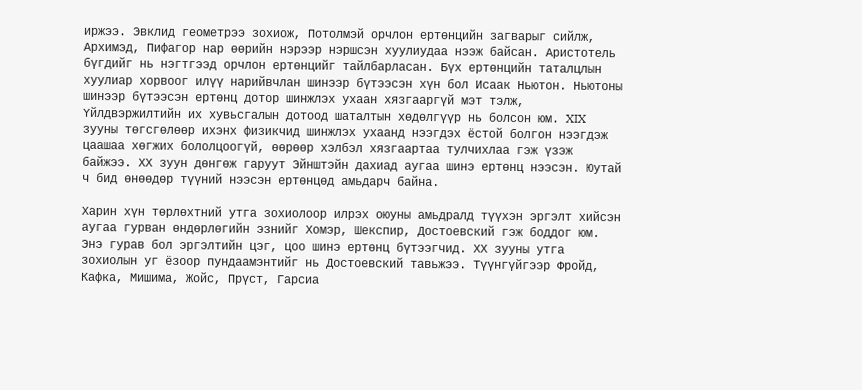иржээ. Эвклид геометрээ зохиож, Потолмэй орчлон ертөнцийн загварыг сийлж, Архимэд, Пифагор нар өөрийн нэрээр нэршсэн хуулиудаа нээж байсан. Аристотель бүгдийг нь нэгтгээд орчлон ертөнцийг тайлбарласан. Бүх ертөнцийн таталцлын хуулиар хорвоог илүү нарийвчлан шинээр бүтээсэн хүн бол Исаак Ньютон. Ньютоны шинээр бүтээсэн ертөнц дотор шинжлэх ухаан хязгааргүй мэт тэлж, Үйлдвэржилтийн их хувьсгалын дотоод шаталтын хөдөлгүүр нь болсон юм. XIX зууны төгсгөлөөр ихэнх физикчид шинжлэх ухаанд нээгдэх ёстой болгон нээгдэж цаашаа хөгжих бололцоогүй, өөрөөр хэлбэл хязгаартаа тулчихлаа гэж үзэж байжээ. ХХ зуун дөнгөж гаруут Эйнштэйн дахиад аугаа шинэ ертөнц нээсэн. Юутай ч бид өнөөдөр түүний нээсэн ертөнцөд амьдарч байна.

Харин хүн төрлөхтний утга зохиолоор илрэх оюуны амьдралд түүхэн эргэлт хийсэн аугаа гурван өндөрлөгийн эзнийг Хомэр, Шекспир, Достоевский гэж боддог юм. Энэ гурав бол эргэлтийн цэг, цоо шинэ ертөнц бүтээгчид. ХХ зууны утга зохиолын уг ёзоор пундаамэнтийг нь Достоевский тавьжээ. Түүнгүйгээр Фройд, Кафка, Мишима, Жойс, Прүст, Гарсиа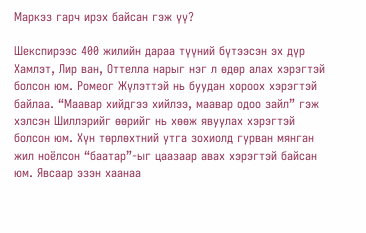Маркэз гарч ирэх байсан гэж үү?

Шекспирээс 400 жилийн дараа түүний бүтээсэн эх дүр Хамлэт, Лир ван, Оттелла нарыг нэг л өдөр алах хэрэгтэй болсон юм. Ромеог Жүлэттэй нь буудан хороох хэрэгтэй байлаа. “Маавар хийдгээ хийлээ, маавар одоо зайл” гэж хэлсэн Шиллэрийг өөрийг нь хөөж явуулах хэрэгтэй болсон юм. Хүн төрлөхтний утга зохиолд гурван мянган жил ноёлсон “баатар”-ыг цаазаар авах хэрэгтэй байсан юм. Явсаар эзэн хаанаа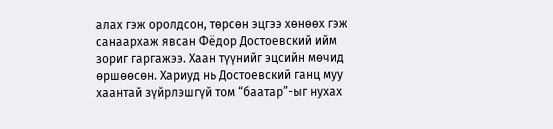алах гэж оролдсон, төрсөн эцгээ хөнөөх гэж санаархаж явсан Фёдор Достоевский ийм зориг гаргажээ. Хаан түүнийг эцсийн мөчид өршөөсөн. Хариуд нь Достоевский ганц муу хаантай зүйрлэшгүй том “баатар”-ыг нухах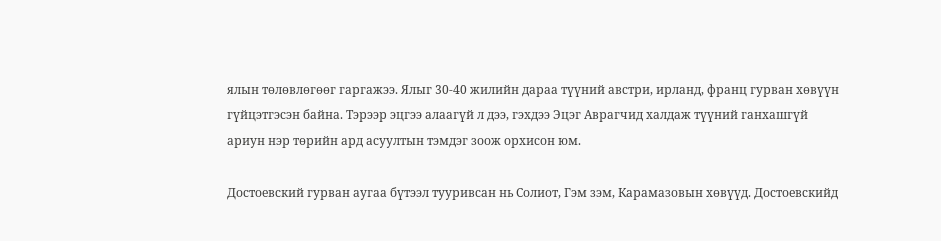ялын төлөвлөгөөг гаргажээ. Ялыг 30-40 жилийн дараа түүний австри, ирланд, франц гурван хөвүүн гүйцэтгэсэн байна. Тэрээр эцгээ алаагүй л дээ, гэхдээ Эцэг Аврагчид халдаж түүний ганхашгүй ариун нэр төрийн ард асуултын тэмдэг зоож орхисон юм.

Достоевский гурван аугаа бүтээл тууривсан нь Солиот, Гэм зэм, Карамазовын хөвүүд. Достоевскийд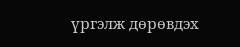үргэлж дөрөвдэх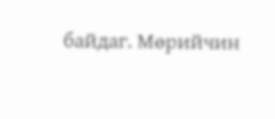байдаг. Мөрийчин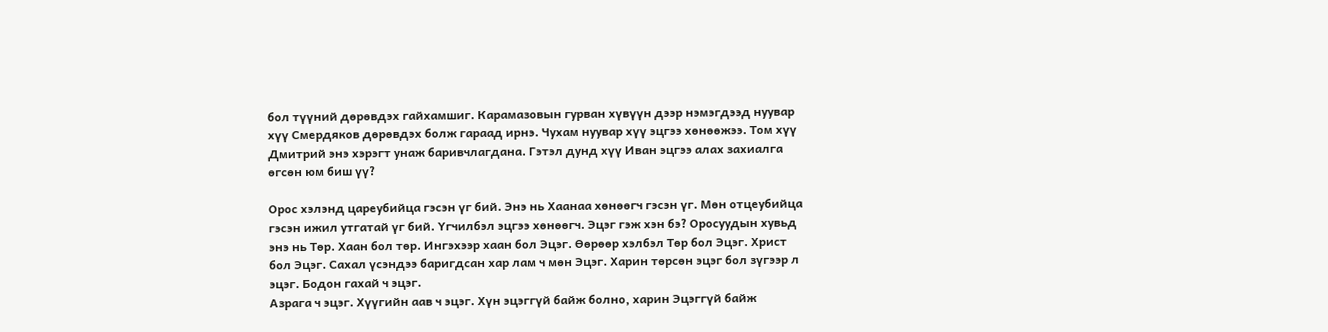бол түүний дөрөвдэх гайхамшиг. Карамазовын гурван хүвүүн дээр нэмэгдээд нуувар хүү Смердяков дөрөвдэх болж гараад ирнэ. Чухам нуувар хүү эцгээ хөнөөжээ. Том хүү Дмитрий энэ хэрэгт унаж баривчлагдана. Гэтэл дунд хүү Иван эцгээ алах захиалга өгсөн юм биш үү?

Орос хэлэнд цареубийца гэсэн үг бий. Энэ нь Хаанаа хөнөөгч гэсэн үг. Мөн отцеубийца гэсэн ижил утгатай үг бий. Үгчилбэл эцгээ хөнөөгч. Эцэг гэж хэн бэ? Оросуудын хувьд энэ нь Төр. Хаан бол төр. Ингэхээр хаан бол Эцэг. Өөрөөр хэлбэл Төр бол Эцэг. Христ бол Эцэг. Сахал үсэндээ баригдсан хар лам ч мөн Эцэг. Харин төрсөн эцэг бол зүгээр л эцэг. Бодон гахай ч эцэг.
Азрага ч эцэг. Хүүгийн аав ч эцэг. Хүн эцэггүй байж болно, харин Эцэггүй байж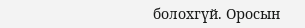болохгүй. Оросын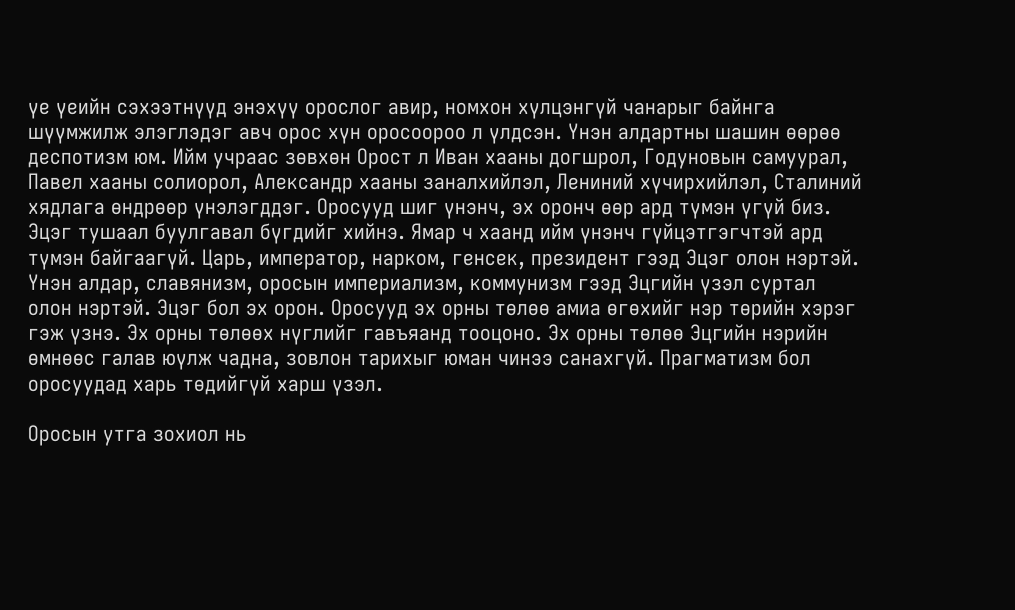үе үеийн сэхээтнүүд энэхүү орослог авир, номхон хүлцэнгүй чанарыг байнга шүүмжилж элэглэдэг авч орос хүн оросоороо л үлдсэн. Үнэн алдартны шашин өөрөө деспотизм юм. Ийм учраас зөвхөн Орост л Иван хааны догшрол, Годуновын самуурал, Павел хааны солиорол, Александр хааны заналхийлэл, Лениний хүчирхийлэл, Сталиний хядлага өндрөөр үнэлэгддэг. Оросууд шиг үнэнч, эх оронч өөр ард түмэн үгүй биз. Эцэг тушаал буулгавал бүгдийг хийнэ. Ямар ч хаанд ийм үнэнч гүйцэтгэгчтэй ард түмэн байгаагүй. Царь, император, нарком, генсек, президент гээд Эцэг олон нэртэй. Үнэн алдар, славянизм, оросын империализм, коммунизм гээд Эцгийн үзэл суртал олон нэртэй. Эцэг бол эх орон. Оросууд эх орны төлөө амиа өгөхийг нэр төрийн хэрэг гэж үзнэ. Эх орны төлөөх нүглийг гавъяанд тооцоно. Эх орны төлөө Эцгийн нэрийн өмнөөс галав юүлж чадна, зовлон тарихыг юман чинээ санахгүй. Прагматизм бол оросуудад харь төдийгүй харш үзэл.

Оросын утга зохиол нь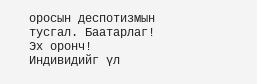оросын деспотизмын тусгал. Баатарлаг! Эх оронч! Индивидийг үл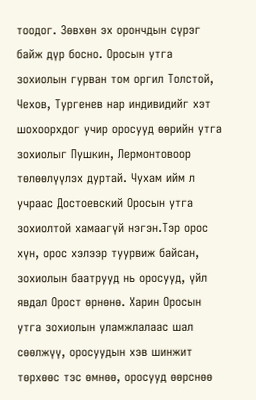тоодог. Зөвхөн эх орончдын сүрэг байж дүр босно. Оросын утга зохиолын гурван том оргил Толстой, Чехов, Тургенев нар индивидийг хэт шохоорхдог учир оросууд өөрийн утга зохиолыг Пушкин, Лермонтовоор төлөөлүүлэх дуртай. Чухам ийм л учраас Достоевский Оросын утга зохиолтой хамаагүй нэгэн.Тэр орос хүн, орос хэлээр туурвиж байсан, зохиолын баатрууд нь оросууд, үйл явдал Орост өрнөнө. Харин Оросын утга зохиолын уламжлалаас шал сөөлжүү, оросуудын хэв шинжит төрхөөс тэс өмнөө, оросууд өөрснөө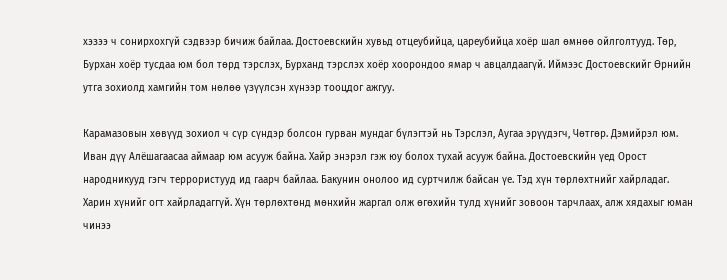хэзээ ч сонирхохгүй сэдвээр бичиж байлаа. Достоевскийн хувьд отцеубийца, цареубийца хоёр шал өмнөө ойлголтууд. Төр, Бурхан хоёр тусдаа юм бол төрд тэрслэх, Бурханд тэрслэх хоёр хоорондоо ямар ч авцалдаагүй. Иймээс Достоевскийг Өрнийн утга зохиолд хамгийн том нөлөө үзүүлсэн хүнээр тооцдог ажгуу.

Карамазовын хөвүүд зохиол ч сүр сүндэр болсон гурван мундаг бүлэгтэй нь Тэрслэл, Аугаа эрүүдэгч, Чөтгөр. Дэмийрэл юм. Иван дүү Алёшагаасаа аймаар юм асууж байна. Хайр энэрэл гэж юу болох тухай асууж байна. Достоевскийн үед Орост народникууд гэгч террористууд ид гаарч байлаа. Бакунин онолоо ид суртчилж байсан үе. Тэд хүн төрлөхтнийг хайрладаг. Харин хүнийг огт хайрладаггүй. Хүн төрлөхтөнд мөнхийн жаргал олж өгөхийн тулд хүнийг зовоон тарчлаах, алж хядахыг юман чинээ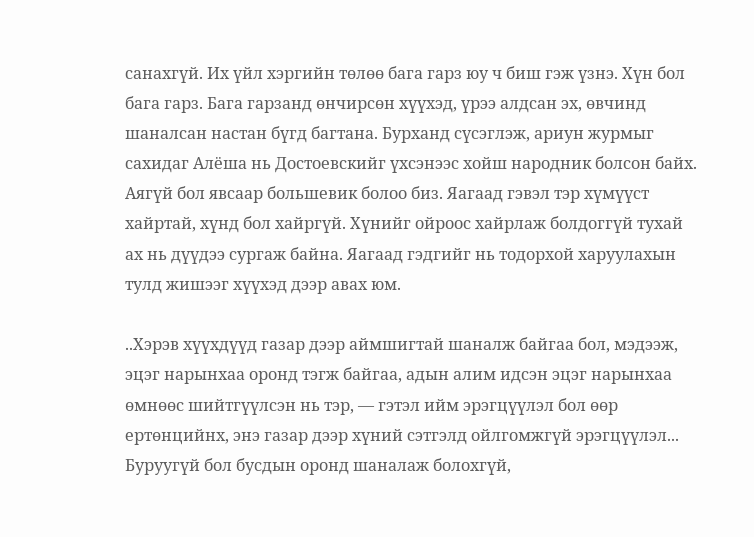санахгүй. Их үйл хэргийн төлөө бага гарз юу ч биш гэж үзнэ. Хүн бол бага гарз. Бага гарзанд өнчирсөн хүүхэд, үрээ алдсан эх, өвчинд шаналсан настан бүгд багтана. Бурханд сүсэглэж, ариун журмыг сахидаг Алёша нь Достоевскийг үхсэнээс хойш народник болсон байх. Аягүй бол явсаар большевик болоо биз. Яагаад гэвэл тэр хүмүүст хайртай, хүнд бол хайргүй. Хүнийг ойроос хайрлаж болдоггүй тухай ах нь дүүдээ сургаж байна. Яагаад гэдгийг нь тодорхой харуулахын тулд жишээг хүүхэд дээр авах юм.

..Хэрэв хүүхдүүд газар дээр аймшигтай шаналж байгаа бол, мэдээж, эцэг нарынхаа оронд тэгж байгаа, адын алим идсэн эцэг нарынхаа өмнөөс шийтгүүлсэн нь тэр, — гэтэл ийм эрэгцүүлэл бол өөр ертөнцийнх, энэ газар дээр хүний сэтгэлд ойлгомжгүй эрэгцүүлэл... Буруугүй бол бусдын оронд шаналаж болохгүй,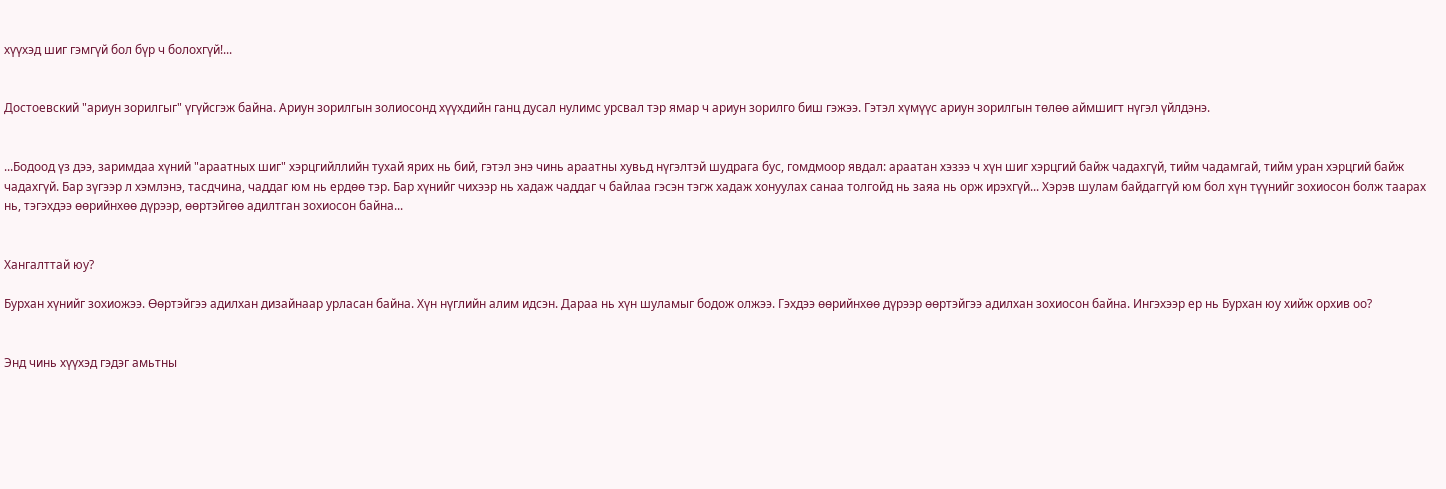хүүхэд шиг гэмгүй бол бүр ч болохгүй!...


Достоевский "ариун зорилгыг" үгүйсгэж байна. Ариун зорилгын золиосонд хүүхдийн ганц дусал нулимс урсвал тэр ямар ч ариун зорилго биш гэжээ. Гэтэл хүмүүс ариун зорилгын төлөө аймшигт нүгэл үйлдэнэ.


...Бодоод үз дээ, заримдаа хүний "араатных шиг" хэрцгийллийн тухай ярих нь бий, гэтэл энэ чинь араатны хувьд нүгэлтэй шудрага бус, гомдмоор явдал: араатан хэзээ ч хүн шиг хэрцгий байж чадахгүй, тийм чадамгай, тийм уран хэрцгий байж чадахгүй. Бар зүгээр л хэмлэнэ, тасдчина, чаддаг юм нь ердөө тэр. Бар хүнийг чихээр нь хадаж чаддаг ч байлаа гэсэн тэгж хадаж хонуулах санаа толгойд нь заяа нь орж ирэхгүй... Хэрэв шулам байдаггүй юм бол хүн түүнийг зохиосон болж таарах нь, тэгэхдээ өөрийнхөө дүрээр, өөртэйгөө адилтган зохиосон байна...


Хангалттай юу?

Бурхан хүнийг зохиожээ. Өөртэйгээ адилхан дизайнаар урласан байна. Хүн нүглийн алим идсэн. Дараа нь хүн шуламыг бодож олжээ. Гэхдээ өөрийнхөө дүрээр өөртэйгээ адилхан зохиосон байна. Ингэхээр ер нь Бурхан юу хийж орхив оо?


Энд чинь хүүхэд гэдэг амьтны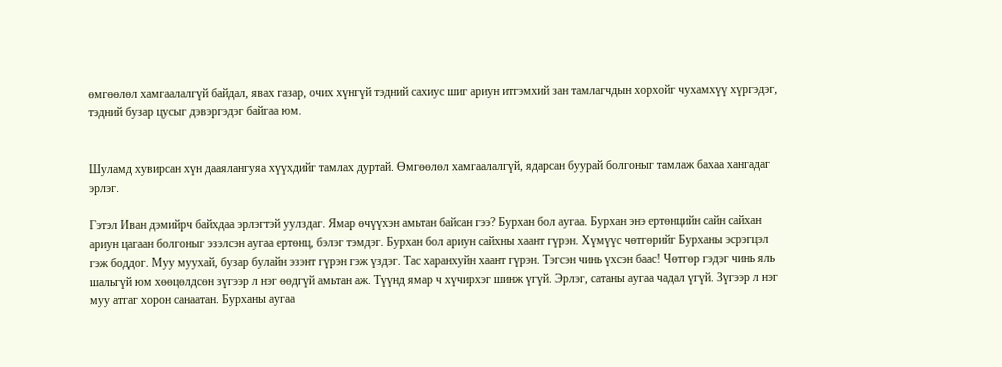өмгөөлөл хамгаалалгүй байдал, явах газар, очих хүнгүй тэдний сахиус шиг ариун итгэмхий зан тамлагчдын хорхойг чухамхүү хүргэдэг, тэдний бузар цусыг дэвэргэдэг байгаа юм.


Шуламд хувирсан хүн дааялангуяа хүүхдийг тамлах дуртай. Өмгөөлөл хамгаалалгүй, ядарсан буурай болгоныг тамлаж бахаа хангадаг эрлэг.

Гэтэл Иван дэмийрч байхдаа эрлэгтэй уулздаг. Ямар өчүүхэн амьтан байсан гээ? Бурхан бол аугаа. Бурхан энэ ертөнцийн сайн сайхан ариун цагаан болгоныг эзэлсэн аугаа ертөнц, бэлэг тэмдэг. Бурхан бол ариун сайхны хаант гүрэн. Хүмүүс чөтгөрийг Бурханы эсрэгцэл гэж боддог. Муу муухай, бузар булайн эзэнт гүрэн гэж үздэг. Тас харанхуйн хаант гүрэн. Тэгсэн чинь үхсэн баас! Чөтгөр гэдэг чинь яль шальгүй юм хөөцөлдсөн зүгээр л нэг өөдгүй амьтан аж. Түүнд ямар ч хүчирхэг шинж үгүй. Эрлэг, сатаны аугаа чадал үгүй. Зүгээр л нэг муу атгаг хорон санаатан. Бурханы аугаа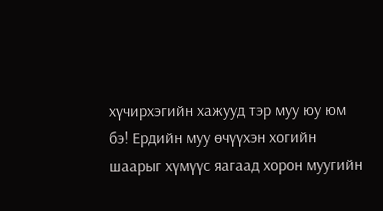хүчирхэгийн хажууд тэр муу юу юм бэ! Ердийн муу өчүүхэн хогийн шаарыг хүмүүс яагаад хорон муугийн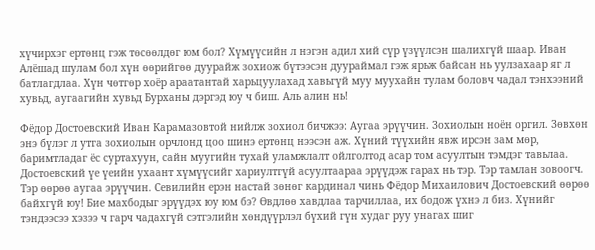хүчирхэг ертөнц гэж төсөөлдөг юм бол? Хүмүүсийн л нэгэн адил хий сүр үзүүлсэн шалихгүй шаар. Иван Алёшад шулам бол хүн өөрийгөө дуурайж зохиож бүтээсэн дуураймал гэж ярьж байсан нь уулзахаар яг л батлагдлаа. Хүн чөтгөр хоёр араатантай харьцуулахад хавьгүй муу муухайн тулам боловч чадал тэнхээний хувьд, аугаагийн хувьд Бурханы дэргэд юу ч биш. Аль алин нь!

Фёдор Достоевский Иван Карамазовтой нийлж зохиол бичжээ: Аугаа эрүүчин. Зохиолын ноён оргил. Зөвхөн энэ бүлэг л утга зохиолын орчлонд цоо шинэ ертөнц нээсэн аж. Хүний түүхийн явж ирсэн зам мөр, баримтладаг ёс суртахуун, сайн муугийн тухай уламжлалт ойлголтод асар том асуултын тэмдэг тавьлаа. Достоевский үе үеийн ухаант хүмүүсийг хариултгүй асуултаараа эрүүдэж гарах нь тэр. Тэр тамлан зовоогч. Тэр өөрөө аугаа эрүүчин. Севилийн ерэн настай зөнөг кардинал чинь Фёдор Михаилович Достоевский өөрөө байхгүй юу! Бие махбодыг эрүүдэх юу юм бэ? Өвдлөө хавдлаа тарчиллаа, их бодож үхнэ л биз. Хүнийг тэндээсээ хэзээ ч гарч чадахгүй сэтгэлийн хөндүүрлэл бүхий гүн худаг руу унагах шиг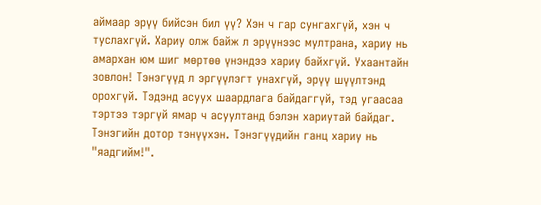аймаар эрүү бийсэн бил үү? Хэн ч гар сунгахгүй, хэн ч туслахгүй. Хариу олж байж л эрүүнээс мултрана, хариу нь амархан юм шиг мөртөө үнэндээ хариу байхгүй. Ухаантайн зовлон! Тэнэгүүд л эргүүлэгт унахгүй, эрүү шүүлтэнд орохгүй. Тэдэнд асуух шаардлага байдаггүй, тэд угаасаа тэртээ тэргүй ямар ч асуултанд бэлэн хариутай байдаг. Тэнэгийн дотор тэнүүхэн. Тэнэгүүдийн ганц хариу нь "яадгийм!".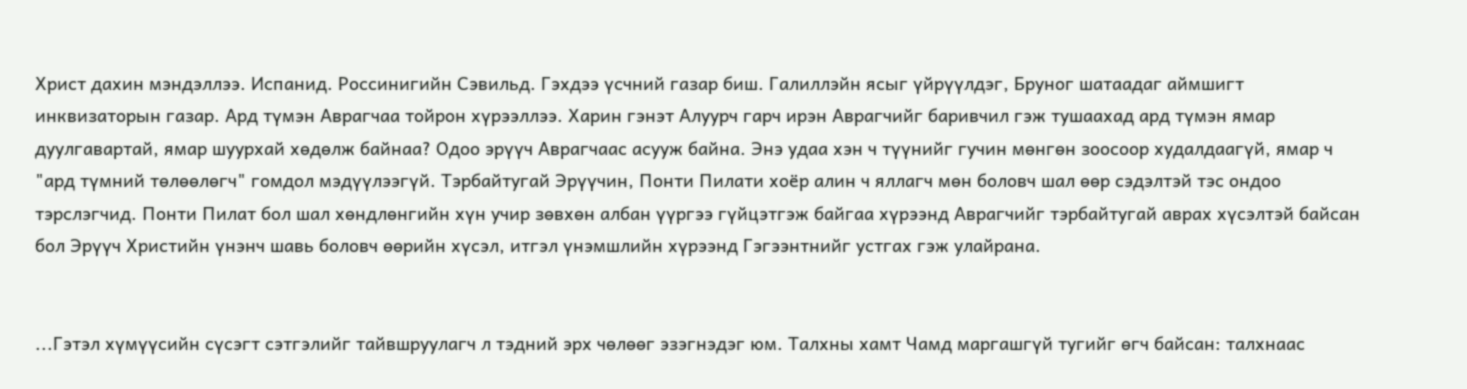Христ дахин мэндэллээ. Испанид. Россинигийн Сэвильд. Гэхдээ үсчний газар биш. Галиллэйн ясыг үйрүүлдэг, Бруног шатаадаг аймшигт инквизаторын газар. Ард түмэн Аврагчаа тойрон хүрээллээ. Харин гэнэт Алуурч гарч ирэн Аврагчийг баривчил гэж тушаахад ард түмэн ямар дуулгавартай, ямар шуурхай хөдөлж байнаа? Одоо эрүүч Аврагчаас асууж байна. Энэ удаа хэн ч түүнийг гучин мөнгөн зоосоор худалдаагүй, ямар ч "ард түмний төлөөлөгч" гомдол мэдүүлээгүй. Тэрбайтугай Эрүүчин, Понти Пилати хоёр алин ч яллагч мөн боловч шал өөр сэдэлтэй тэс ондоо тэрслэгчид. Понти Пилат бол шал хөндлөнгийн хүн учир зөвхөн албан үүргээ гүйцэтгэж байгаа хүрээнд Аврагчийг тэрбайтугай аврах хүсэлтэй байсан бол Эрүүч Христийн үнэнч шавь боловч өөрийн хүсэл, итгэл үнэмшлийн хүрээнд Гэгээнтнийг устгах гэж улайрана.


...Гэтэл хүмүүсийн сүсэгт сэтгэлийг тайвшруулагч л тэдний эрх чөлөөг эзэгнэдэг юм. Талхны хамт Чамд маргашгүй тугийг өгч байсан: талхнаас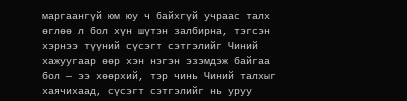маргаангүй юм юу ч байхгүй учраас талх өглөө л бол хүн шүтэн залбирна, тэгсэн хэрнээ түүний сүсэгт сэтгэлийг Чиний хажуугаар өөр хэн нэгэн эзэмдэж байгаа бол — ээ хөөрхий, тэр чинь Чиний талхыг хаячихаад, сүсэгт сэтгэлийг нь уруу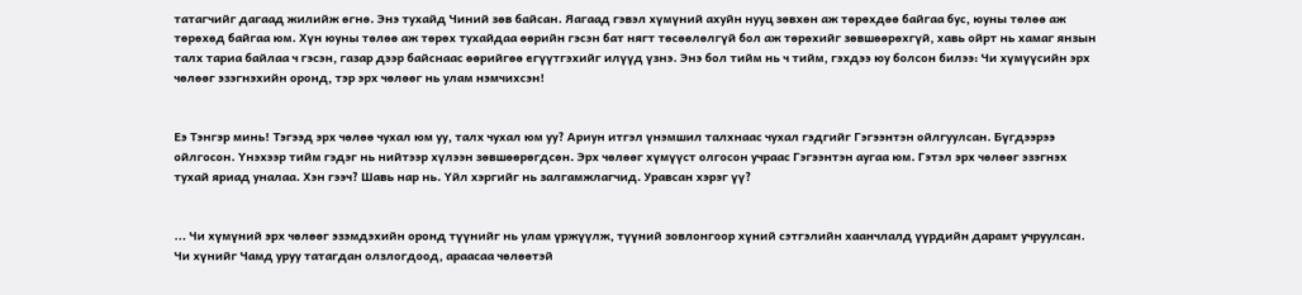татагчийг дагаад жилийж өгнө. Энэ тухайд Чиний зөв байсан. Яагаад гэвэл хүмүний ахуйн нууц зөвхөн аж төрөхдөө байгаа бус, юуны төлөө аж төрөхөд байгаа юм. Хүн юуны төлөө аж төрөх тухайдаа өөрийн гэсэн бат нягт төсөөлөлгүй бол аж төрөхийг зөвшөөрөхгүй, хавь ойрт нь хамаг янзын талх тариа байлаа ч гэсэн, газар дээр байснаас өөрийгөө егүүтгэхийг илүүд үзнэ. Энэ бол тийм нь ч тийм, гэхдээ юу болсон билээ: Чи хүмүүсийн эрх чөлөөг эзэгнэхийн оронд, тэр эрх чөлөөг нь улам нэмчихсэн!


Еэ Тэнгэр минь! Тэгээд эрх чөлөө чухал юм уу, талх чухал юм уу? Ариун итгэл үнэмшил талхнаас чухал гэдгийг Гэгээнтэн ойлгуулсан. Бүгдээрээ ойлгосон. Үнэхээр тийм гэдэг нь нийтээр хүлээн зөвшөөрөгдсөн. Эрх чөлөөг хүмүүст олгосон учраас Гэгээнтэн аугаа юм. Гэтэл эрх чөлөөг эзэгнэх тухай яриад уналаа. Хэн гээч? Шавь нар нь. Үйл хэргийг нь залгамжлагчид. Уравсан хэрэг үү?


... Чи хүмүний эрх чөлөөг эзэмдэхийн оронд түүнийг нь улам үржүүлж, түүний зовлонгоор хүний сэтгэлийн хаанчлалд үүрдийн дарамт учруулсан. Чи хүнийг Чамд уруу татагдан олзлогдоод, араасаа чөлөөтэй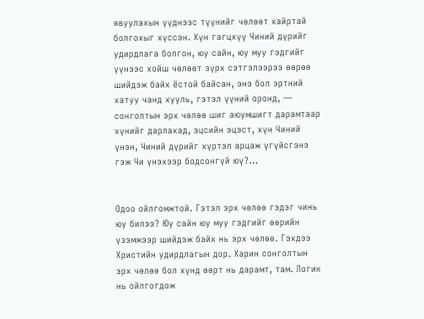явуулахын үүднээс түүнийг чөлөөт хайртай болгохыг хүссэн. Хүн гагцхүү Чиний дүрийг удирдлага болгон, юу сайн, юу муу гэдгийг үүнээс хойш чөлөөт зүрх сэтгэлээрээ өөрөө шийдэж байх ёстой байсан, энэ бол эртний хатуу чанд хууль, гэтэл үүний оронд, — сонголтын эрх чөлөө шиг аюумшигт дарамтаар хүнийг дарлахад, эцсийн эцэст, хүн Чиний үнэн, Чиний дүрийг хүртэл арцаж үгүйсгэнэ гэж Чи үнэхээр бодсонгүй юү?...


Одоо ойлгомжтой. Гэтэл эрх чөлөө гэдэг чинь юу билээ? Юу сайн юу муу гэдгийг өөрийн үзэмжээр шийдэж байх нь эрх чөлөө. Гэхдээ Христийн удирдлагын дор. Харин сонголтын эрх чөлөө бол хүнд өөрт нь дарамт, там. Логик нь ойлгогдож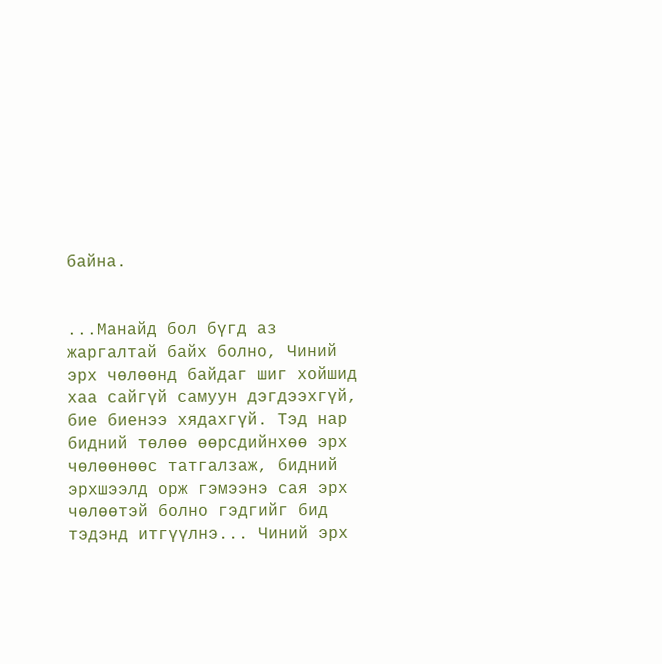байна.


...Манайд бол бүгд аз жаргалтай байх болно, Чиний эрх чөлөөнд байдаг шиг хойшид хаа сайгүй самуун дэгдээхгүй, бие биенээ хядахгүй. Тэд нар бидний төлөө өөрсдийнхөө эрх чөлөөнөөс татгалзаж, бидний эрхшээлд орж гэмээнэ сая эрх чөлөөтэй болно гэдгийг бид тэдэнд итгүүлнэ... Чиний эрх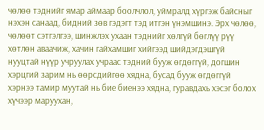чөлөө тэднийг ямар аймаар боолчлол, уймралд хүргэж байсныг нэхэн санаад, бидний зөв гэдэгт тэд итгэн үнэмшинэ. Эрх чөлөө, чөлөөт сэтгэлгээ, шинжлэх ухаан тэднийг хөлгүй бөглүү рүү хөтлөн аваачиж, хачин гайхамшиг хийгээд шийдэгдэшгүй нууцтай нүүр учруулах учраас тэдний бууж өгдөггүй, догшин хэрцгий зарим нь өөрсдийгөө хядна, бусад бууж өгдөггүй хэрнээ тамир муутай нь бие биенээ хядна, гуравдахь хэсэг болох хүчээр маруухан,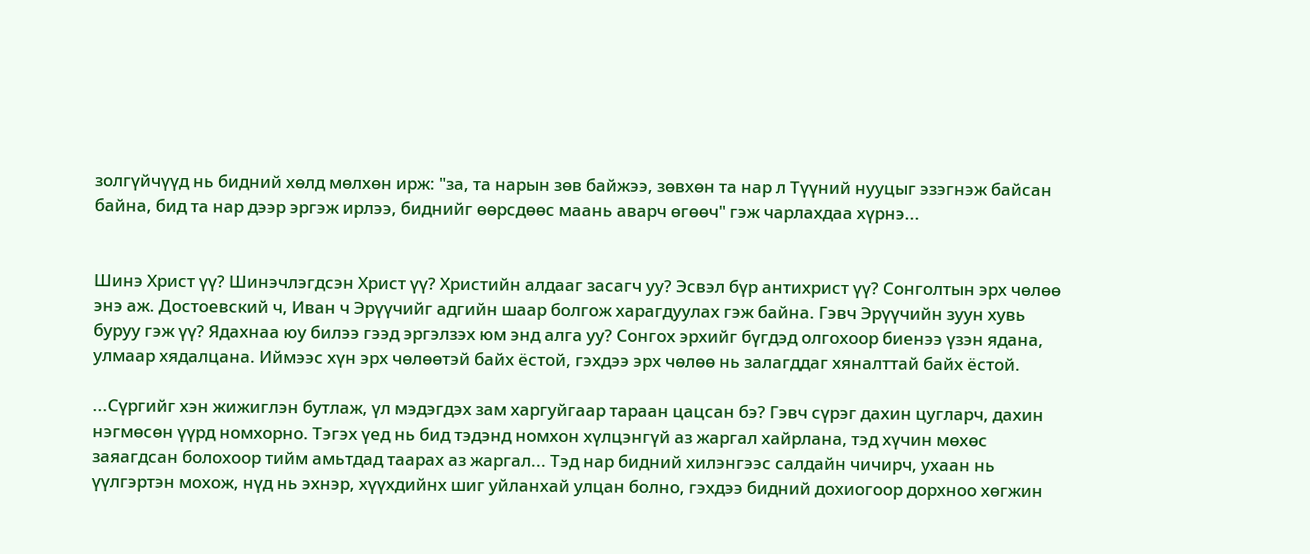золгүйчүүд нь бидний хөлд мөлхөн ирж: "за, та нарын зөв байжээ, зөвхөн та нар л Түүний нууцыг эзэгнэж байсан байна, бид та нар дээр эргэж ирлээ, биднийг өөрсдөөс маань аварч өгөөч" гэж чарлахдаа хүрнэ...


Шинэ Христ үү? Шинэчлэгдсэн Христ үү? Христийн алдааг засагч уу? Эсвэл бүр антихрист үү? Сонголтын эрх чөлөө энэ аж. Достоевский ч, Иван ч Эрүүчийг адгийн шаар болгож харагдуулах гэж байна. Гэвч Эрүүчийн зуун хувь буруу гэж үү? Ядахнаа юу билээ гээд эргэлзэх юм энд алга уу? Сонгох эрхийг бүгдэд олгохоор биенээ үзэн ядана, улмаар хядалцана. Иймээс хүн эрх чөлөөтэй байх ёстой, гэхдээ эрх чөлөө нь залагддаг хяналттай байх ёстой.

...Сүргийг хэн жижиглэн бутлаж, үл мэдэгдэх зам харгуйгаар тараан цацсан бэ? Гэвч сүрэг дахин цугларч, дахин нэгмөсөн үүрд номхорно. Тэгэх үед нь бид тэдэнд номхон хүлцэнгүй аз жаргал хайрлана, тэд хүчин мөхөс заяагдсан болохоор тийм амьтдад таарах аз жаргал... Тэд нар бидний хилэнгээс салдайн чичирч, ухаан нь үүлгэртэн мохож, нүд нь эхнэр, хүүхдийнх шиг уйланхай улцан болно, гэхдээ бидний дохиогоор дорхноо хөгжин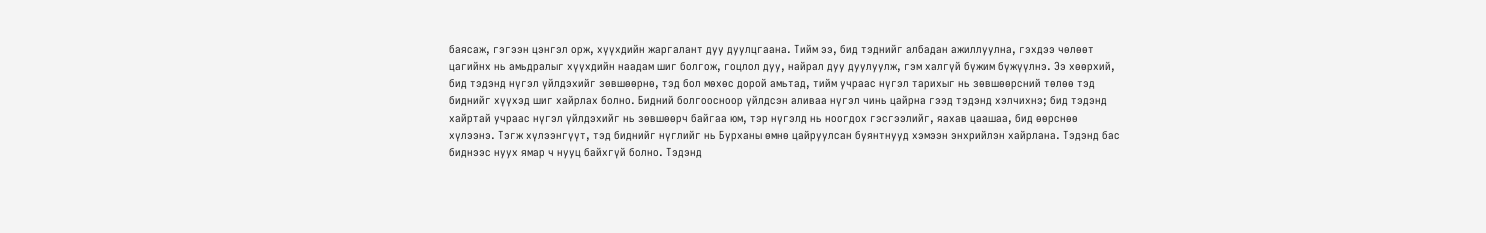баясаж, гэгээн цэнгэл орж, хүүхдийн жаргалант дуу дуулцгаана. Тийм ээ, бид тэднийг албадан ажиллуулна, гэхдээ чөлөөт цагийнх нь амьдралыг хүүхдийн наадам шиг болгож, гоцлол дуу, найрал дуу дуулуулж, гэм халгүй бүжим бүжүүлнэ. Ээ хөөрхий, бид тэдэнд нүгэл үйлдэхийг зөвшөөрнө, тэд бол мөхөс дорой амьтад, тийм учраас нүгэл тарихыг нь зөвшөөрсний төлөө тэд биднийг хүүхэд шиг хайрлах болно. Бидний болгоосноор үйлдсэн аливаа нүгэл чинь цайрна гээд тэдэнд хэлчихнэ; бид тэдэнд хайртай учраас нүгэл үйлдэхийг нь зөвшөөрч байгаа юм, тэр нүгэлд нь ноогдох гэсгээлийг, яахав цаашаа, бид өөрснөө хүлээнэ. Тэгж хүлээнгүүт, тэд биднийг нүглийг нь Бурханы өмнө цайруулсан буянтнууд хэмээн энхрийлэн хайрлана. Тэдэнд бас биднээс нуух ямар ч нууц байхгүй болно. Тэдэнд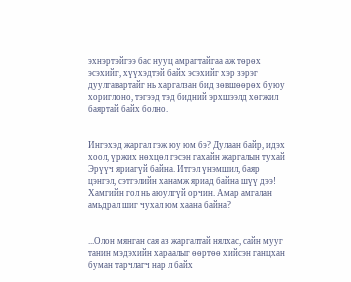эхнэртэйгээ бас нууц амрагтайгаа аж төрөх эсэхийг, хүүхэдтэй байх эсэхийг хэр зэрэг дуулгавартайг нь харгалзан бид зөвшөөрөх буюу хориглоно, тэгээд тэд бидний эрхшээлд хөгжил баяртай байх болно.


Ингэхэд жаргал гэж юу юм бэ? Дулаан байр, идэх хоол, үржих нөхцөл гэсэн гахайн жаргалын тухай Эрүүч яриагүй байна. Итгэл үнэмшил, баяр цэнгэл, сэтгэлийн ханамж яриад байна шүү дээ! Хамгийн гол нь аюулгүй орчин. Амар амгалан амьдрал шиг чухал юм хаана байна?


...Олон мянган сая аз жаргалтай нялхас, сайн мууг танин мэдэхийн хараалыг өөртөө хийсэн ганцхан буман тарчлагч нар л байх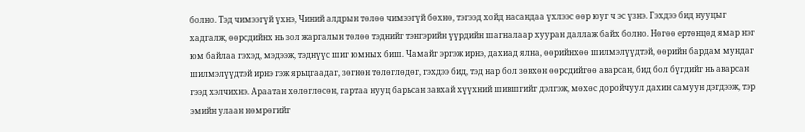болно. Тэд чимээгүй үхнэ, Чиний алдрын төлөө чимээгүй бөхнө, тэгээд хойд насандаа үхлээс өөр юуг ч эс үзнэ. Гэхдээ бид нууцыг хадгалж, өөрсдийнх нь зол жаргалын төлөө тэднийг тэнгэрийн үүрдийн шагналаар хууран даллаж байх болно. Нөгөө ертөнцөд ямар нэг юм байлаа гэхэд, мэдээж, тэднүүс шиг юмных биш. Чамайг эргэж ирнэ, дахиад ялна, өөрийнхөө шилмэлүүдтэй, өөрийн бардам мундаг шилмэлүүдтэй ирнэ гэж ярьцгаадаг, зөгнөн төлөглөдөг, гэхдээ бид, тэд нар бол зөвхөн өөрсдийгөө аварсан, бид бол бүгдийг нь аварсан гээд хэлчихнэ. Араатан хөлөглөсөн, гартаа нууц барьсан завхай хүүхний шившгийг дэлгэж, мөхөс доройчуул дахин самуун дэгдээж, тэр эмийн улаан нөмрөгийг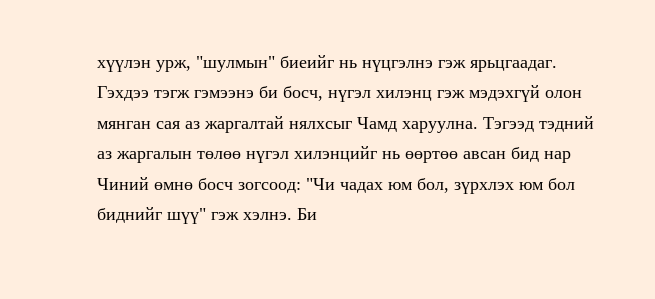хүүлэн урж, "шулмын" биеийг нь нүцгэлнэ гэж ярьцгаадаг. Гэхдээ тэгж гэмээнэ би босч, нүгэл хилэнц гэж мэдэхгүй олон мянган сая аз жаргалтай нялхсыг Чамд харуулна. Тэгээд тэдний аз жаргалын төлөө нүгэл хилэнцийг нь өөртөө авсан бид нар Чиний өмнө босч зогсоод: "Чи чадах юм бол, зүрхлэх юм бол биднийг шүү" гэж хэлнэ. Би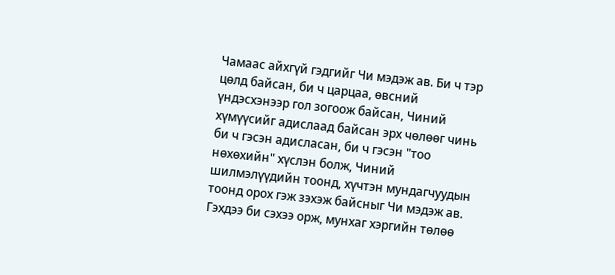Чамаас айхгүй гэдгийг Чи мэдэж ав. Би ч тэр цөлд байсан, би ч царцаа, өвсний үндэсхэнээр гол зогоож байсан, Чиний хүмүүсийг адислаад байсан эрх чөлөөг чинь би ч гэсэн адисласан, би ч гэсэн "тоо нөхөхийн" хүслэн болж, Чиний шилмэлүүдийн тоонд, хүчтэн мундагчуудын тоонд орох гэж зэхэж байсныг Чи мэдэж ав. Гэхдээ би сэхээ орж, мунхаг хэргийн төлөө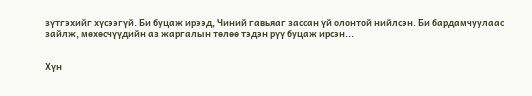зүтгэхийг хүсээгүй. Би буцаж ирээд, Чиний гавьяаг зассан үй олонтой нийлсэн. Би бардамчуулаас зайлж, мөхөсчүүдийн аз жаргалын төлөө тэдэн рүү буцаж ирсэн...


Хүн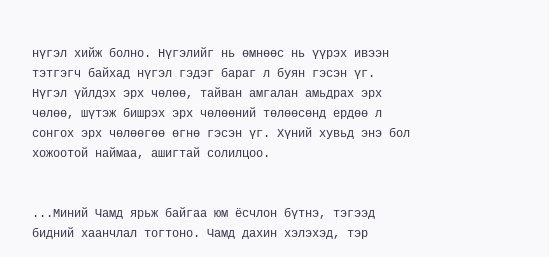нүгэл хийж болно. Нүгэлийг нь өмнөөс нь үүрэх ивээн тэтгэгч байхад нүгэл гэдэг бараг л буян гэсэн үг. Нүгэл үйлдэх эрх чөлөө, тайван амгалан амьдрах эрх чөлөө, шүтэж бишрэх эрх чөлөөний төлөөсөнд ердөө л сонгох эрх чөлөөгөө өгнө гэсэн үг. Хүний хувьд энэ бол хожоотой наймаа, ашигтай солилцоо.


...Миний Чамд ярьж байгаа юм ёсчлон бүтнэ, тэгээд бидний хаанчлал тогтоно. Чамд дахин хэлэхэд, тэр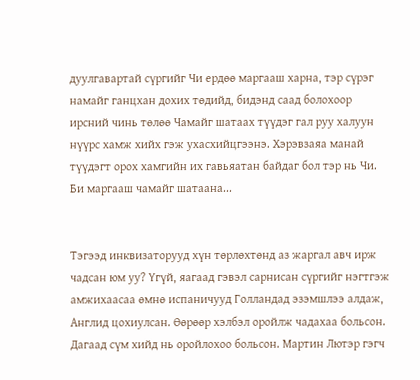дуулгавартай сүргийг Чи ердөө маргааш харна, тэр сүрэг намайг ганцхан дохих төдийд, бидэнд саад болохоор ирсний чинь төлөө Чамайг шатаах түүдэг гал руу халуун нүүрс хамж хийх гэж ухасхийцгээнэ. Хэрэвзаяа манай түүдэгт орох хамгийн их гавьяатан байдаг бол тэр нь Чи. Би маргааш чамайг шатаана...


Тэгээд инквизаторууд хүн төрлөхтөнд аз жаргал авч ирж чадсан юм уу? Үгүй, яагаад гэвэл сарнисан сүргийг нэгтгэж амжихаасаа өмнө испаничууд Голландад эзэмшлээ алдаж, Англид цохиулсан. Өөрөөр хэлбэл оройлж чадахаа больсон. Дагаад сүм хийд нь оройлохоо больсон. Мартин Лютэр гэгч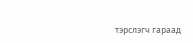тэрслэгч гараад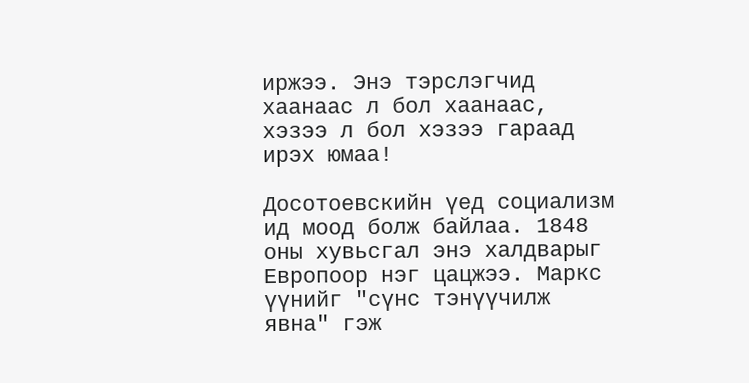иржээ. Энэ тэрслэгчид хаанаас л бол хаанаас, хэзээ л бол хэзээ гараад ирэх юмаа!

Досотоевскийн үед социализм ид моод болж байлаа. 1848 оны хувьсгал энэ халдварыг Европоор нэг цацжээ. Маркс үүнийг "сүнс тэнүүчилж явна" гэж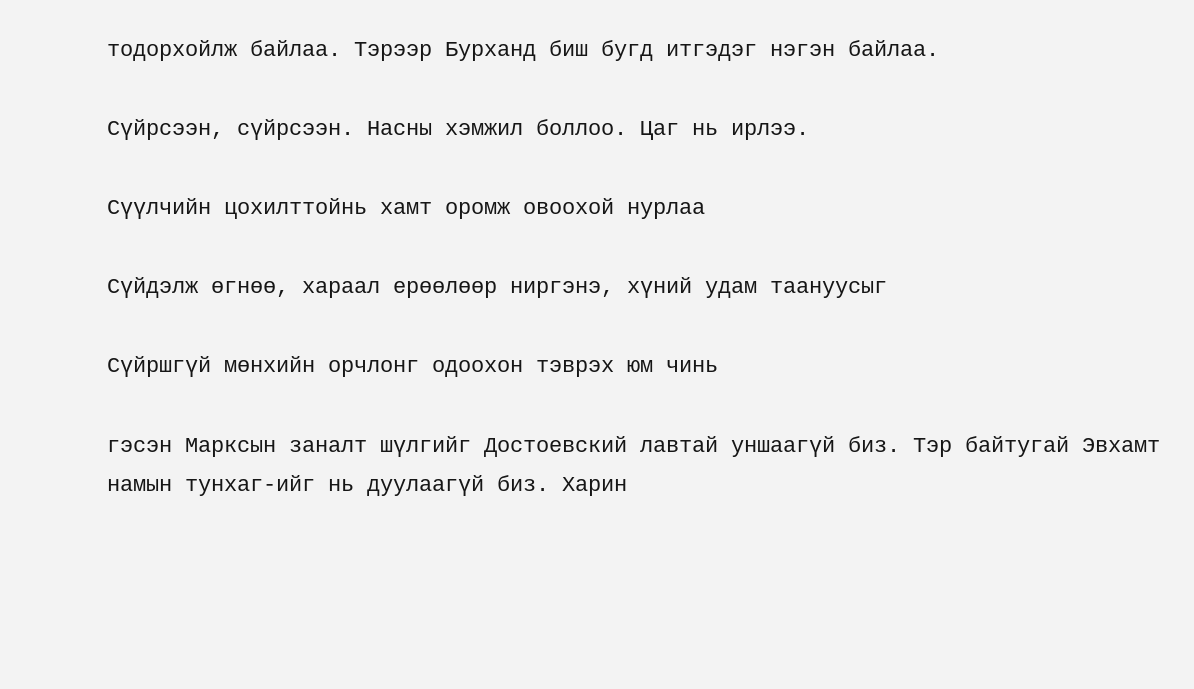тодорхойлж байлаа. Тэрээр Бурханд биш бугд итгэдэг нэгэн байлаа.

Сүйрсээн, сүйрсээн. Насны хэмжил боллоо. Цаг нь ирлээ.

Сүүлчийн цохилттойнь хамт оромж овоохой нурлаа

Сүйдэлж өгнөө, хараал ерөөлөөр ниргэнэ, хүний удам таануусыг

Сүйршгүй мөнхийн орчлонг одоохон тэврэх юм чинь

гэсэн Марксын заналт шүлгийг Достоевский лавтай уншаагүй биз. Тэр байтугай Эвхамт намын тунхаг-ийг нь дуулаагүй биз. Харин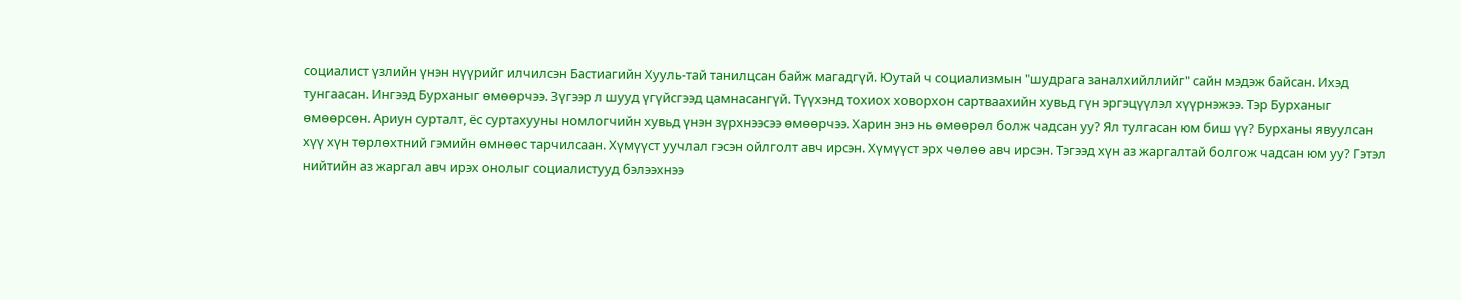социалист үзлийн үнэн нүүрийг илчилсэн Бастиагийн Хууль-тай танилцсан байж магадгүй. Юутай ч социализмын "шудрага заналхийллийг" сайн мэдэж байсан. Ихэд тунгаасан. Ингээд Бурханыг өмөөрчээ. Зүгээр л шууд үгүйсгээд цамнасангүй. Түүхэнд тохиох ховорхон сартваахийн хувьд гүн эргэцүүлэл хүүрнэжээ. Тэр Бурханыг өмөөрсөн. Ариун сурталт, ёс суртахууны номлогчийн хувьд үнэн зүрхнээсээ өмөөрчээ. Харин энэ нь өмөөрөл болж чадсан уу? Ял тулгасан юм биш үү? Бурханы явуулсан хүү хүн төрлөхтний гэмийн өмнөөс тарчилсаан. Хүмүүст уучлал гэсэн ойлголт авч ирсэн. Хүмүүст эрх чөлөө авч ирсэн. Тэгээд хүн аз жаргалтай болгож чадсан юм уу? Гэтэл нийтийн аз жаргал авч ирэх онолыг социалистууд бэлээхнээ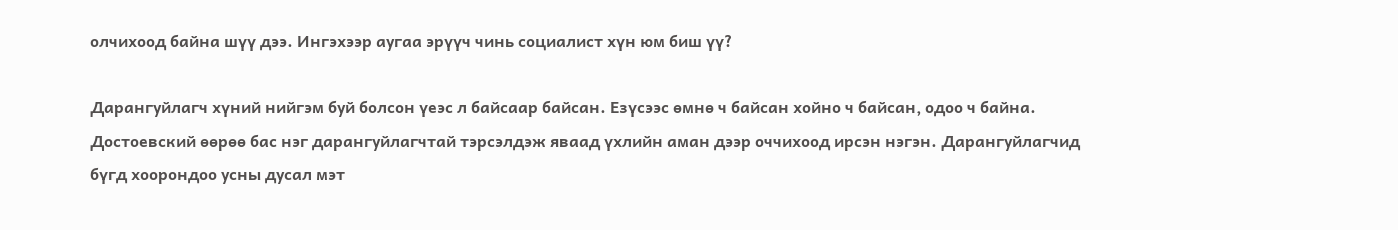олчихоод байна шүү дээ. Ингэхээр аугаа эрүүч чинь социалист хүн юм биш үү?

Дарангуйлагч хүний нийгэм буй болсон үеэс л байсаар байсан. Езүсээс өмнө ч байсан хойно ч байсан, одоо ч байна. Достоевский өөрөө бас нэг дарангуйлагчтай тэрсэлдэж яваад үхлийн аман дээр оччихоод ирсэн нэгэн. Дарангуйлагчид бүгд хоорондоо усны дусал мэт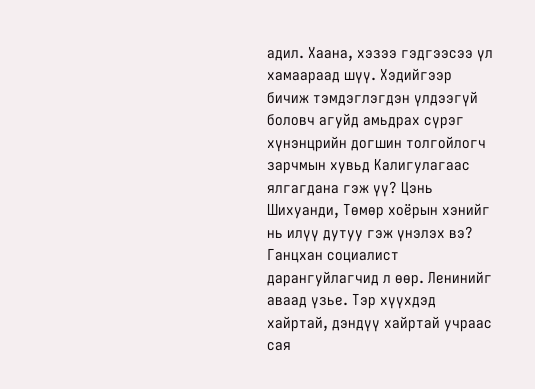адил. Хаана, хэзээ гэдгээсээ үл хамаараад шүү. Хэдийгээр бичиж тэмдэглэгдэн үлдээгүй боловч агуйд амьдрах сүрэг хүнэнцрийн догшин толгойлогч зарчмын хувьд Калигулагаас ялгагдана гэж үү? Цэнь Шихуанди, Төмөр хоёрын хэнийг нь илүү дутуу гэж үнэлэх вэ? Ганцхан социалист дарангуйлагчид л өөр. Ленинийг аваад үзье. Тэр хүүхдэд хайртай, дэндүү хайртай учраас сая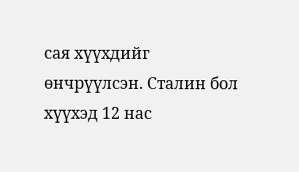сая хүүхдийг өнчрүүлсэн. Сталин бол хүүхэд 12 нас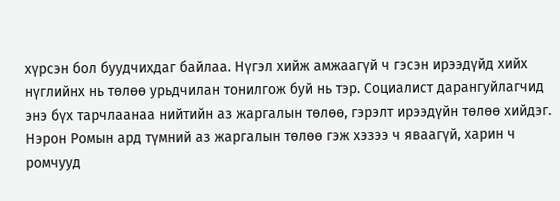хүрсэн бол буудчихдаг байлаа. Нүгэл хийж амжаагүй ч гэсэн ирээдүйд хийх нүглийнх нь төлөө урьдчилан тонилгож буй нь тэр. Социалист дарангуйлагчид энэ бүх тарчлаанаа нийтийн аз жаргалын төлөө, гэрэлт ирээдүйн төлөө хийдэг. Нэрон Ромын ард түмний аз жаргалын төлөө гэж хэзээ ч яваагүй, харин ч ромчууд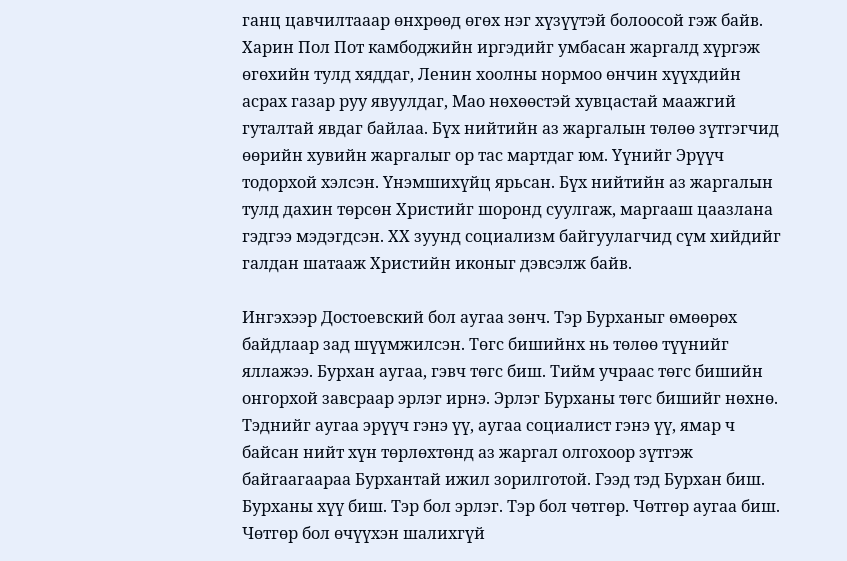ганц цавчилтааар өнхрөөд өгөх нэг хүзүүтэй болоосой гэж байв. Харин Пол Пот камбоджийн иргэдийг умбасан жаргалд хүргэж өгөхийн тулд хяддаг, Ленин хоолны нормоо өнчин хүүхдийн асрах газар руу явуулдаг, Мао нөхөөстэй хувцастай маажгий гуталтай явдаг байлаа. Бүх нийтийн аз жаргалын төлөө зүтгэгчид өөрийн хувийн жаргалыг ор тас мартдаг юм. Үүнийг Эрүүч тодорхой хэлсэн. Үнэмшихүйц ярьсан. Бүх нийтийн аз жаргалын тулд дахин төрсөн Христийг шоронд суулгаж, маргааш цаазлана гэдгээ мэдэгдсэн. ХХ зуунд социализм байгуулагчид сүм хийдийг галдан шатааж Христийн иконыг дэвсэлж байв.

Ингэхээр Достоевский бол аугаа зөнч. Тэр Бурханыг өмөөрөх байдлаар зад шүүмжилсэн. Төгс бишийнх нь төлөө түүнийг яллажээ. Бурхан аугаа, гэвч төгс биш. Тийм учраас төгс бишийн онгорхой завсраар эрлэг ирнэ. Эрлэг Бурханы төгс бишийг нөхнө. Тэднийг аугаа эрүүч гэнэ үү, аугаа социалист гэнэ үү, ямар ч байсан нийт хүн төрлөхтөнд аз жаргал олгохоор зүтгэж байгаагаараа Бурхантай ижил зорилготой. Гээд тэд Бурхан биш. Бурханы хүү биш. Тэр бол эрлэг. Тэр бол чөтгөр. Чөтгөр аугаа биш. Чөтгөр бол өчүүхэн шалихгүй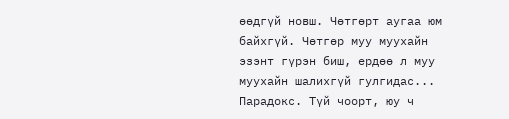өөдгүй новш. Чөтгөрт аугаа юм байхгүй. Чөтгөр муу муухайн эзэнт гүрэн биш, ердөө л муу муухайн шалихгүй гулгидас... Парадокс. Түй чоорт, юу ч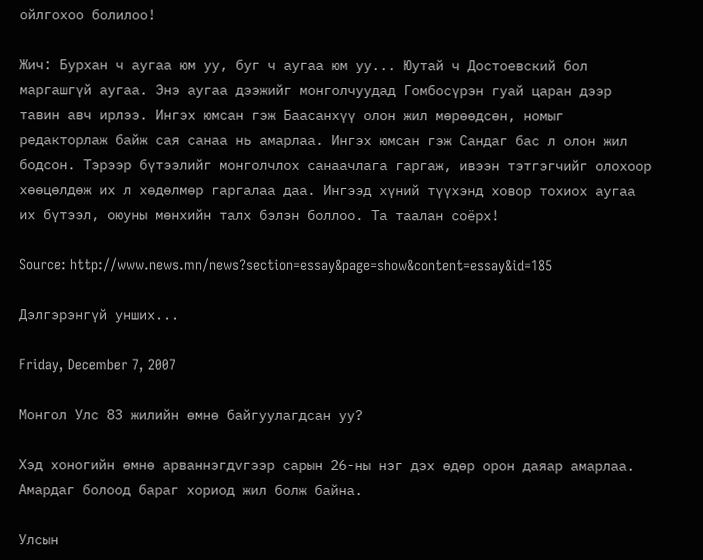ойлгохоо болилоо!

Жич: Бурхан ч аугаа юм уу, буг ч аугаа юм уу... Юутай ч Достоевский бол маргашгүй аугаа. Энэ аугаа дээжийг монголчуудад Гомбосүрэн гуай царан дээр тавин авч ирлээ. Ингэх юмсан гэж Баасанхүү олон жил мөрөөдсөн, номыг редакторлаж байж сая санаа нь амарлаа. Ингэх юмсан гэж Сандаг бас л олон жил бодсон. Тэрээр бүтээлийг монголчлох санаачлага гаргаж, ивээн тэтгэгчийг олохоор хөөцөлдөж их л хөдөлмөр гаргалаа даа. Ингээд хүний түүхэнд ховор тохиох аугаа их бүтээл, оюуны мөнхийн талх бэлэн боллоо. Та таалан соёрх!

Source: http://www.news.mn/news?section=essay&page=show&content=essay&id=185

Дэлгэрэнгүй унших...

Friday, December 7, 2007

Монгол Улс 83 жилийн өмнө байгуулагдсан уу?

Хэд хоногийн өмнө арваннэгдvгээр сарын 26-ны нэг дэх өдөр орон даяар амарлаа. Амардаг болоод бараг хориод жил болж байна.

Улсын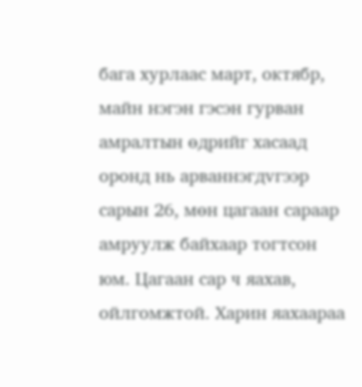бага хурлаас март, октябр, майн нэгэн гэсэн гурван амралтын өдрийг хасаад оронд нь арваннэгдvгээр сарын 26, мөн цагаан сараар амруулж байхаар тогтсон юм. Цагаан сар ч яахав, ойлгомжтой. Харин яахаараа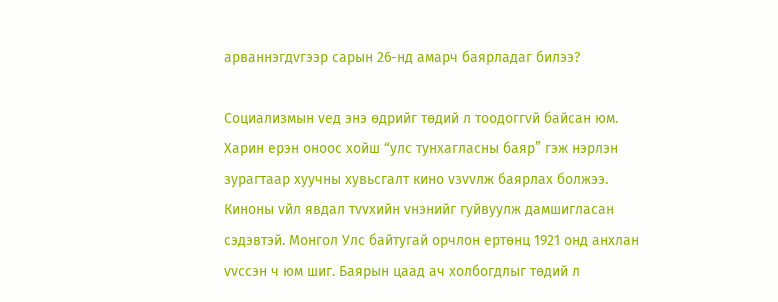арваннэгдvгээр сарын 26-нд амарч баярладаг билээ?

Социализмын vед энэ өдрийг төдий л тоодоггvй байсан юм. Харин ерэн оноос хойш “улс тунхагласны баяр” гэж нэрлэн зурагтаар хуучны хувьсгалт кино vзvvлж баярлах болжээ. Киноны vйл явдал тvvхийн vнэнийг гуйвуулж дамшигласан сэдэвтэй. Монгол Улс байтугай орчлон ертөнц 1921 онд анхлан vvссэн ч юм шиг. Баярын цаад ач холбогдлыг төдий л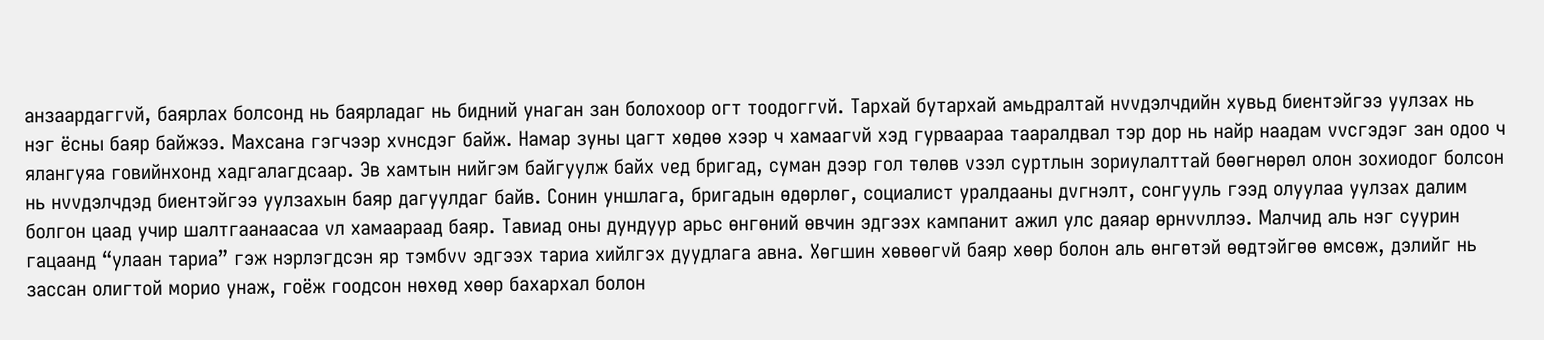анзаардаггvй, баярлах болсонд нь баярладаг нь бидний унаган зан болохоор огт тоодоггvй. Тархай бутархай амьдралтай нvvдэлчдийн хувьд биентэйгээ уулзах нь нэг ёсны баяр байжээ. Махсана гэгчээр хvнсдэг байж. Намар зуны цагт хөдөө хээр ч хамаагvй хэд гурваараа тааралдвал тэр дор нь найр наадам vvсгэдэг зан одоо ч ялангуяа говийнхонд хадгалагдсаар. Эв хамтын нийгэм байгуулж байх vед бригад, суман дээр гол төлөв vзэл суртлын зориулалттай бөөгнөрөл олон зохиодог болсон нь нvvдэлчдэд биентэйгээ уулзахын баяр дагуулдаг байв. Сонин уншлага, бригадын өдөрлөг, социалист уралдааны дvгнэлт, сонгууль гээд олуулаа уулзах далим болгон цаад учир шалтгаанаасаа vл хамаараад баяр. Тавиад оны дундуур арьс өнгөний өвчин эдгээх кампанит ажил улс даяар өрнvvллээ. Малчид аль нэг суурин гацаанд “улаан тариа” гэж нэрлэгдсэн яр тэмбvv эдгээх тариа хийлгэх дуудлага авна. Хөгшин хөвөөгvй баяр хөөр болон аль өнгөтэй өөдтэйгөө өмсөж, дэлийг нь зассан олигтой морио унаж, гоёж гоодсон нөхөд хөөр бахархал болон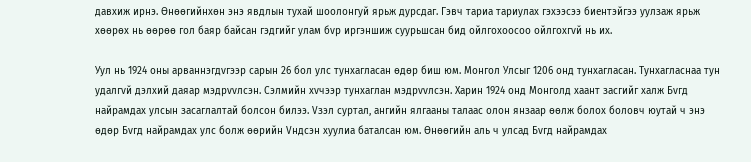давхиж ирнэ. Өнөөгийнхөн энэ явдлын тухай шоолонгуй ярьж дурсдаг. Гэвч тариа тариулах гэхээсээ биентэйгээ уулзаж ярьж хөөрөх нь өөрөө гол баяр байсан гэдгийг улам бvр иргэншиж суурьшсан бид ойлгохоосоо ойлгохгvй нь их.

Уул нь 1924 оны арваннэгдvгээр сарын 26 бол улс тунхагласан өдөр биш юм. Монгол Улсыг 1206 онд тунхагласан. Тунхагласнаа тун удалгvй дэлхий даяар мэдрvvлсэн. Сэлмийн хvчээр тунхаглан мэдрvvлсэн. Харин 1924 онд Монголд хаант засгийг халж Бvгд найрамдах улсын засаглалтай болсон билээ. Vзэл суртал, ангийн ялгааны талаас олон янзаар өөлж болох боловч юутай ч энэ өдөр Бvгд найрамдах улс болж өөрийн Vндсэн хуулиа баталсан юм. Өнөөгийн аль ч улсад Бvгд найрамдах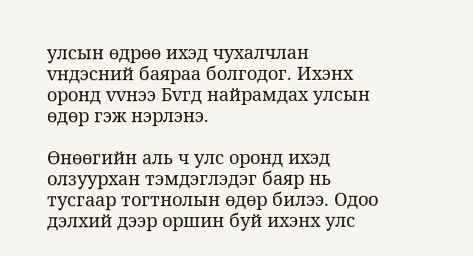улсын өдрөө ихэд чухалчлан vндэсний баяраа болгодог. Ихэнх оронд vvнээ Бvгд найрамдах улсын өдөр гэж нэрлэнэ.

Өнөөгийн аль ч улс оронд ихэд олзуурхан тэмдэглэдэг баяр нь тусгаар тогтнолын өдөр билээ. Одоо дэлхий дээр оршин буй ихэнх улс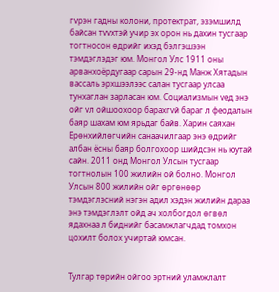гvрэн гадны колони, протектрат, эзэмшилд байсан тvvхтэй учир эх орон нь дахин тусгаар тогтносон өдрийг ихэд бэлгэшээн тэмдэглэдэг юм. Монгол Улс 1911 оны арванхоёрдугаар сарын 29-нд Манж Хятадын вассаль эрхшээлээс салан тусгаар улсаа тунхаглан зарласан юм. Социализмын vед энэ ойг vл ойшоохоор барахгvй бараг л феодалын баяр шахам юм ярьдаг байв. Харин саяхан Ерөнхийлөгчийн санаачилгаар энэ өдрийг албан ёсны баяр болгохоор шийдсэн нь юутай сайн. 2011 онд Монгол Улсын тусгаар тогтнолын 100 жилийн ой болно. Монгол Улсын 800 жилийн ойг өргөнөөр тэмдэглэсний нэгэн адил хэдэн жилийн дараа энэ тэмдэглэлт ойд ач холбогдол өгвөл ядахнаа л биднийг басамжлагчдад томхон цохилт болох учиртай юмсан.


Тулгар төрийн ойгоо эртний уламжлалт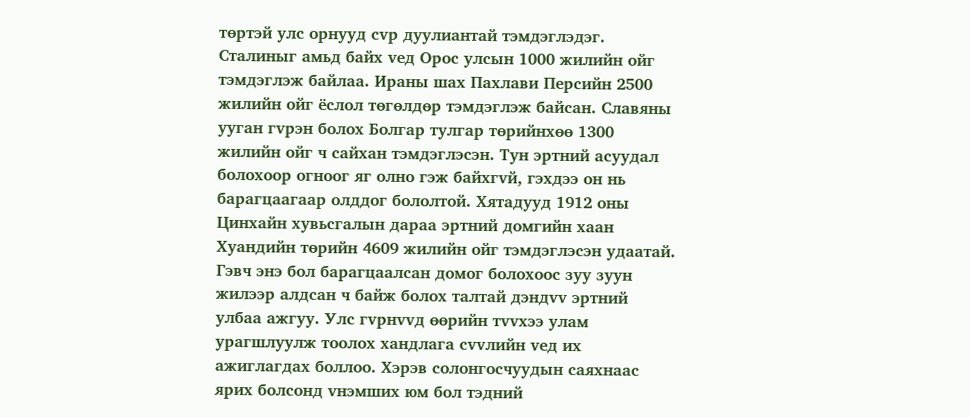төртэй улс орнууд сvр дуулиантай тэмдэглэдэг. Сталиныг амьд байх vед Орос улсын 1000 жилийн ойг тэмдэглэж байлаа. Ираны шах Пахлави Персийн 2500 жилийн ойг ёслол төгөлдөр тэмдэглэж байсан. Славяны ууган гvрэн болох Болгар тулгар төрийнхөө 1300 жилийн ойг ч сайхан тэмдэглэсэн. Тун эртний асуудал болохоор огноог яг олно гэж байхгvй, гэхдээ он нь барагцаагаар олддог бололтой. Хятадууд 1912 оны Цинхайн хувьсгалын дараа эртний домгийн хаан Хуандийн төрийн 4609 жилийн ойг тэмдэглэсэн удаатай. Гэвч энэ бол барагцаалсан домог болохоос зуу зуун жилээр алдсан ч байж болох талтай дэндvv эртний улбаа ажгуу. Улс гvрнvvд өөрийн тvvхээ улам урагшлуулж тоолох хандлага сvvлийн vед их ажиглагдах боллоо. Хэрэв солонгосчуудын саяхнаас ярих болсонд vнэмших юм бол тэдний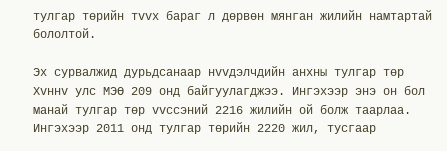тулгар төрийн тvvх бараг л дөрвөн мянган жилийн намтартай бололтой.

Эх сурвалжид дурьдсанаар нvvдэлчдийн анхны тулгар төр Хvннv улс МЭӨ 209 онд байгуулагджээ. Ингэхээр энэ он бол манай тулгар төр vvссэний 2216 жилийн ой болж таарлаа. Ингэхээр 2011 онд тулгар төрийн 2220 жил, тусгаар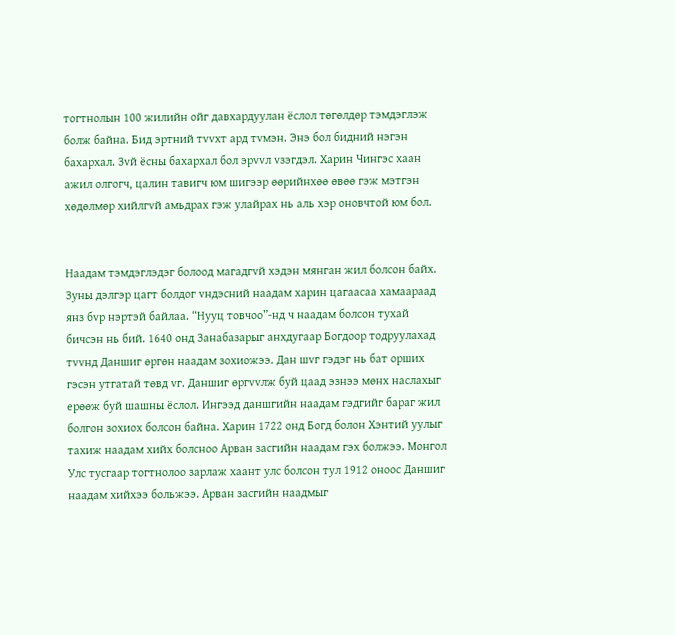тогтнолын 100 жилийн ойг давхардуулан ёслол төгөлдөр тэмдэглэж болж байна. Бид эртний тvvхт ард тvмэн. Энэ бол бидний нэгэн бахархал. Зvй ёсны бахархал бол эрvvл vзэгдэл. Харин Чингэс хаан ажил олгогч, цалин тавигч юм шигээр өөрийнхөө өвөө гэж мэтгэн хөдөлмөр хийлгvй амьдрах гэж улайрах нь аль хэр оновчтой юм бол.


Наадам тэмдэглэдэг болоод магадгvй хэдэн мянган жил болсон байх. Зуны дэлгэр цагт болдог vндэсний наадам харин цагаасаа хамаараад янз бvр нэртэй байлаа. “Нууц товчоо”-нд ч наадам болсон тухай бичсэн нь бий. 1640 онд Занабазарыг анхдугаар Богдоор тодруулахад тvvнд Даншиг өргөн наадам зохиожээ. Дан шvг гэдэг нь бат орших гэсэн утгатай төвд vг. Даншиг өргvvлж буй цаад эзнээ мөнх наслахыг ерөөж буй шашны ёслол. Ингээд даншгийн наадам гэдгийг бараг жил болгон зохиох болсон байна. Харин 1722 онд Богд болон Хэнтий уулыг тахиж наадам хийх болсноо Арван засгийн наадам гэх болжээ. Монгол Улс тусгаар тогтнолоо зарлаж хаант улс болсон тул 1912 оноос Даншиг наадам хийхээ больжээ. Арван засгийн наадмыг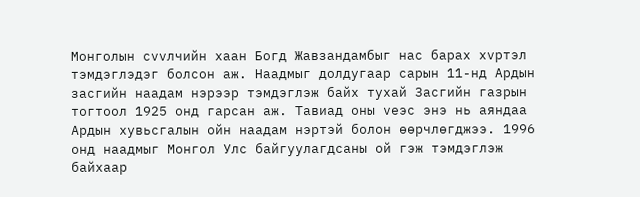Монголын сvvлчийн хаан Богд Жавзандамбыг нас барах хvртэл тэмдэглэдэг болсон аж. Наадмыг долдугаар сарын 11-нд Ардын засгийн наадам нэрээр тэмдэглэж байх тухай Засгийн газрын тогтоол 1925 онд гарсан аж. Тавиад оны vеэс энэ нь аяндаа Ардын хувьсгалын ойн наадам нэртэй болон өөрчлөгджээ. 1996 онд наадмыг Монгол Улс байгуулагдсаны ой гэж тэмдэглэж байхаар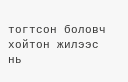тогтсон боловч хойтон жилээс нь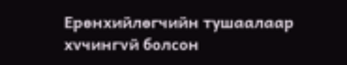Ерөнхийлөгчийн тушаалаар хvчингvй болсон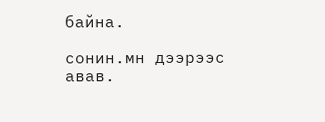байна.

сонин.мн дээрээс авав.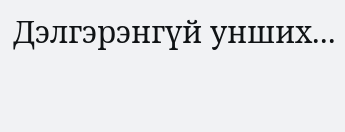Дэлгэрэнгүй унших...